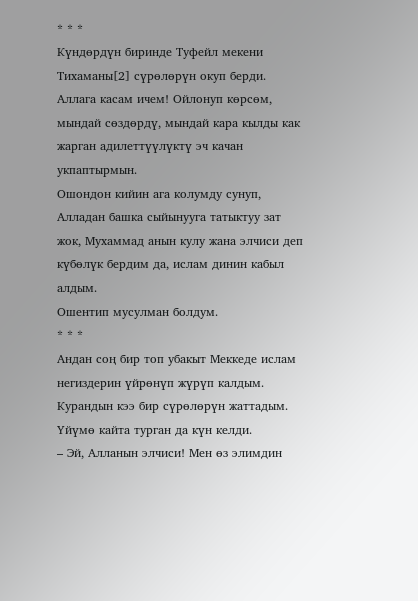* * *
Күндөрдүн биринде Туфейл мекени Тихаманы[2] сүрөлөрүн окуп берди. Аллага касам ичем! Ойлонуп көрсөм, мындай сөздөрдү, мындай кара кылды как жарган адилеттүүлүктү эч качан укпаптырмын.
Ошондон кийин ага колумду сунуп, Алладан башка сыйынууга татыктуу зат жок, Мухаммад анын кулу жана элчиси деп күбөлүк бердим да, ислам динин кабыл алдым.
Ошентип мусулман болдум.
* * *
Андан соң бир топ убакыт Меккеде ислам негиздерин үйрөнүп жүрүп калдым. Курандын кээ бир сүрөлөрүн жаттадым. Үйүмө кайта турган да күн келди.
– Эй, Алланын элчиси! Мен өз элимдин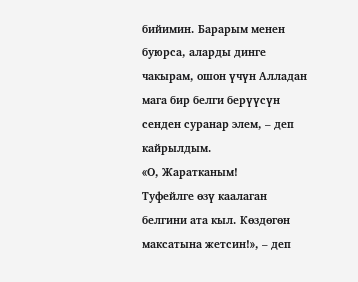бийимин. Барарым менен буюрса, аларды динге чакырам, ошон үчүн Алладан мага бир белги берүүсүн сенден суранар элем, – деп кайрылдым.
«О, Жаратканым!
Туфейлге өзү каалаган белгини ата кыл. Көздөгөн максатына жетсин!», – деп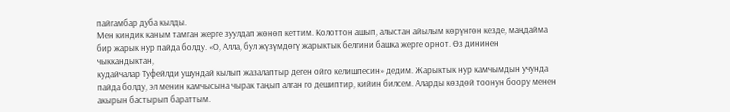пайгамбар дуба кылды.
Мен киндик каным тамган жерге зуулдап жөнөп кеттим. Колоттон ашып, алыстан айылым көрүнгөн кезде, маңдайма бир жарык нур пайда болду. «О, Алла, бул жүзүмдөгү жарыктык белгини башка жерге орнот. Өз дининен чыккандыктан,
кудайчалар Туфейлди ушундай кылып жазалаптыр деген ойго келишпесин» дедим. Жарыктык нур камчымдын учунда пайда болду, эл менин камчысына чырак таңып алган го дешиптир, кийин билсем. Аларды көздөй тоонун боору менен акырын бастырып бараттым.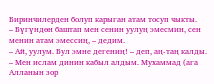Биринчилерден болуп карыган атам тосуп чыкты.
– Бүгүндөн баштап мен сенин уулуң эмесмин, сен менин атам эмессиң, – дедим.
– Ай, уулум. Бул эмне дегениң! – деп, аң-таң калды.
– Мен ислам динин кабыл алдым. Мухаммад (ага Алланын зор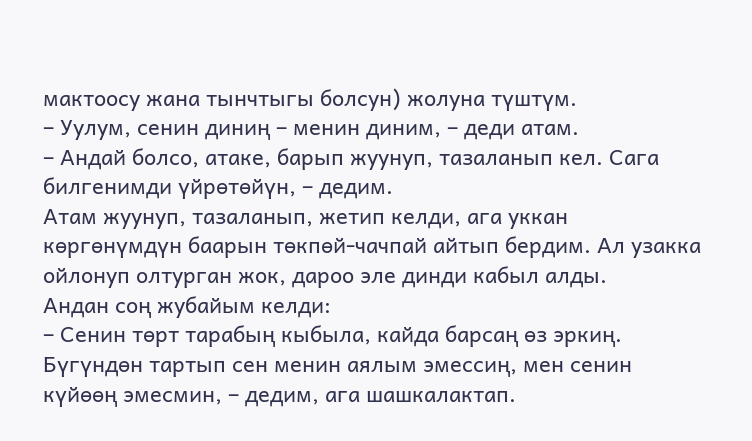мактоосу жана тынчтыгы болсун) жолуна түштүм.
– Уулум, сенин диниң – менин диним, – деди атам.
– Андай болсо, атаке, барып жуунуп, тазаланып кел. Сага билгенимди үйрөтөйүн, – дедим.
Атам жуунуп, тазаланып, жетип келди, ага уккан көргөнүмдүн баарын төкпөй-чачпай айтып бердим. Ал узакка ойлонуп олтурган жок, дароо эле динди кабыл алды.
Андан соң жубайым келди:
– Сенин төрт тарабың кыбыла, кайда барсаң өз эркиң. Бүгүндөн тартып сен менин аялым эмессиң, мен сенин күйөөң эмесмин, – дедим, ага шашкалактап.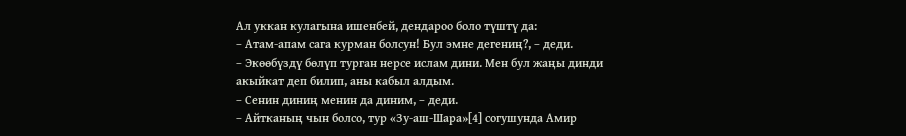Ал уккан кулагына ишенбей, дендароо боло түштү да:
– Атам-апам сага курман болсун! Бул эмне дегениң?, – деди.
– Экөөбүздү бөлүп турган нерсе ислам дини. Мен бул жаңы динди акыйкат деп билип, аны кабыл алдым.
– Сенин диниң менин да диним, – деди.
– Айтканың чын болсо, тур «Зу-аш-Шара»[4] согушунда Амир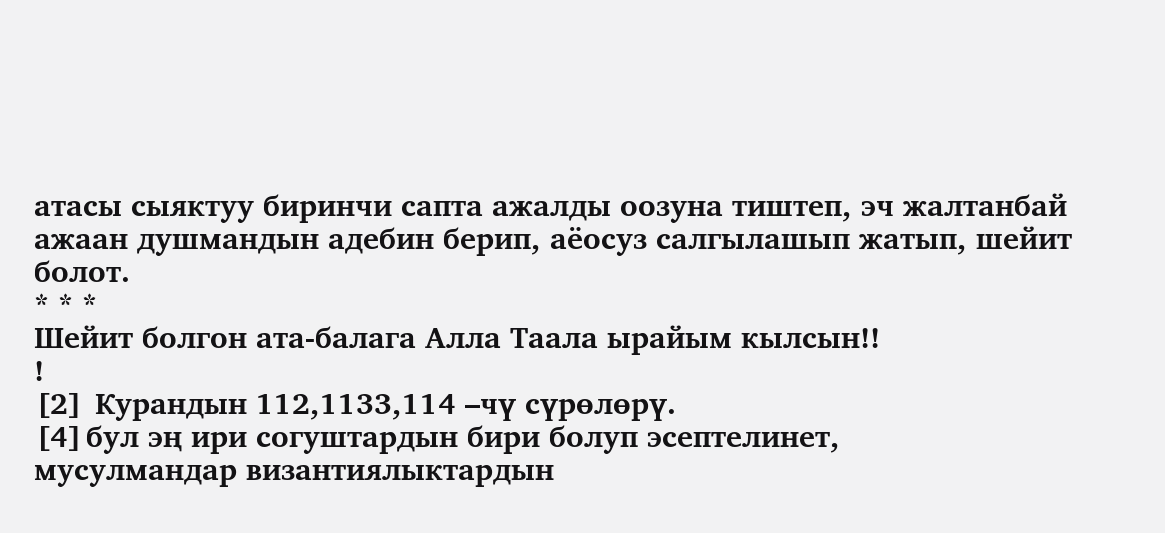атасы сыяктуу биринчи сапта ажалды оозуна тиштеп, эч жалтанбай ажаан душмандын адебин берип, аёосуз салгылашып жатып, шейит болот.
* * *
Шейит болгон ата-балага Алла Таала ырайым кылсын!!
!
[2] Курандын 112,1133,114 –чү сүрөлөрү.
[4]бул эң ири согуштардын бири болуп эсептелинет,
мусулмандар византиялыктардын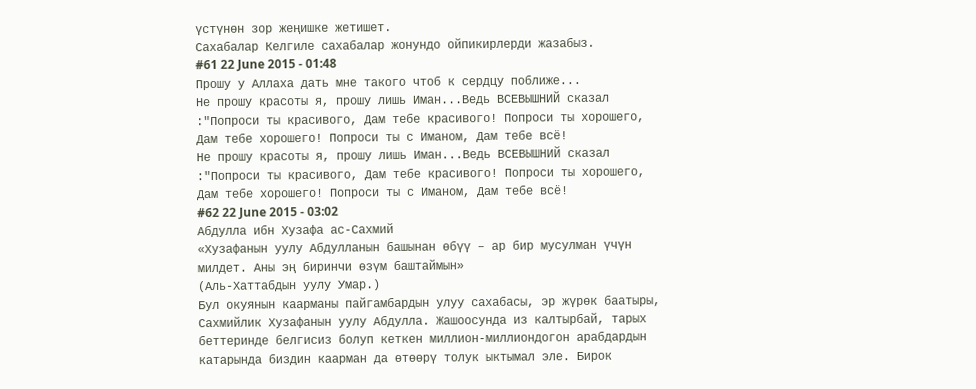үстүнөн зор жеңишке жетишет.
Сахабалар Келгиле сахабалар жонундо ойпикирлерди жазабыз.
#61 22 June 2015 - 01:48
Прошу у Аллаха дать мне такого чтоб к сердцу поближе...
Не прошу красоты я, прошу лишь Иман...Ведь ВСЕВЫШНИЙ сказал :"Попроси ты красивого, Дам тебе красивого! Попроси ты хорошего, Дам тебе хорошего! Попроси ты с Иманом, Дам тебе всё!
Не прошу красоты я, прошу лишь Иман...Ведь ВСЕВЫШНИЙ сказал :"Попроси ты красивого, Дам тебе красивого! Попроси ты хорошего, Дам тебе хорошего! Попроси ты с Иманом, Дам тебе всё!
#62 22 June 2015 - 03:02
Абдулла ибн Хузафа ас-Сахмий
«Хузафанын уулу Абдулланын башынан өбүү – ар бир мусулман үчүн милдет. Аны эң биринчи өзүм баштаймын»
(Аль-Хаттабдын уулу Умар.)
Бул окуянын каарманы пайгамбардын улуу сахабасы, эр жүрөк баатыры, Сахмийлик Хузафанын уулу Абдулла. Жашоосунда из калтырбай, тарых беттеринде белгисиз болуп кеткен миллион-миллиондогон арабдардын катарында биздин каарман да өтөөрү толук ыктымал эле. Бирок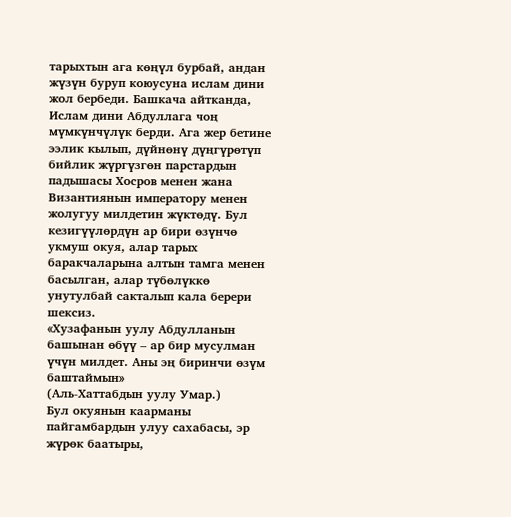тарыхтын ага көңүл бурбай, андан жүзүн буруп коюусуна ислам дини жол бербеди. Башкача айтканда, Ислам дини Абдуллага чоң мүмкүнчүлүк берди. Ага жер бетине ээлик кылып, дүйнөнү дүңгүрөтүп бийлик жүргүзгөн парстардын падышасы Хосров менен жана Византиянын императору менен жолугуу милдетин жүктөдү. Бул кезигүүлөрдүн ар бири өзүнчө укмуш окуя, алар тарых баракчаларына алтын тамга менен басылган, алар түбөлүккө унутулбай сакталып кала берери шексиз.
«Хузафанын уулу Абдулланын башынан өбүү – ар бир мусулман үчүн милдет. Аны эң биринчи өзүм баштаймын»
(Аль-Хаттабдын уулу Умар.)
Бул окуянын каарманы пайгамбардын улуу сахабасы, эр жүрөк баатыры,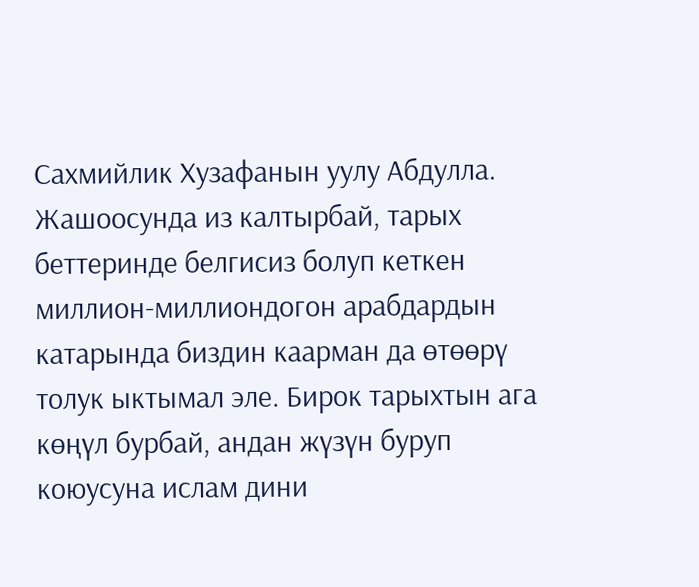Сахмийлик Хузафанын уулу Абдулла. Жашоосунда из калтырбай, тарых беттеринде белгисиз болуп кеткен миллион-миллиондогон арабдардын катарында биздин каарман да өтөөрү толук ыктымал эле. Бирок тарыхтын ага көңүл бурбай, андан жүзүн буруп коюусуна ислам дини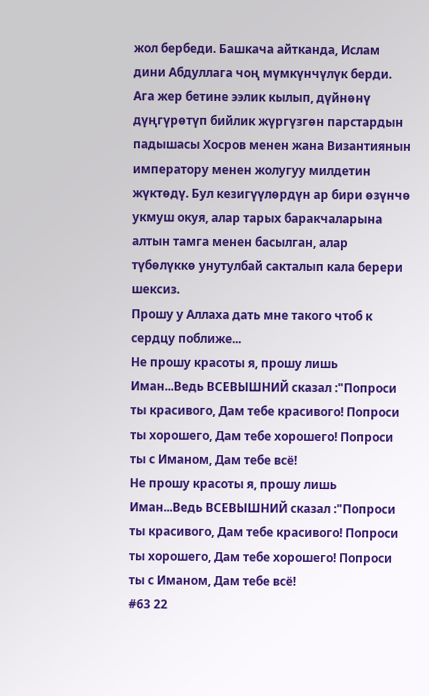жол бербеди. Башкача айтканда, Ислам дини Абдуллага чоң мүмкүнчүлүк берди. Ага жер бетине ээлик кылып, дүйнөнү дүңгүрөтүп бийлик жүргүзгөн парстардын падышасы Хосров менен жана Византиянын императору менен жолугуу милдетин жүктөдү. Бул кезигүүлөрдүн ар бири өзүнчө укмуш окуя, алар тарых баракчаларына алтын тамга менен басылган, алар түбөлүккө унутулбай сакталып кала берери шексиз.
Прошу у Аллаха дать мне такого чтоб к сердцу поближе...
Не прошу красоты я, прошу лишь Иман...Ведь ВСЕВЫШНИЙ сказал :"Попроси ты красивого, Дам тебе красивого! Попроси ты хорошего, Дам тебе хорошего! Попроси ты с Иманом, Дам тебе всё!
Не прошу красоты я, прошу лишь Иман...Ведь ВСЕВЫШНИЙ сказал :"Попроси ты красивого, Дам тебе красивого! Попроси ты хорошего, Дам тебе хорошего! Попроси ты с Иманом, Дам тебе всё!
#63 22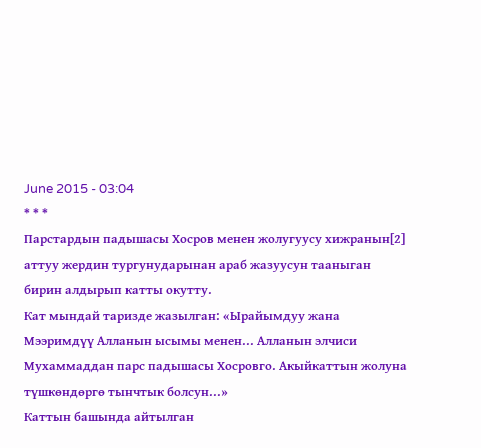June 2015 - 03:04
* * *
Парстардын падышасы Хосров менен жолугуусу хижранын[2] аттуу жердин тургунударынан араб жазуусун тааныган бирин алдырып катты окутту.
Кат мындай таризде жазылган: «Ырайымдуу жана Мээримдүү Алланын ысымы менен... Алланын элчиси Мухаммаддан парс падышасы Хосровго. Акыйкаттын жолуна түшкөндөргө тынчтык болсун...»
Каттын башында айтылган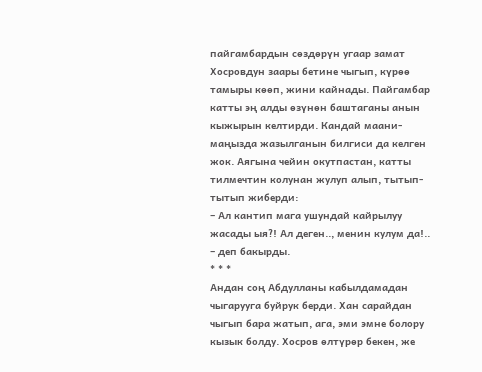пайгамбардын сөздөрүн угаар замат Хосровдун заары бетине чыгып, күрөө тамыры көөп, жини кайнады. Пайгамбар катты эң алды өзүнөн баштаганы анын кыжырын келтирди. Кандай маани-маңызда жазылганын билгиси да келген жок. Аягына чейин окутпастан, катты тилмечтин колунан жулуп алып, тытып-тытып жиберди:
– Ал кантип мага ушундай кайрылуу жасады ыя?! Ал деген.., менин кулум да!.. – деп бакырды.
* * *
Андан соң Абдулланы кабылдамадан чыгарууга буйрук берди. Хан сарайдан чыгып бара жатып, ага, эми эмне болору кызык болду. Хосров өлтүрөр бекен, же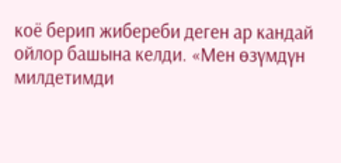коё берип жибереби деген ар кандай ойлор башына келди. «Мен өзүмдүн милдетимди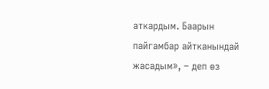аткардым. Баарын пайгамбар айтканындай жасадым», – деп өз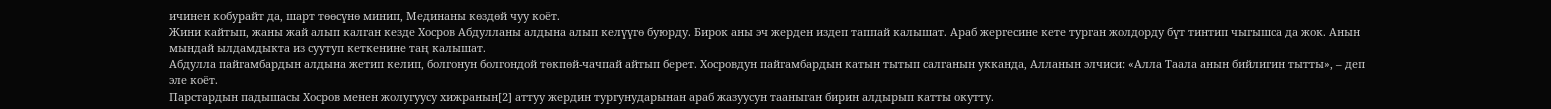ичинен кобурайт да, шарт төөсүнө минип, Мединаны көздөй чуу коёт.
Жини кайтып, жаны жай алып калган кезде Хосров Абдулланы алдына алып келүүгө буюрду. Бирок аны эч жерден издеп таппай калышат. Араб жергесине кете турган жолдорду бүт тинтип чыгышса да жок. Анын мындай ылдамдыкта из суутуп кеткенине таң калышат.
Абдулла пайгамбардын алдына жетип келип, болгонун болгондой төкпөй-чачпай айтып берет. Хосровдун пайгамбардын катын тытып салганын укканда, Алланын элчиси: «Алла Таала анын бийлигин тытты», – деп эле коёт.
Парстардын падышасы Хосров менен жолугуусу хижранын[2] аттуу жердин тургунударынан араб жазуусун тааныган бирин алдырып катты окутту.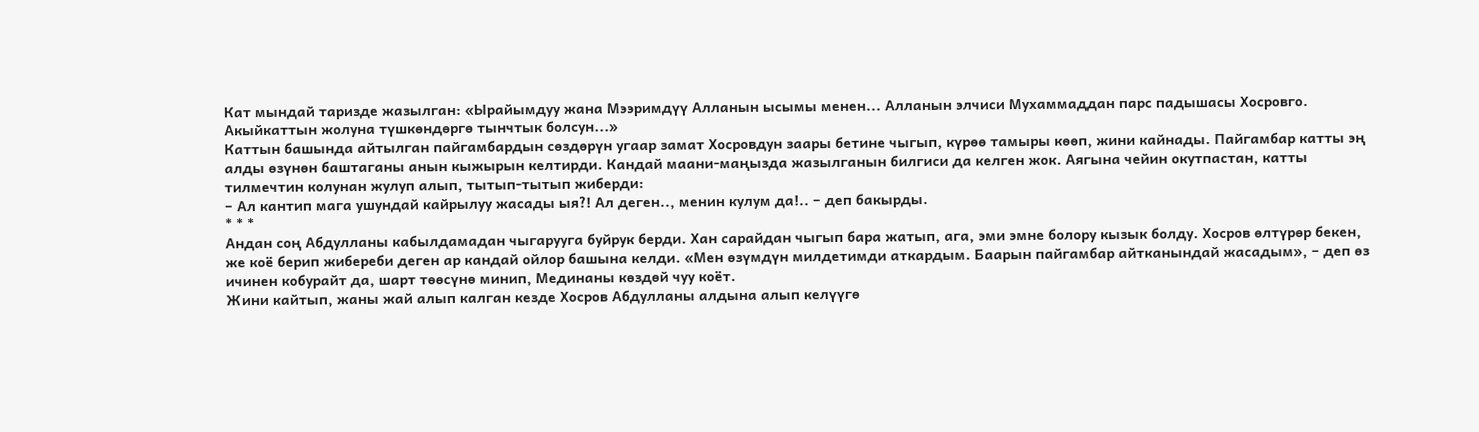Кат мындай таризде жазылган: «Ырайымдуу жана Мээримдүү Алланын ысымы менен... Алланын элчиси Мухаммаддан парс падышасы Хосровго. Акыйкаттын жолуна түшкөндөргө тынчтык болсун...»
Каттын башында айтылган пайгамбардын сөздөрүн угаар замат Хосровдун заары бетине чыгып, күрөө тамыры көөп, жини кайнады. Пайгамбар катты эң алды өзүнөн баштаганы анын кыжырын келтирди. Кандай маани-маңызда жазылганын билгиси да келген жок. Аягына чейин окутпастан, катты тилмечтин колунан жулуп алып, тытып-тытып жиберди:
– Ал кантип мага ушундай кайрылуу жасады ыя?! Ал деген.., менин кулум да!.. – деп бакырды.
* * *
Андан соң Абдулланы кабылдамадан чыгарууга буйрук берди. Хан сарайдан чыгып бара жатып, ага, эми эмне болору кызык болду. Хосров өлтүрөр бекен, же коё берип жибереби деген ар кандай ойлор башына келди. «Мен өзүмдүн милдетимди аткардым. Баарын пайгамбар айтканындай жасадым», – деп өз ичинен кобурайт да, шарт төөсүнө минип, Мединаны көздөй чуу коёт.
Жини кайтып, жаны жай алып калган кезде Хосров Абдулланы алдына алып келүүгө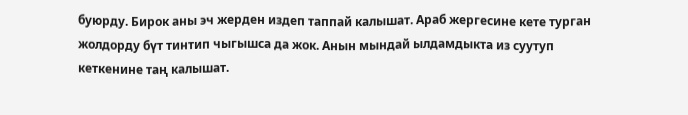буюрду. Бирок аны эч жерден издеп таппай калышат. Араб жергесине кете турган жолдорду бүт тинтип чыгышса да жок. Анын мындай ылдамдыкта из суутуп кеткенине таң калышат.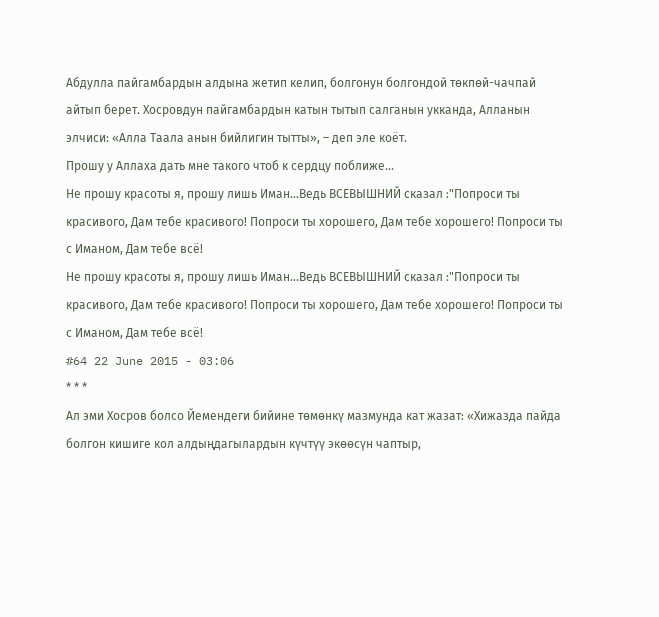Абдулла пайгамбардын алдына жетип келип, болгонун болгондой төкпөй-чачпай айтып берет. Хосровдун пайгамбардын катын тытып салганын укканда, Алланын элчиси: «Алла Таала анын бийлигин тытты», – деп эле коёт.
Прошу у Аллаха дать мне такого чтоб к сердцу поближе...
Не прошу красоты я, прошу лишь Иман...Ведь ВСЕВЫШНИЙ сказал :"Попроси ты красивого, Дам тебе красивого! Попроси ты хорошего, Дам тебе хорошего! Попроси ты с Иманом, Дам тебе всё!
Не прошу красоты я, прошу лишь Иман...Ведь ВСЕВЫШНИЙ сказал :"Попроси ты красивого, Дам тебе красивого! Попроси ты хорошего, Дам тебе хорошего! Попроси ты с Иманом, Дам тебе всё!
#64 22 June 2015 - 03:06
* * *
Ал эми Хосров болсо Йемендеги бийине төмөнкү мазмунда кат жазат: «Хижазда пайда болгон кишиге кол алдыңдагылардын күчтүү экөөсүн чаптыр,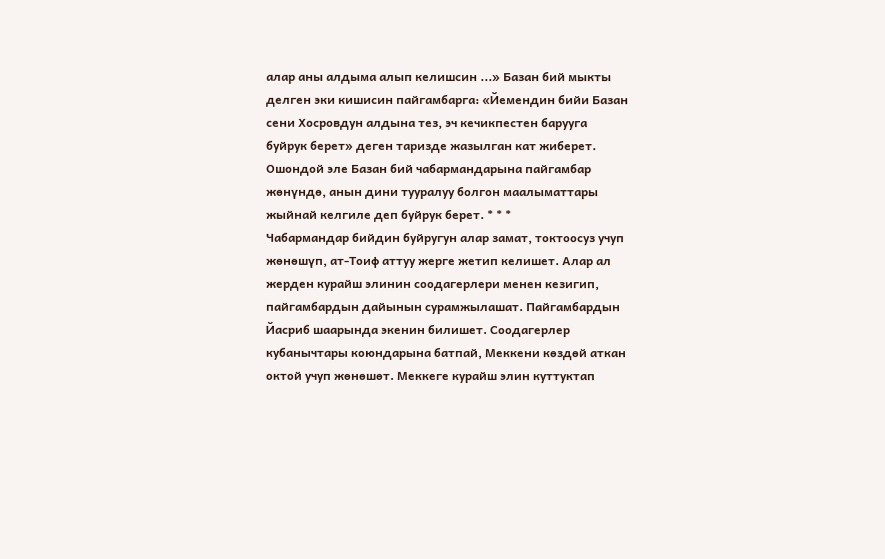алар аны алдыма алып келишсин ...» Базан бий мыкты делген эки кишисин пайгамбарга: «Йемендин бийи Базан сени Хосровдун алдына тез, эч кечикпестен барууга буйрук берет» деген таризде жазылган кат жиберет. Ошондой эле Базан бий чабармандарына пайгамбар жөнүндө, анын дини тууралуу болгон маалыматтары жыйнай келгиле деп буйрук берет. * * *
Чабармандар бийдин буйругун алар замат, токтоосуз учуп жөнөшүп, ат-Тоиф аттуу жерге жетип келишет. Алар ал жерден курайш элинин соодагерлери менен кезигип, пайгамбардын дайынын сурамжылашат. Пайгамбардын Йасриб шаарында экенин билишет. Соодагерлер кубанычтары коюндарына батпай, Меккени көздөй аткан октой учуп жөнөшөт. Меккеге курайш элин куттуктап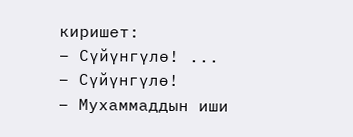киришет:
– Сүйүнгүлө! ...
– Сүйүнгүлө!
– Мухаммаддын иши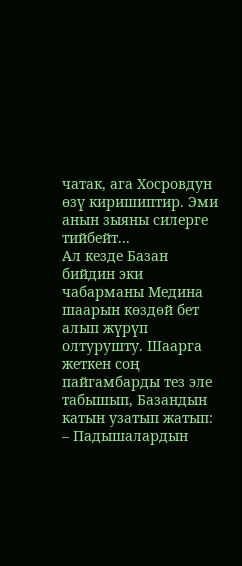чатак, ага Хосровдун өзү киришиптир. Эми анын зыяны силерге тийбейт...
Ал кезде Базан бийдин эки чабарманы Медина шаарын көздөй бет алып жүрүп олтурушту. Шаарга жеткен соң пайгамбарды тез эле табышып, Базандын катын узатып жатып:
– Падышалардын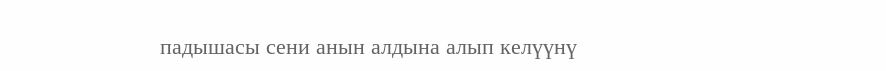падышасы сени анын алдына алып келүүнү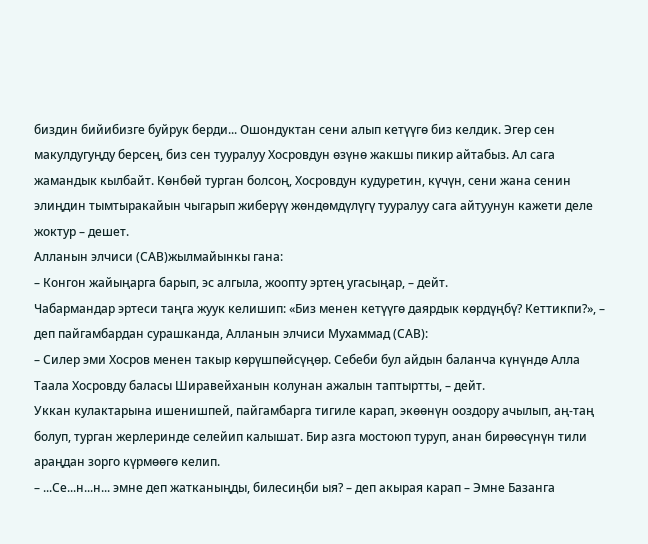биздин бийибизге буйрук берди... Ошондуктан сени алып кетүүгө биз келдик. Эгер сен макулдугуңду берсең, биз сен тууралуу Хосровдун өзүнө жакшы пикир айтабыз. Ал сага жамандык кылбайт. Көнбөй турган болсоң, Хосровдун кудуретин, күчүн, сени жана сенин элиңдин тымтыракайын чыгарып жиберүү жөндөмдүлүгү тууралуу сага айтуунун кажети деле жоктур – дешет.
Алланын элчиси (САВ)жылмайынкы гана:
– Конгон жайыңарга барып, эс алгыла, жоопту эртең угасыңар, – дейт.
Чабармандар эртеси таңга жуук келишип: «Биз менен кетүүгө даярдык көрдүңбү? Кеттикпи?», – деп пайгамбардан сурашканда, Алланын элчиси Мухаммад (САВ):
– Силер эми Хосров менен такыр көрүшпөйсүңөр. Себеби бул айдын баланча күнүндө Алла Таала Хосровду баласы Ширавейханын колунан ажалын таптыртты, – дейт.
Уккан кулактарына ишенишпей, пайгамбарга тигиле карап, экөөнүн ооздору ачылып, аң-таң болуп, турган жерлеринде селейип калышат. Бир азга мостоюп туруп, анан бирөөсүнүн тили араңдан зорго күрмөөгө келип.
– ...Се...н...н... эмне деп жатканыңды, билесиңби ыя? – деп акырая карап – Эмне Базанга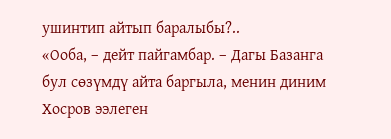ушинтип айтып баралыбы?..
«Ооба, – дейт пайгамбар. – Дагы Базанга бул сөзүмдү айта баргыла, менин диним Хосров ээлеген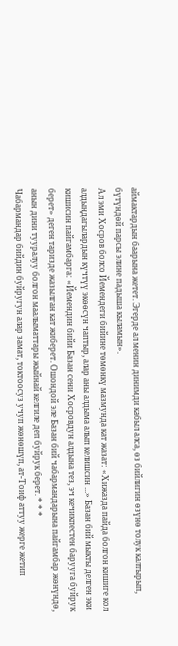аймактардын баарына жетет. Эгерде ал менин динимди кабыл алса, өз бийлигин өзүнө толук калтырып, бүтүндөй парсы элине падыша кыламын».
Ал эми Хосров болсо Йемендеги бийине төмөнкү мазмунда кат жазат: «Хижазда пайда болгон кишиге кол алдыңдагылардын күчтүү экөөсүн чаптыр, алар аны алдыма алып келишсин ...» Базан бий мыкты делген эки кишисин пайгамбарга: «Йемендин бийи Базан сени Хосровдун алдына тез, эч кечикпестен барууга буйрук берет» деген таризде жазылган кат жиберет. Ошондой эле Базан бий чабармандарына пайгамбар жөнүндө, анын дини тууралуу болгон маалыматтары жыйнай келгиле деп буйрук берет. * * *
Чабармандар бийдин буйругун алар замат, токтоосуз учуп жөнөшүп, ат-Тоиф аттуу жерге жетип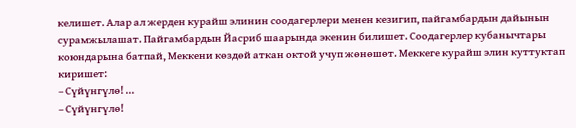келишет. Алар ал жерден курайш элинин соодагерлери менен кезигип, пайгамбардын дайынын сурамжылашат. Пайгамбардын Йасриб шаарында экенин билишет. Соодагерлер кубанычтары коюндарына батпай, Меккени көздөй аткан октой учуп жөнөшөт. Меккеге курайш элин куттуктап киришет:
– Сүйүнгүлө! ...
– Сүйүнгүлө!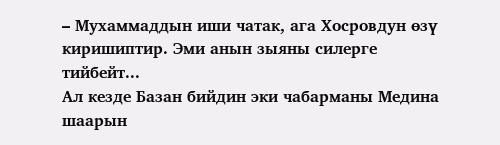– Мухаммаддын иши чатак, ага Хосровдун өзү киришиптир. Эми анын зыяны силерге тийбейт...
Ал кезде Базан бийдин эки чабарманы Медина шаарын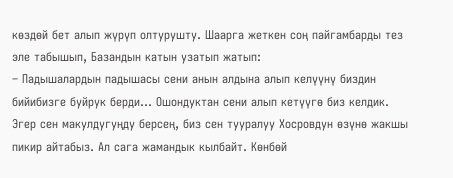көздөй бет алып жүрүп олтурушту. Шаарга жеткен соң пайгамбарды тез эле табышып, Базандын катын узатып жатып:
– Падышалардын падышасы сени анын алдына алып келүүнү биздин бийибизге буйрук берди... Ошондуктан сени алып кетүүгө биз келдик. Эгер сен макулдугуңду берсең, биз сен тууралуу Хосровдун өзүнө жакшы пикир айтабыз. Ал сага жамандык кылбайт. Көнбөй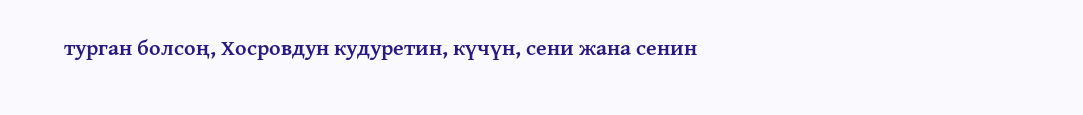турган болсоң, Хосровдун кудуретин, күчүн, сени жана сенин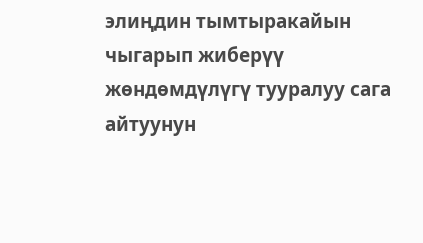элиңдин тымтыракайын чыгарып жиберүү жөндөмдүлүгү тууралуу сага айтуунун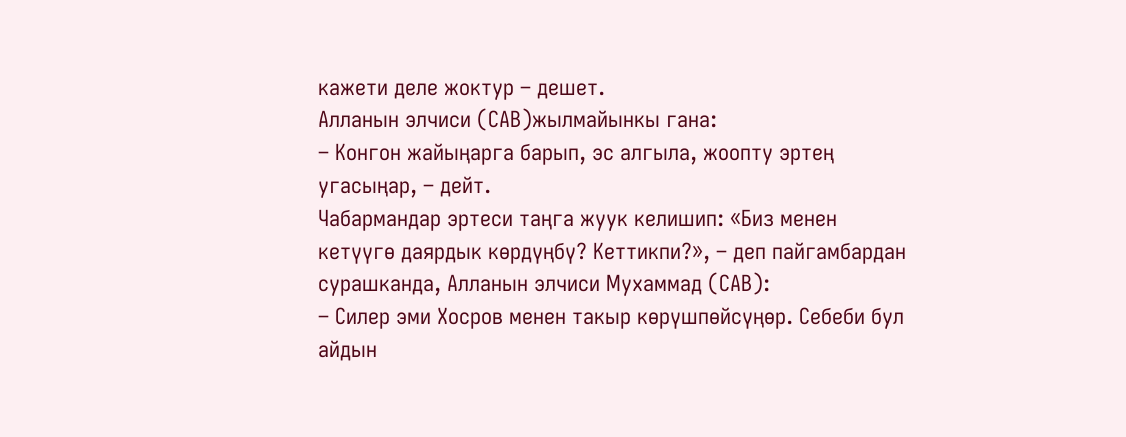кажети деле жоктур – дешет.
Алланын элчиси (САВ)жылмайынкы гана:
– Конгон жайыңарга барып, эс алгыла, жоопту эртең угасыңар, – дейт.
Чабармандар эртеси таңга жуук келишип: «Биз менен кетүүгө даярдык көрдүңбү? Кеттикпи?», – деп пайгамбардан сурашканда, Алланын элчиси Мухаммад (САВ):
– Силер эми Хосров менен такыр көрүшпөйсүңөр. Себеби бул айдын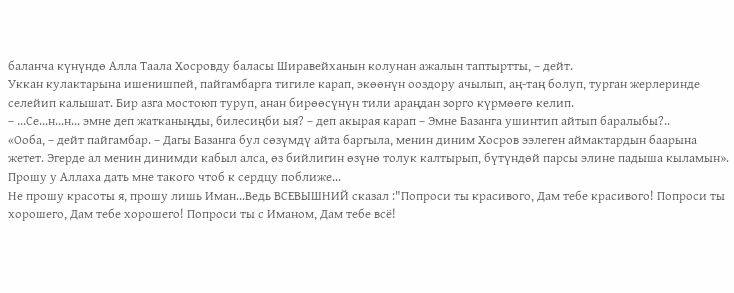баланча күнүндө Алла Таала Хосровду баласы Ширавейханын колунан ажалын таптыртты, – дейт.
Уккан кулактарына ишенишпей, пайгамбарга тигиле карап, экөөнүн ооздору ачылып, аң-таң болуп, турган жерлеринде селейип калышат. Бир азга мостоюп туруп, анан бирөөсүнүн тили араңдан зорго күрмөөгө келип.
– ...Се...н...н... эмне деп жатканыңды, билесиңби ыя? – деп акырая карап – Эмне Базанга ушинтип айтып баралыбы?..
«Ооба, – дейт пайгамбар. – Дагы Базанга бул сөзүмдү айта баргыла, менин диним Хосров ээлеген аймактардын баарына жетет. Эгерде ал менин динимди кабыл алса, өз бийлигин өзүнө толук калтырып, бүтүндөй парсы элине падыша кыламын».
Прошу у Аллаха дать мне такого чтоб к сердцу поближе...
Не прошу красоты я, прошу лишь Иман...Ведь ВСЕВЫШНИЙ сказал :"Попроси ты красивого, Дам тебе красивого! Попроси ты хорошего, Дам тебе хорошего! Попроси ты с Иманом, Дам тебе всё!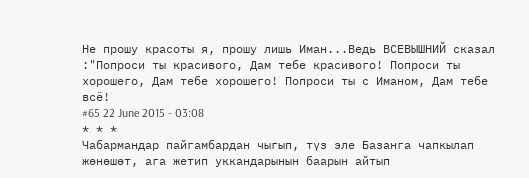Не прошу красоты я, прошу лишь Иман...Ведь ВСЕВЫШНИЙ сказал :"Попроси ты красивого, Дам тебе красивого! Попроси ты хорошего, Дам тебе хорошего! Попроси ты с Иманом, Дам тебе всё!
#65 22 June 2015 - 03:08
* * *
Чабармандар пайгамбардан чыгып, түз эле Базанга чапкылап жөнөшөт, ага жетип уккандарынын баарын айтып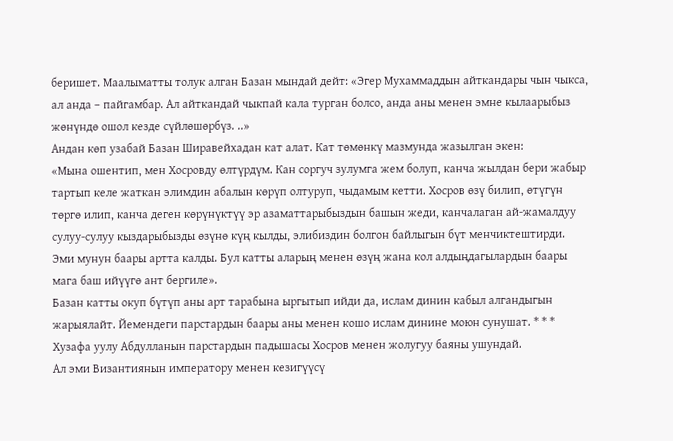беришет. Маалыматты толук алган Базан мындай дейт: «Эгер Мухаммаддын айткандары чын чыкса, ал анда – пайгамбар. Ал айткандай чыкпай кала турган болсо, анда аны менен эмне кылаарыбыз жөнүндө ошол кезде сүйлөшөрбүз. ..»
Андан көп узабай Базан Ширавейхадан кат алат. Кат төмөнкү мазмунда жазылган экен:
«Мына ошентип, мен Хосровду өлтүрдүм. Кан соргуч зулумга жем болуп, канча жылдан бери жабыр тартып келе жаткан элимдин абалын көрүп олтуруп, чыдамым кетти. Хосров өзү билип, өтүгүн төргө илип, канча деген көрүнүктүү эр азаматтарыбыздын башын жеди, канчалаган ай-жамалдуу сулуу-сулуу кыздарыбызды өзүнө күң кылды, элибиздин болгон байлыгын бүт менчиктештирди. Эми мунун баары артта калды. Бул катты аларың менен өзүң жана кол алдыңдагылардын баары мага баш ийүүгө ант бергиле».
Базан катты окуп бүтүп аны арт тарабына ыргытып ийди да, ислам динин кабыл алгандыгын жарыялайт. Йемендеги парстардын баары аны менен кошо ислам динине моюн сунушат. * * *
Хузафа уулу Абдулланын парстардын падышасы Хосров менен жолугуу баяны ушундай.
Ал эми Византиянын императору менен кезигүүсү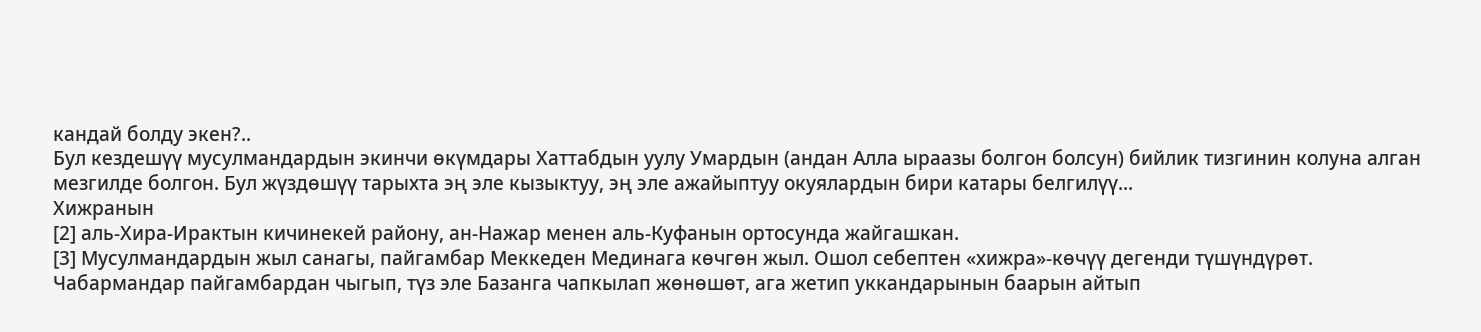кандай болду экен?..
Бул кездешүү мусулмандардын экинчи өкүмдары Хаттабдын уулу Умардын (андан Алла ыраазы болгон болсун) бийлик тизгинин колуна алган мезгилде болгон. Бул жүздөшүү тарыхта эң эле кызыктуу, эң эле ажайыптуу окуялардын бири катары белгилүү...
Хижранын
[2] аль-Хира-Ирактын кичинекей району, ан-Нажар менен аль-Куфанын ортосунда жайгашкан.
[3] Мусулмандардын жыл санагы, пайгамбар Меккеден Мединага көчгөн жыл. Ошол себептен «хижра»-көчүү дегенди түшүндүрөт.
Чабармандар пайгамбардан чыгып, түз эле Базанга чапкылап жөнөшөт, ага жетип уккандарынын баарын айтып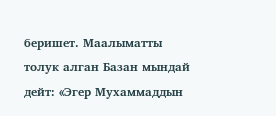беришет. Маалыматты толук алган Базан мындай дейт: «Эгер Мухаммаддын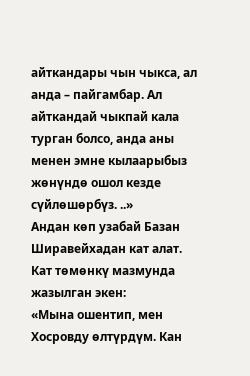айткандары чын чыкса, ал анда – пайгамбар. Ал айткандай чыкпай кала турган болсо, анда аны менен эмне кылаарыбыз жөнүндө ошол кезде сүйлөшөрбүз. ..»
Андан көп узабай Базан Ширавейхадан кат алат. Кат төмөнкү мазмунда жазылган экен:
«Мына ошентип, мен Хосровду өлтүрдүм. Кан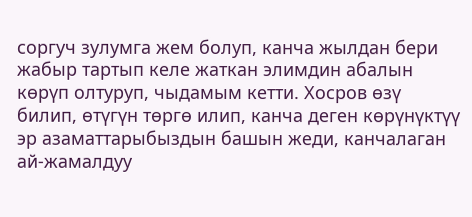соргуч зулумга жем болуп, канча жылдан бери жабыр тартып келе жаткан элимдин абалын көрүп олтуруп, чыдамым кетти. Хосров өзү билип, өтүгүн төргө илип, канча деген көрүнүктүү эр азаматтарыбыздын башын жеди, канчалаган ай-жамалдуу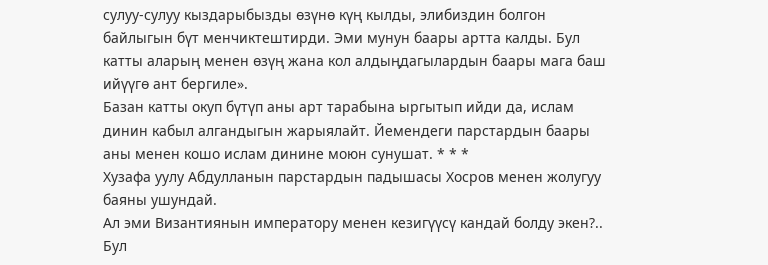сулуу-сулуу кыздарыбызды өзүнө күң кылды, элибиздин болгон байлыгын бүт менчиктештирди. Эми мунун баары артта калды. Бул катты аларың менен өзүң жана кол алдыңдагылардын баары мага баш ийүүгө ант бергиле».
Базан катты окуп бүтүп аны арт тарабына ыргытып ийди да, ислам динин кабыл алгандыгын жарыялайт. Йемендеги парстардын баары аны менен кошо ислам динине моюн сунушат. * * *
Хузафа уулу Абдулланын парстардын падышасы Хосров менен жолугуу баяны ушундай.
Ал эми Византиянын императору менен кезигүүсү кандай болду экен?..
Бул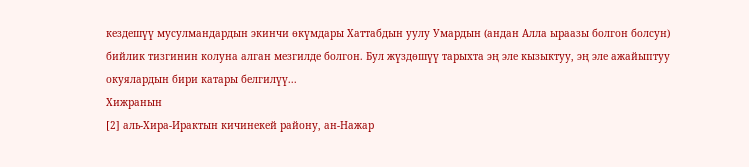кездешүү мусулмандардын экинчи өкүмдары Хаттабдын уулу Умардын (андан Алла ыраазы болгон болсун) бийлик тизгинин колуна алган мезгилде болгон. Бул жүздөшүү тарыхта эң эле кызыктуу, эң эле ажайыптуу окуялардын бири катары белгилүү...
Хижранын
[2] аль-Хира-Ирактын кичинекей району, ан-Нажар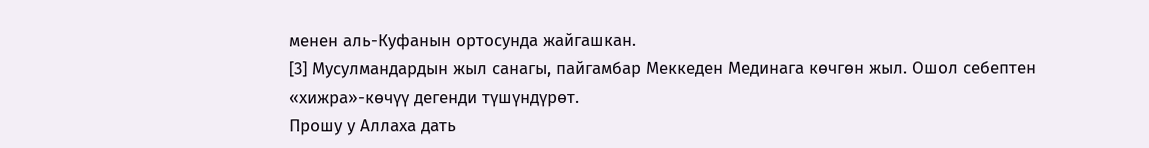менен аль-Куфанын ортосунда жайгашкан.
[3] Мусулмандардын жыл санагы, пайгамбар Меккеден Мединага көчгөн жыл. Ошол себептен «хижра»-көчүү дегенди түшүндүрөт.
Прошу у Аллаха дать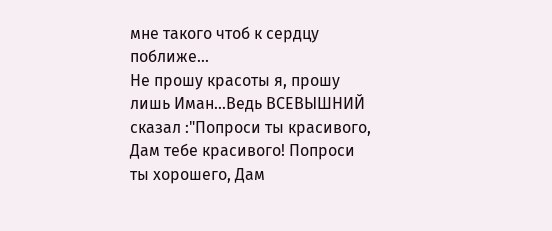мне такого чтоб к сердцу поближе...
Не прошу красоты я, прошу лишь Иман...Ведь ВСЕВЫШНИЙ сказал :"Попроси ты красивого, Дам тебе красивого! Попроси ты хорошего, Дам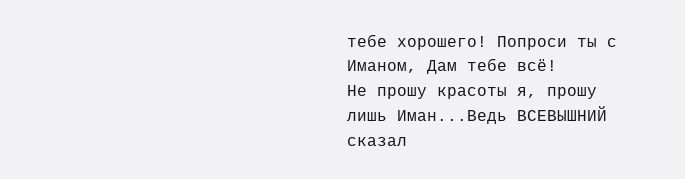тебе хорошего! Попроси ты с Иманом, Дам тебе всё!
Не прошу красоты я, прошу лишь Иман...Ведь ВСЕВЫШНИЙ сказал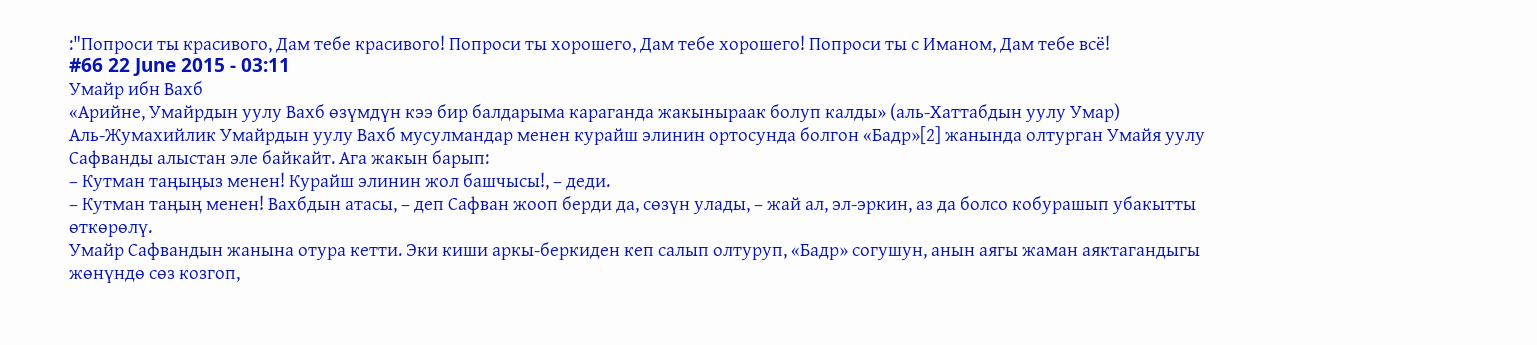:"Попроси ты красивого, Дам тебе красивого! Попроси ты хорошего, Дам тебе хорошего! Попроси ты с Иманом, Дам тебе всё!
#66 22 June 2015 - 03:11
Умайр ибн Вахб
«Арийне, Умайрдын уулу Вахб өзүмдүн кээ бир балдарыма караганда жакыныраак болуп калды» (аль-Хаттабдын уулу Умар)
Аль-Жумахийлик Умайрдын уулу Вахб мусулмандар менен курайш элинин ортосунда болгон «Бадр»[2] жанында олтурган Умайя уулу Сафванды алыстан эле байкайт. Ага жакын барып:
– Кутман таңыңыз менен! Курайш элинин жол башчысы!, – деди.
– Кутман таңың менен! Вахбдын атасы, – деп Сафван жооп берди да, сөзүн улады, – жай ал, эл-эркин, аз да болсо кобурашып убакытты өткөрөлү.
Умайр Сафвандын жанына отура кетти. Эки киши аркы-беркиден кеп салып олтуруп, «Бадр» согушун, анын аягы жаман аяктагандыгы жөнүндө сөз козгоп,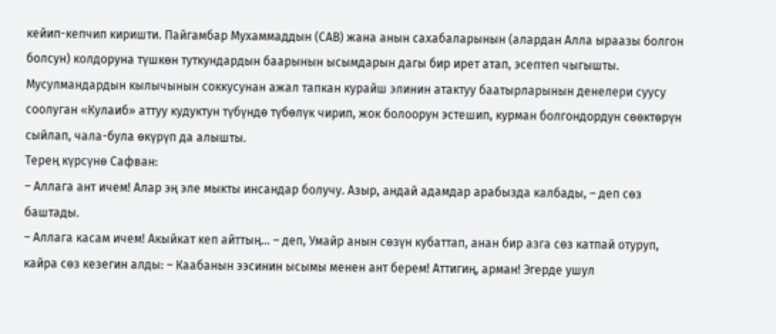кейип-кепчип киришти. Пайгамбар Мухаммаддын (САВ) жана анын сахабаларынын (алардан Алла ыраазы болгон болсун) колдоруна түшкөн туткундардын баарынын ысымдарын дагы бир ирет атап, эсептеп чыгышты.
Мусулмандардын кылычынын соккусунан ажал тапкан курайш элинин атактуу баатырларынын денелери суусу соолуган «Кулаиб» аттуу кудуктун түбүндө түбөлүк чирип, жок болоорун эстешип, курман болгондордун сөөктөрүн сыйлап, чала-була өкүрүп да алышты.
Терең күрсүнө Сафван:
– Аллага ант ичем! Алар эң эле мыкты инсандар болучу. Азыр, андай адамдар арабызда калбады, – деп сөз баштады.
– Аллага касам ичем! Акыйкат кеп айттың... – деп, Умайр анын сөзүн кубаттап, анан бир азга сөз катпай отуруп, кайра сөз кезегин алды: – Каабанын ээсинин ысымы менен ант берем! Аттигиң, арман! Эгерде ушул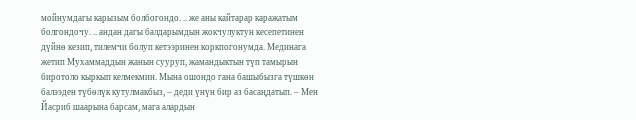мойнумдагы карызым болбогондо. .. же аны кайтарар каражатым болгондочу. .. андан дагы балдарымдын жокчулуктун кесепетинен дүйнө кезип, тилемчи болуп кетээринен коркпогонумда. Мединага жетип Мухаммаддын жанын сууруп, жамандыктын түп тамырын биротоло кыркып келмекмин. Мына ошондо гана башыбызга түшкөн балээден түбөлүк кутулмакбыз, – деди үнүн бир аз басаңдатып. – Мен Йасриб шаарына барсам, мага алардын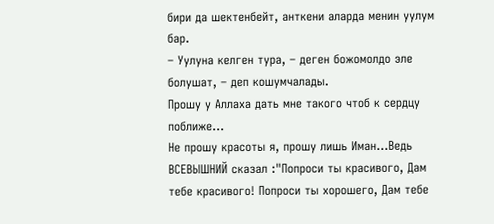бири да шектенбейт, анткени аларда менин уулум бар.
– Уулуна келген тура, – деген божомолдо эле болушат, – деп кошумчалады.
Прошу у Аллаха дать мне такого чтоб к сердцу поближе...
Не прошу красоты я, прошу лишь Иман...Ведь ВСЕВЫШНИЙ сказал :"Попроси ты красивого, Дам тебе красивого! Попроси ты хорошего, Дам тебе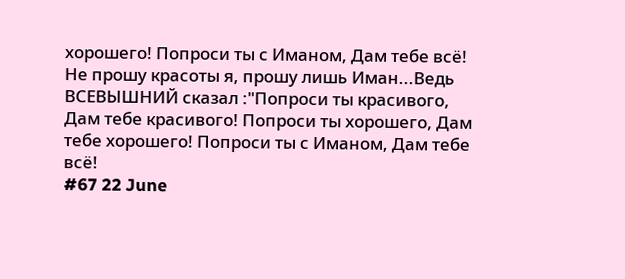хорошего! Попроси ты с Иманом, Дам тебе всё!
Не прошу красоты я, прошу лишь Иман...Ведь ВСЕВЫШНИЙ сказал :"Попроси ты красивого, Дам тебе красивого! Попроси ты хорошего, Дам тебе хорошего! Попроси ты с Иманом, Дам тебе всё!
#67 22 June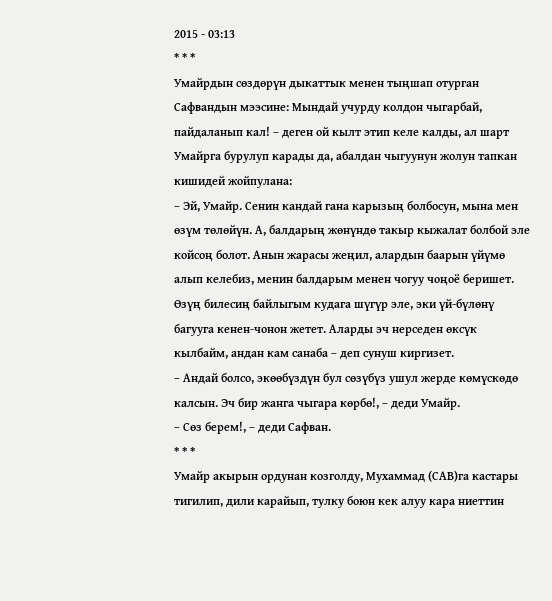2015 - 03:13
* * *
Умайрдын сөздөрүн дыкаттык менен тыңшап отурган Сафвандын мээсине: Мындай учурду колдон чыгарбай, пайдаланып кал! – деген ой кылт этип келе калды, ал шарт Умайрга бурулуп карады да, абалдан чыгуунун жолун тапкан кишидей жойпулана:
– Эй, Умайр. Сенин кандай гана карызың болбосун, мына мен өзүм төлөйүн. А, балдарың жөнүндө такыр кыжалат болбой эле койсоң болот. Анын жарасы жеңил, алардын баарын үйүмө алып келебиз, менин балдарым менен чогуу чоңоё беришет. Өзүң билесиң байлыгым кудага шүгүр эле, эки үй-бүлөнү багууга кенен-чонон жетет. Аларды эч нерседен өксүк кылбайм, андан кам санаба – деп сунуш киргизет.
– Андай болсо, экөөбүздүн бул сөзүбүз ушул жерде көмүскөдө калсын. Эч бир жанга чыгара көрбө!, – деди Умайр.
– Сөз берем!, – деди Сафван.
* * *
Умайр акырын ордунан козголду, Мухаммад (САВ)га кастары тигилип, дили карайып, тулку боюн кек алуу кара ниеттин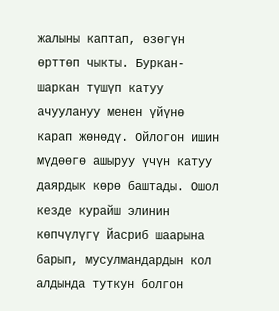жалыны каптап, өзөгүн өрттөп чыкты. Буркан-шаркан түшүп катуу ачуулануу менен үйүнө карап жөнөдү. Ойлогон ишин мүдөөгө ашыруу үчүн катуу даярдык көрө баштады. Ошол кезде курайш элинин көпчүлүгү Йасриб шаарына барып, мусулмандардын кол алдында туткун болгон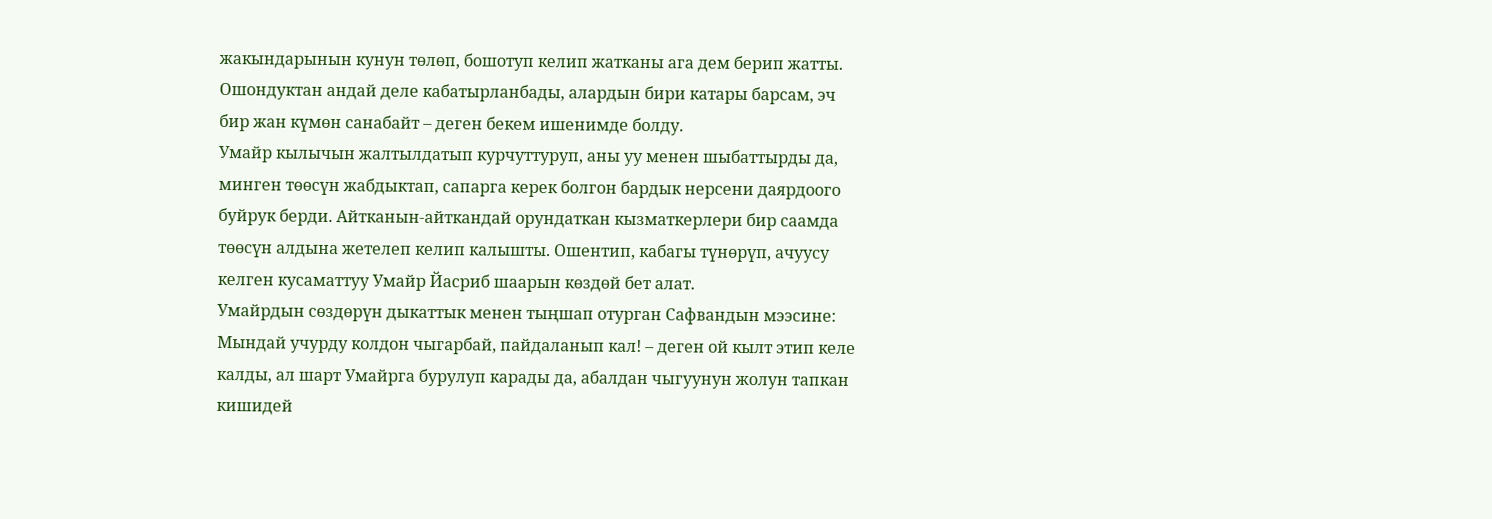жакындарынын кунун төлөп, бошотуп келип жатканы ага дем берип жатты. Ошондуктан андай деле кабатырланбады, алардын бири катары барсам, эч бир жан күмөн санабайт – деген бекем ишенимде болду.
Умайр кылычын жалтылдатып курчуттуруп, аны уу менен шыбаттырды да, минген төөсүн жабдыктап, сапарга керек болгон бардык нерсени даярдоого буйрук берди. Айтканын-айткандай орундаткан кызматкерлери бир саамда төөсүн алдына жетелеп келип калышты. Ошентип, кабагы түнөрүп, ачуусу келген кусаматтуу Умайр Йасриб шаарын көздөй бет алат.
Умайрдын сөздөрүн дыкаттык менен тыңшап отурган Сафвандын мээсине: Мындай учурду колдон чыгарбай, пайдаланып кал! – деген ой кылт этип келе калды, ал шарт Умайрга бурулуп карады да, абалдан чыгуунун жолун тапкан кишидей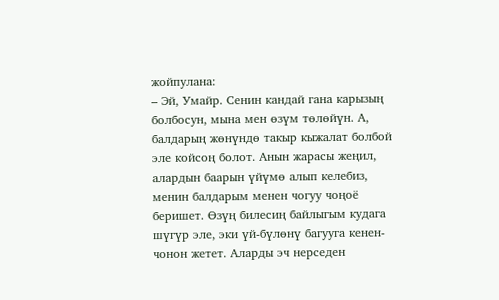жойпулана:
– Эй, Умайр. Сенин кандай гана карызың болбосун, мына мен өзүм төлөйүн. А, балдарың жөнүндө такыр кыжалат болбой эле койсоң болот. Анын жарасы жеңил, алардын баарын үйүмө алып келебиз, менин балдарым менен чогуу чоңоё беришет. Өзүң билесиң байлыгым кудага шүгүр эле, эки үй-бүлөнү багууга кенен-чонон жетет. Аларды эч нерседен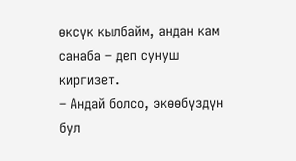өксүк кылбайм, андан кам санаба – деп сунуш киргизет.
– Андай болсо, экөөбүздүн бул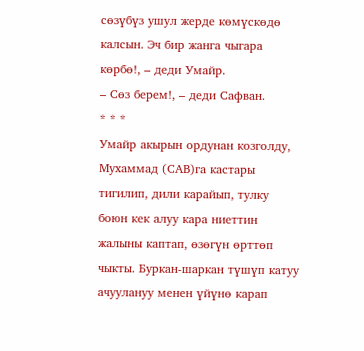сөзүбүз ушул жерде көмүскөдө калсын. Эч бир жанга чыгара көрбө!, – деди Умайр.
– Сөз берем!, – деди Сафван.
* * *
Умайр акырын ордунан козголду, Мухаммад (САВ)га кастары тигилип, дили карайып, тулку боюн кек алуу кара ниеттин жалыны каптап, өзөгүн өрттөп чыкты. Буркан-шаркан түшүп катуу ачуулануу менен үйүнө карап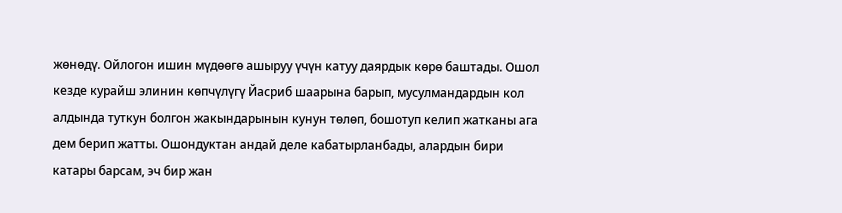жөнөдү. Ойлогон ишин мүдөөгө ашыруу үчүн катуу даярдык көрө баштады. Ошол кезде курайш элинин көпчүлүгү Йасриб шаарына барып, мусулмандардын кол алдында туткун болгон жакындарынын кунун төлөп, бошотуп келип жатканы ага дем берип жатты. Ошондуктан андай деле кабатырланбады, алардын бири катары барсам, эч бир жан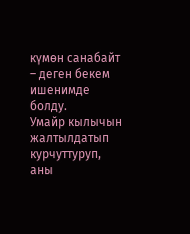күмөн санабайт – деген бекем ишенимде болду.
Умайр кылычын жалтылдатып курчуттуруп, аны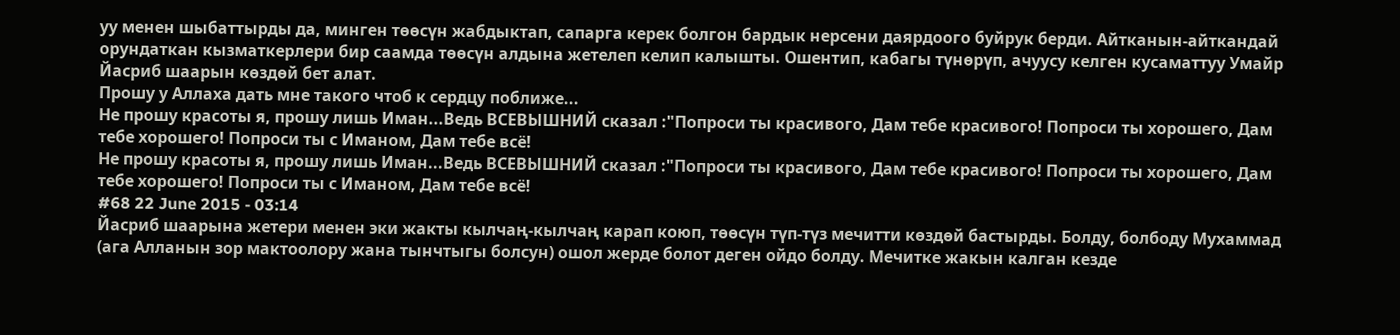уу менен шыбаттырды да, минген төөсүн жабдыктап, сапарга керек болгон бардык нерсени даярдоого буйрук берди. Айтканын-айткандай орундаткан кызматкерлери бир саамда төөсүн алдына жетелеп келип калышты. Ошентип, кабагы түнөрүп, ачуусу келген кусаматтуу Умайр Йасриб шаарын көздөй бет алат.
Прошу у Аллаха дать мне такого чтоб к сердцу поближе...
Не прошу красоты я, прошу лишь Иман...Ведь ВСЕВЫШНИЙ сказал :"Попроси ты красивого, Дам тебе красивого! Попроси ты хорошего, Дам тебе хорошего! Попроси ты с Иманом, Дам тебе всё!
Не прошу красоты я, прошу лишь Иман...Ведь ВСЕВЫШНИЙ сказал :"Попроси ты красивого, Дам тебе красивого! Попроси ты хорошего, Дам тебе хорошего! Попроси ты с Иманом, Дам тебе всё!
#68 22 June 2015 - 03:14
Йасриб шаарына жетери менен эки жакты кылчаң-кылчаң карап коюп, төөсүн түп-түз мечитти көздөй бастырды. Болду, болбоду Мухаммад (ага Алланын зор мактоолору жана тынчтыгы болсун) ошол жерде болот деген ойдо болду. Мечитке жакын калган кезде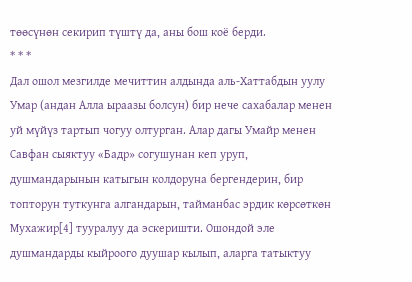төөсүнөн секирип түштү да, аны бош коё берди.
* * *
Дал ошол мезгилде мечиттин алдында аль-Хаттабдын уулу Умар (андан Алла ыраазы болсун) бир нече сахабалар менен уй мүйүз тартып чогуу олтурган. Алар дагы Умайр менен Савфан сыяктуу «Бадр» согушунан кеп уруп, душмандарынын катыгын колдоруна бергендерин, бир топторун туткунга алгандарын, тайманбас эрдик көрсөткөн Мухажир[4] тууралуу да эскеришти. Ошондой эле душмандарды кыйроого дуушар кылып, аларга татыктуу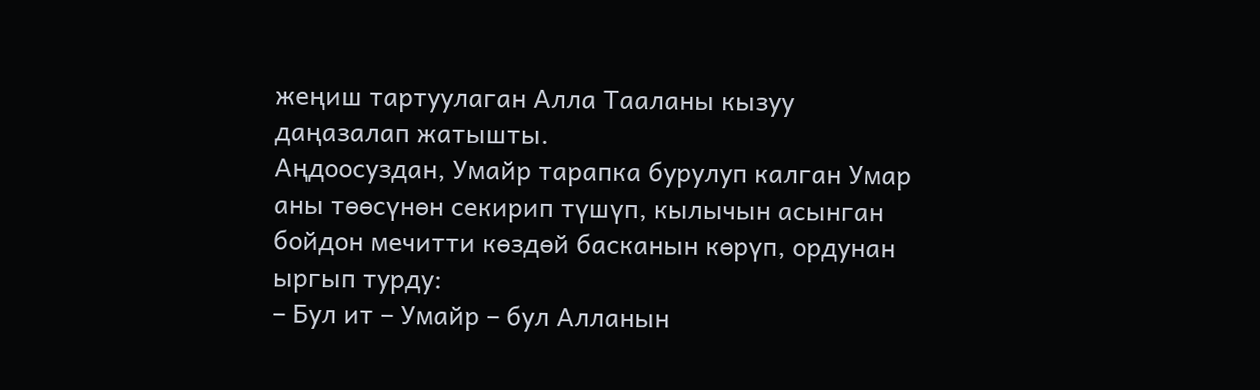жеңиш тартуулаган Алла Тааланы кызуу даңазалап жатышты.
Аңдоосуздан, Умайр тарапка бурулуп калган Умар аны төөсүнөн секирип түшүп, кылычын асынган бойдон мечитти көздөй басканын көрүп, ордунан ыргып турду:
– Бул ит – Умайр – бул Алланын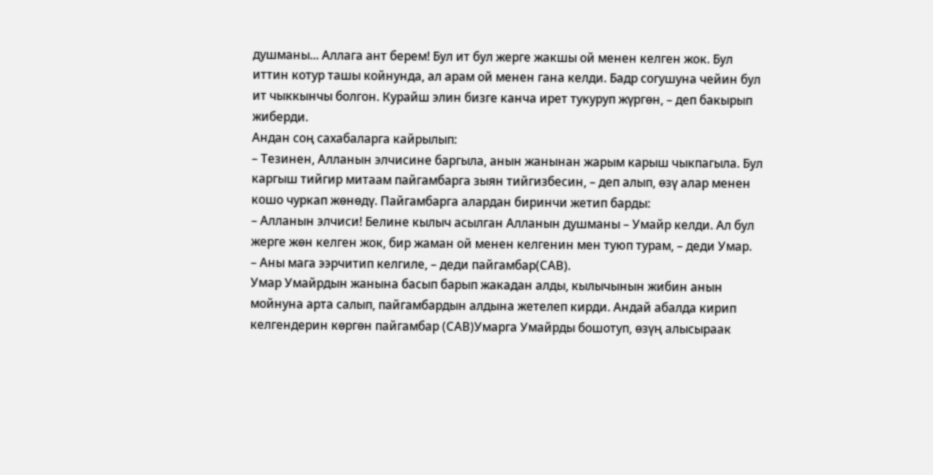душманы... Аллага ант берем! Бул ит бул жерге жакшы ой менен келген жок. Бул иттин котур ташы койнунда, ал арам ой менен гана келди. Бадр согушуна чейин бул ит чыккынчы болгон. Курайш элин бизге канча ирет тукуруп жүргөн, – деп бакырып жиберди.
Андан соң сахабаларга кайрылып:
– Тезинен, Алланын элчисине баргыла, анын жанынан жарым карыш чыкпагыла. Бул каргыш тийгир митаам пайгамбарга зыян тийгизбесин, – деп алып, өзү алар менен кошо чуркап жөнөдү. Пайгамбарга алардан биринчи жетип барды:
– Алланын элчиси! Белине кылыч асылган Алланын душманы – Умайр келди. Ал бул жерге жөн келген жок, бир жаман ой менен келгенин мен туюп турам, – деди Умар.
– Аны мага ээрчитип келгиле, – деди пайгамбар(САВ).
Умар Умайрдын жанына басып барып жакадан алды, кылычынын жибин анын мойнуна арта салып, пайгамбардын алдына жетелеп кирди. Андай абалда кирип келгендерин көргөн пайгамбар (САВ)Умарга Умайрды бошотуп, өзүң алысыраак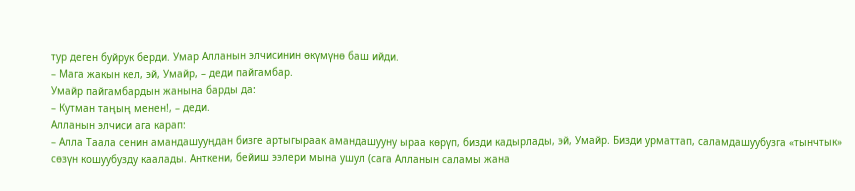тур деген буйрук берди. Умар Алланын элчисинин өкүмүнө баш ийди.
– Мага жакын кел, эй, Умайр, – деди пайгамбар.
Умайр пайгамбардын жанына барды да:
– Кутман таңың менен!, – деди.
Алланын элчиси ага карап:
– Алла Таала сенин амандашууңдан бизге артыгыраак амандашууну ыраа көрүп, бизди кадырлады, эй, Умайр. Бизди урматтап, саламдашуубузга «тынчтык» сөзүн кошуубузду каалады. Анткени, бейиш ээлери мына ушул (сага Алланын саламы жана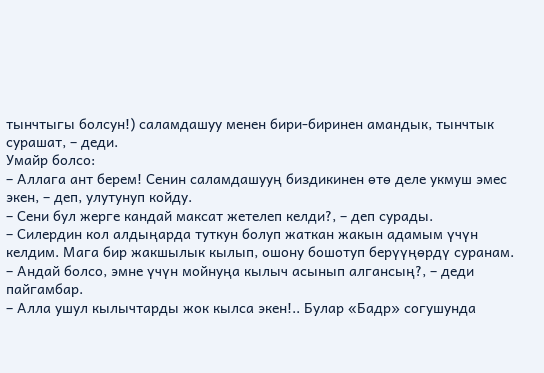тынчтыгы болсун!) саламдашуу менен бири-биринен амандык, тынчтык сурашат, – деди.
Умайр болсо:
– Аллага ант берем! Сенин саламдашууң биздикинен өтө деле укмуш эмес экен, – деп, улутунуп койду.
– Сени бул жерге кандай максат жетелеп келди?, – деп сурады.
– Силердин кол алдыңарда туткун болуп жаткан жакын адамым үчүн келдим. Мага бир жакшылык кылып, ошону бошотуп берүүңөрдү суранам.
– Андай болсо, эмне үчүн мойнуңа кылыч асынып алгансың?, – деди пайгамбар.
– Алла ушул кылычтарды жок кылса экен!.. Булар «Бадр» согушунда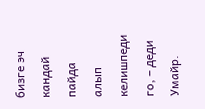бизге эч кандай пайда алып келишпеди го, – деди Умайр.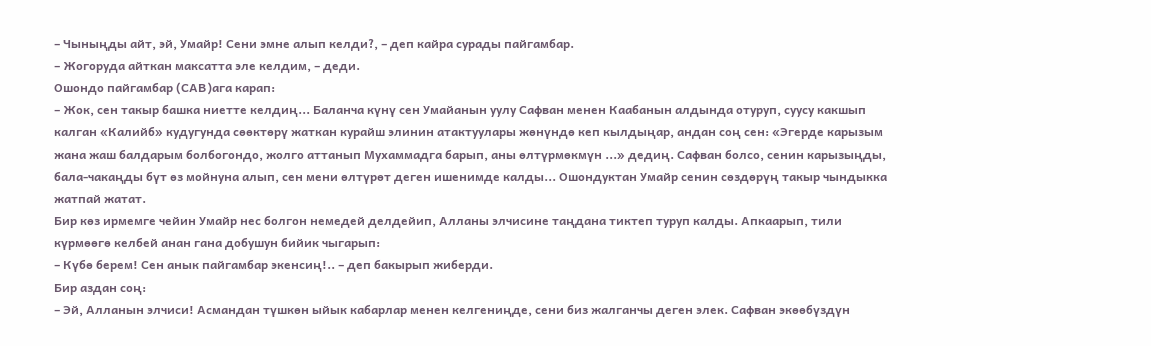– Чыныңды айт, эй, Умайр! Сени эмне алып келди?, – деп кайра сурады пайгамбар.
– Жогоруда айткан максатта эле келдим, – деди.
Ошондо пайгамбар (САВ)ага карап:
– Жок, сен такыр башка ниетте келдиң... Баланча күнү сен Умайанын уулу Сафван менен Каабанын алдында отуруп, суусу какшып калган «Калийб» кудугунда сөөктөрү жаткан курайш элинин атактуулары жөнүндө кеп кылдыңар, андан соң сен: «Эгерде карызым жана жаш балдарым болбогондо, жолго аттанып Мухаммадга барып, аны өлтүрмөкмүн ...» дедиң. Сафван болсо, сенин карызыңды, бала-чакаңды бүт өз мойнуна алып, сен мени өлтүрөт деген ишенимде калды... Ошондуктан Умайр сенин сөздөрүң такыр чындыкка жатпай жатат.
Бир көз ирмемге чейин Умайр нес болгон немедей делдейип, Алланы элчисине таңдана тиктеп туруп калды. Апкаарып, тили күрмөөгө келбей анан гана добушун бийик чыгарып:
– Күбө берем! Сен анык пайгамбар экенсиң!.. – деп бакырып жиберди.
Бир аздан соң:
– Эй, Алланын элчиси! Асмандан түшкөн ыйык кабарлар менен келгениңде, сени биз жалганчы деген элек. Сафван экөөбүздүн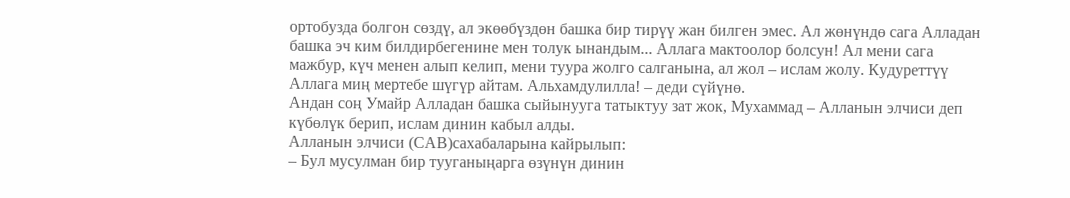ортобузда болгон сөздү, ал экөөбүздөн башка бир тирүү жан билген эмес. Ал жөнүндө сага Алладан башка эч ким билдирбегенине мен толук ынандым... Аллага мактоолор болсун! Ал мени сага мажбур, күч менен алып келип, мени туура жолго салганына, ал жол – ислам жолу. Кудуреттүү Аллага миң мертебе шүгүр айтам. Альхамдулилла! – деди сүйүнө.
Андан соң Умайр Алладан башка сыйынууга татыктуу зат жок, Мухаммад – Алланын элчиси деп күбөлүк берип, ислам динин кабыл алды.
Алланын элчиси (САВ)сахабаларына кайрылып:
– Бул мусулман бир тууганыңарга өзүнүн динин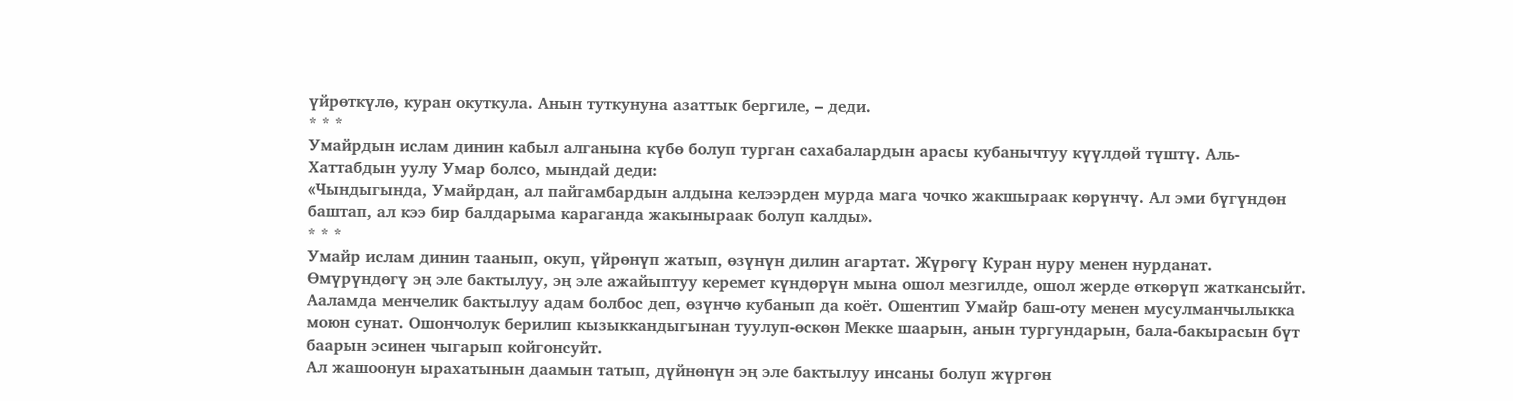үйрөткүлө, куран окуткула. Анын туткунуна азаттык бергиле, – деди.
* * *
Умайрдын ислам динин кабыл алганына күбө болуп турган сахабалардын арасы кубанычтуу күүлдөй түштү. Аль-Хаттабдын уулу Умар болсо, мындай деди:
«Чындыгында, Умайрдан, ал пайгамбардын алдына келээрден мурда мага чочко жакшыраак көрүнчү. Ал эми бүгүндөн баштап, ал кээ бир балдарыма караганда жакыныраак болуп калды».
* * *
Умайр ислам динин таанып, окуп, үйрөнүп жатып, өзүнүн дилин агартат. Жүрөгү Куран нуру менен нурданат. Өмүрүндөгү эң эле бактылуу, эң эле ажайыптуу керемет күндөрүн мына ошол мезгилде, ошол жерде өткөрүп жаткансыйт. Ааламда менчелик бактылуу адам болбос деп, өзүнчө кубанып да коёт. Ошентип Умайр баш-оту менен мусулманчылыкка моюн сунат. Ошончолук берилип кызыккандыгынан туулуп-өскөн Мекке шаарын, анын тургундарын, бала-бакырасын бүт баарын эсинен чыгарып койгонсуйт.
Ал жашоонун ырахатынын даамын татып, дүйнөнүн эң эле бактылуу инсаны болуп жүргөн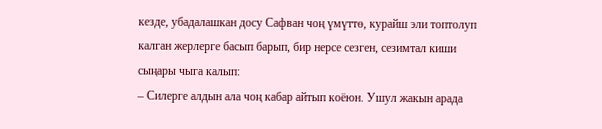кезде, убадалашкан досу Сафван чоң үмүттө, курайш эли топтолуп калган жерлерге басып барып, бир нерсе сезген, сезимтал киши сыңары чыга калып:
– Силерге алдын ала чоң кабар айтып коёюн. Ушул жакын арада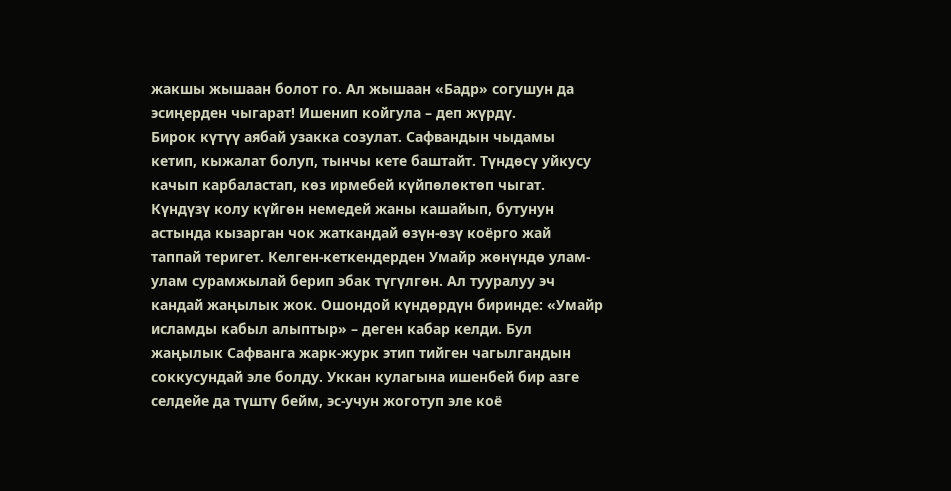жакшы жышаан болот го. Ал жышаан «Бадр» согушун да эсиңерден чыгарат! Ишенип койгула – деп жүрдү.
Бирок күтүү аябай узакка созулат. Сафвандын чыдамы кетип, кыжалат болуп, тынчы кете баштайт. Түндөсү уйкусу качып карбаластап, көз ирмебей күйпөлөктөп чыгат. Күндүзү колу күйгөн немедей жаны кашайып, бутунун астында кызарган чок жаткандай өзүн-өзү коёрго жай таппай теригет. Келген-кеткендерден Умайр жөнүндө улам-улам сурамжылай берип эбак түгүлгөн. Ал тууралуу эч кандай жаңылык жок. Ошондой күндөрдүн биринде: «Умайр исламды кабыл алыптыр» – деген кабар келди. Бул жаңылык Сафванга жарк-журк этип тийген чагылгандын соккусундай эле болду. Уккан кулагына ишенбей бир азге селдейе да түштү бейм, эс-учун жоготуп эле коё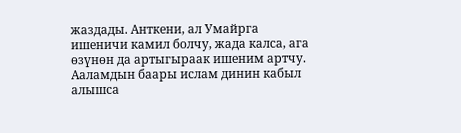жаздады. Анткени, ал Умайрга ишеничи камил болчу, жада калса, ага өзүнөн да артыгыраак ишеним артчу. Ааламдын баары ислам динин кабыл алышса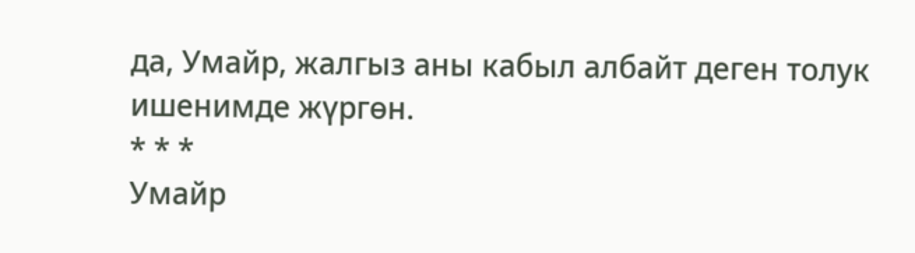да, Умайр, жалгыз аны кабыл албайт деген толук ишенимде жүргөн.
* * *
Умайр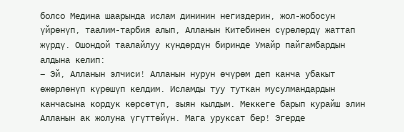болсо Медина шаарында ислам дининин негиздерин, жол-жобосун үйрөнүп, таалим-тарбия алып, Алланын Китебинен сүрөлөрдү жаттап жүрдү. Ошондой таалайлуу күндөрдүн биринде Умайр пайгамбардын алдына келип:
– Эй, Алланын элчиси! Алланын нурун өчүрөм деп канча убакыт өжөрлөнүп күрөшүп келдим. Исламды туу туткан мусулмандардын канчасына кордук көрсөтүп, зыян кылдым. Меккеге барып курайш элин Алланын ак жолуна үгүттөйүн. Мага уруксат бер! Эгерде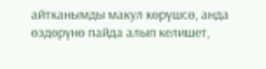айтканымды макул көрүшсө, анда өздөрүнө пайда алып келишет,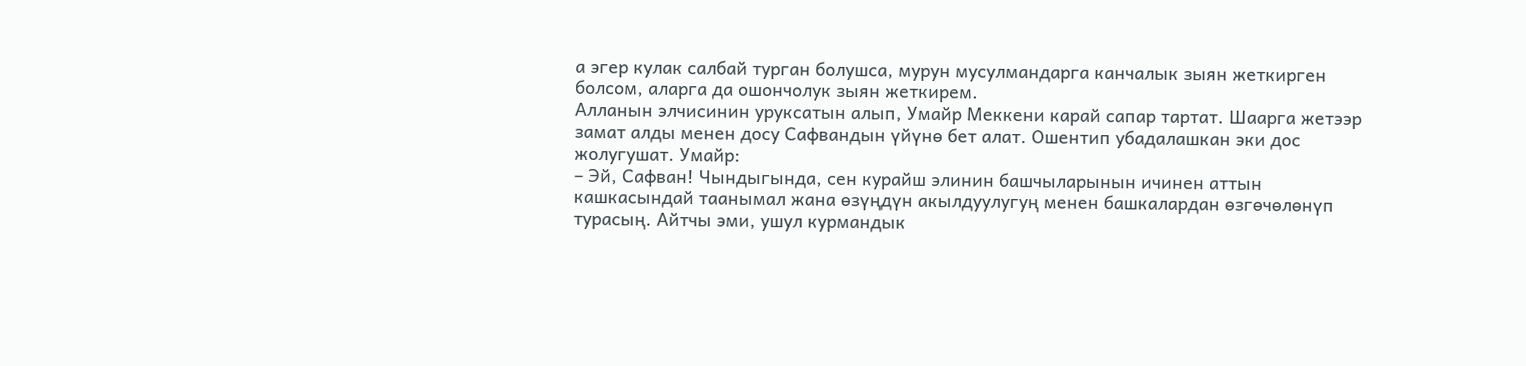а эгер кулак салбай турган болушса, мурун мусулмандарга канчалык зыян жеткирген болсом, аларга да ошончолук зыян жеткирем.
Алланын элчисинин уруксатын алып, Умайр Меккени карай сапар тартат. Шаарга жетээр замат алды менен досу Сафвандын үйүнө бет алат. Ошентип убадалашкан эки дос жолугушат. Умайр:
– Эй, Сафван! Чындыгында, сен курайш элинин башчыларынын ичинен аттын кашкасындай таанымал жана өзүңдүн акылдуулугуң менен башкалардан өзгөчөлөнүп турасың. Айтчы эми, ушул курмандык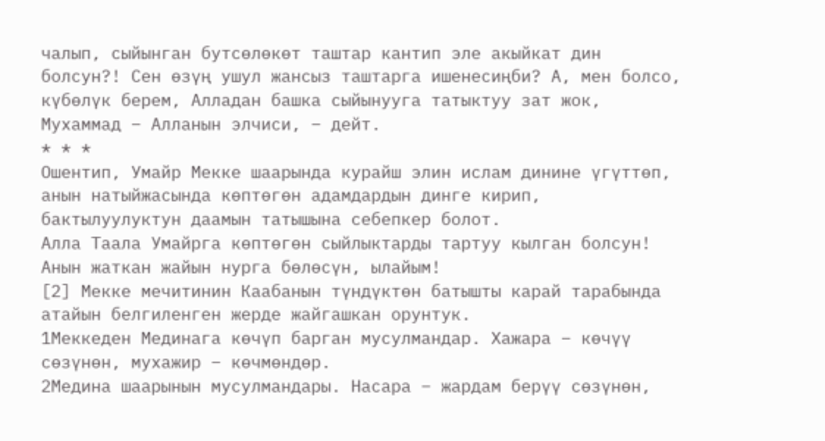чалып, сыйынган бутсөлөкөт таштар кантип эле акыйкат дин болсун?! Сен өзүң ушул жансыз таштарга ишенесиңби? А, мен болсо, күбөлүк берем, Алладан башка сыйынууга татыктуу зат жок, Мухаммад – Алланын элчиси, – дейт.
* * *
Ошентип, Умайр Мекке шаарында курайш элин ислам динине үгүттөп, анын натыйжасында көптөгөн адамдардын динге кирип, бактылуулуктун даамын татышына себепкер болот.
Алла Таала Умайрга көптөгөн сыйлыктарды тартуу кылган болсун! Анын жаткан жайын нурга бөлөсүн, ылайым!
[2] Мекке мечитинин Каабанын түндүктөн батышты карай тарабында атайын белгиленген жерде жайгашкан орунтук.
1Меккеден Мединага көчүп барган мусулмандар. Хажара – көчүү сөзүнөн, мухажир – көчмөндөр.
2Медина шаарынын мусулмандары. Насара – жардам берүү сөзүнөн,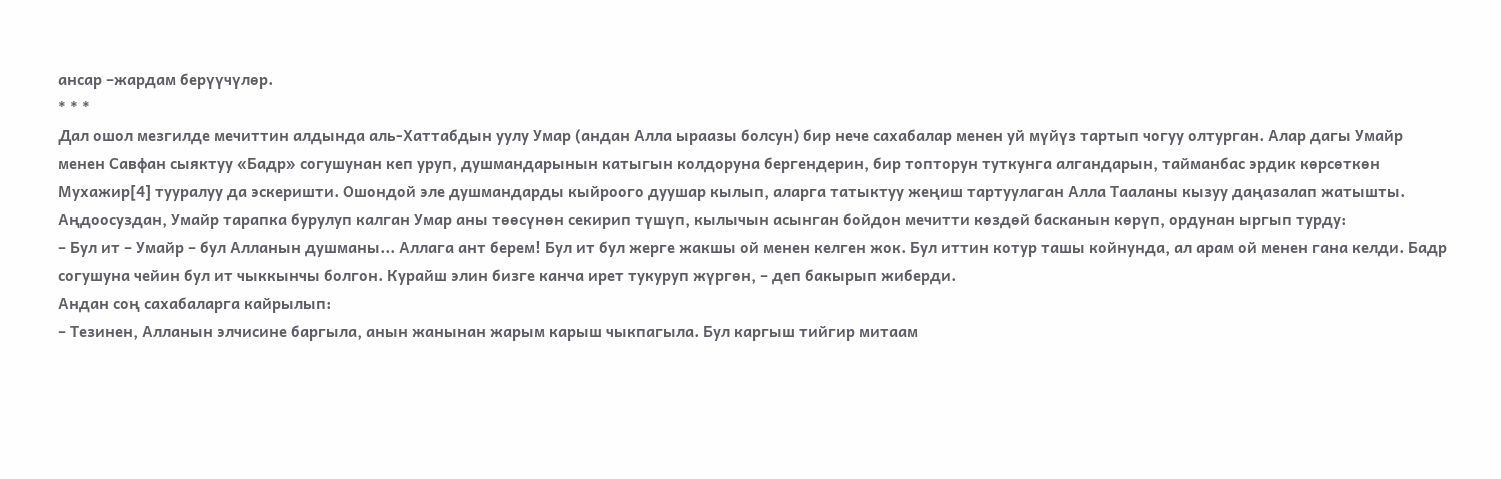ансар –жардам берүүчүлөр.
* * *
Дал ошол мезгилде мечиттин алдында аль-Хаттабдын уулу Умар (андан Алла ыраазы болсун) бир нече сахабалар менен уй мүйүз тартып чогуу олтурган. Алар дагы Умайр менен Савфан сыяктуу «Бадр» согушунан кеп уруп, душмандарынын катыгын колдоруна бергендерин, бир топторун туткунга алгандарын, тайманбас эрдик көрсөткөн Мухажир[4] тууралуу да эскеришти. Ошондой эле душмандарды кыйроого дуушар кылып, аларга татыктуу жеңиш тартуулаган Алла Тааланы кызуу даңазалап жатышты.
Аңдоосуздан, Умайр тарапка бурулуп калган Умар аны төөсүнөн секирип түшүп, кылычын асынган бойдон мечитти көздөй басканын көрүп, ордунан ыргып турду:
– Бул ит – Умайр – бул Алланын душманы... Аллага ант берем! Бул ит бул жерге жакшы ой менен келген жок. Бул иттин котур ташы койнунда, ал арам ой менен гана келди. Бадр согушуна чейин бул ит чыккынчы болгон. Курайш элин бизге канча ирет тукуруп жүргөн, – деп бакырып жиберди.
Андан соң сахабаларга кайрылып:
– Тезинен, Алланын элчисине баргыла, анын жанынан жарым карыш чыкпагыла. Бул каргыш тийгир митаам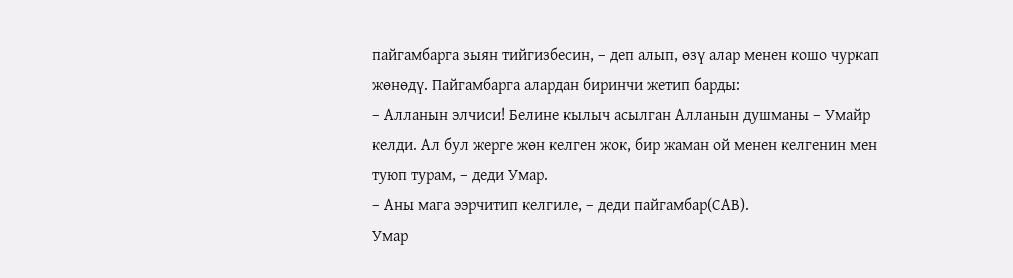пайгамбарга зыян тийгизбесин, – деп алып, өзү алар менен кошо чуркап жөнөдү. Пайгамбарга алардан биринчи жетип барды:
– Алланын элчиси! Белине кылыч асылган Алланын душманы – Умайр келди. Ал бул жерге жөн келген жок, бир жаман ой менен келгенин мен туюп турам, – деди Умар.
– Аны мага ээрчитип келгиле, – деди пайгамбар(САВ).
Умар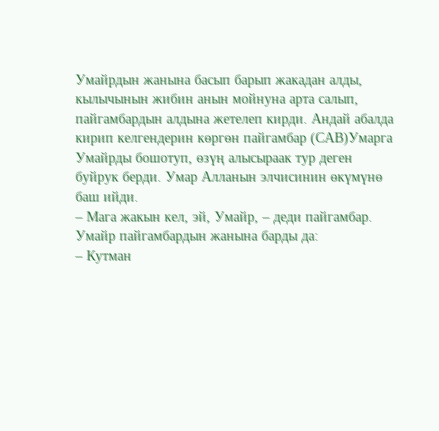Умайрдын жанына басып барып жакадан алды, кылычынын жибин анын мойнуна арта салып, пайгамбардын алдына жетелеп кирди. Андай абалда кирип келгендерин көргөн пайгамбар (САВ)Умарга Умайрды бошотуп, өзүң алысыраак тур деген буйрук берди. Умар Алланын элчисинин өкүмүнө баш ийди.
– Мага жакын кел, эй, Умайр, – деди пайгамбар.
Умайр пайгамбардын жанына барды да:
– Кутман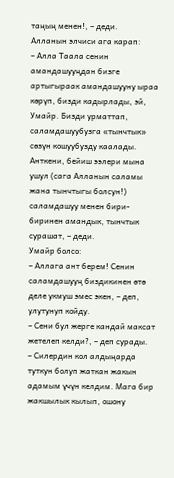таңың менен!, – деди.
Алланын элчиси ага карап:
– Алла Таала сенин амандашууңдан бизге артыгыраак амандашууну ыраа көрүп, бизди кадырлады, эй, Умайр. Бизди урматтап, саламдашуубузга «тынчтык» сөзүн кошуубузду каалады. Анткени, бейиш ээлери мына ушул (сага Алланын саламы жана тынчтыгы болсун!) саламдашуу менен бири-биринен амандык, тынчтык сурашат, – деди.
Умайр болсо:
– Аллага ант берем! Сенин саламдашууң биздикинен өтө деле укмуш эмес экен, – деп, улутунуп койду.
– Сени бул жерге кандай максат жетелеп келди?, – деп сурады.
– Силердин кол алдыңарда туткун болуп жаткан жакын адамым үчүн келдим. Мага бир жакшылык кылып, ошону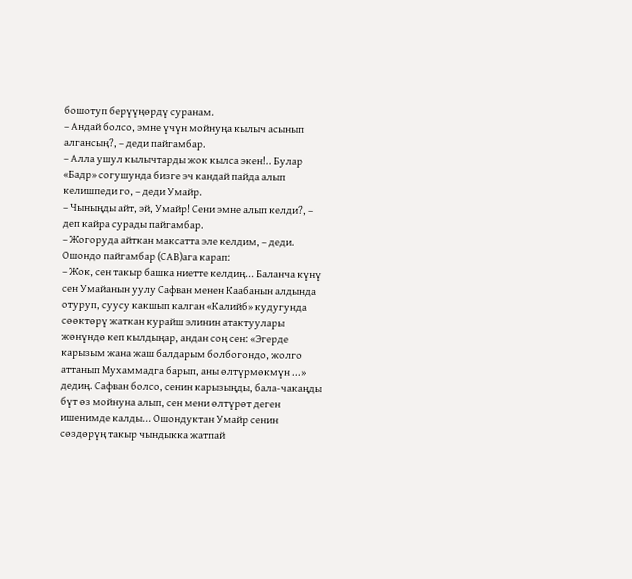бошотуп берүүңөрдү суранам.
– Андай болсо, эмне үчүн мойнуңа кылыч асынып алгансың?, – деди пайгамбар.
– Алла ушул кылычтарды жок кылса экен!.. Булар «Бадр» согушунда бизге эч кандай пайда алып келишпеди го, – деди Умайр.
– Чыныңды айт, эй, Умайр! Сени эмне алып келди?, – деп кайра сурады пайгамбар.
– Жогоруда айткан максатта эле келдим, – деди.
Ошондо пайгамбар (САВ)ага карап:
– Жок, сен такыр башка ниетте келдиң... Баланча күнү сен Умайанын уулу Сафван менен Каабанын алдында отуруп, суусу какшып калган «Калийб» кудугунда сөөктөрү жаткан курайш элинин атактуулары жөнүндө кеп кылдыңар, андан соң сен: «Эгерде карызым жана жаш балдарым болбогондо, жолго аттанып Мухаммадга барып, аны өлтүрмөкмүн ...» дедиң. Сафван болсо, сенин карызыңды, бала-чакаңды бүт өз мойнуна алып, сен мени өлтүрөт деген ишенимде калды... Ошондуктан Умайр сенин сөздөрүң такыр чындыкка жатпай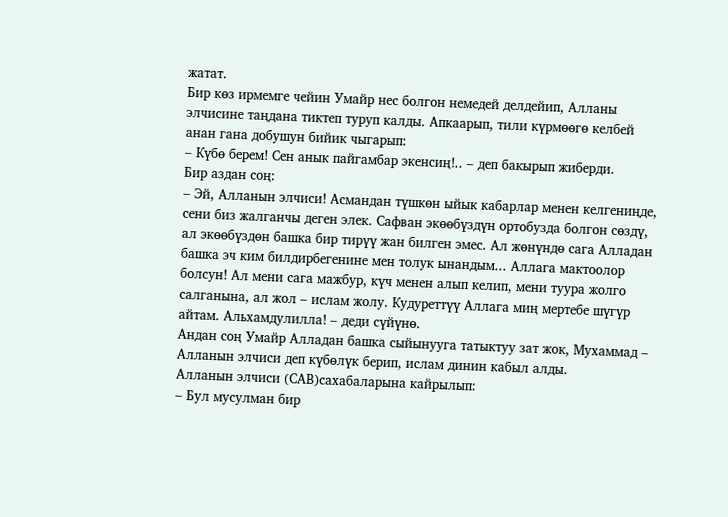жатат.
Бир көз ирмемге чейин Умайр нес болгон немедей делдейип, Алланы элчисине таңдана тиктеп туруп калды. Апкаарып, тили күрмөөгө келбей анан гана добушун бийик чыгарып:
– Күбө берем! Сен анык пайгамбар экенсиң!.. – деп бакырып жиберди.
Бир аздан соң:
– Эй, Алланын элчиси! Асмандан түшкөн ыйык кабарлар менен келгениңде, сени биз жалганчы деген элек. Сафван экөөбүздүн ортобузда болгон сөздү, ал экөөбүздөн башка бир тирүү жан билген эмес. Ал жөнүндө сага Алладан башка эч ким билдирбегенине мен толук ынандым... Аллага мактоолор болсун! Ал мени сага мажбур, күч менен алып келип, мени туура жолго салганына, ал жол – ислам жолу. Кудуреттүү Аллага миң мертебе шүгүр айтам. Альхамдулилла! – деди сүйүнө.
Андан соң Умайр Алладан башка сыйынууга татыктуу зат жок, Мухаммад – Алланын элчиси деп күбөлүк берип, ислам динин кабыл алды.
Алланын элчиси (САВ)сахабаларына кайрылып:
– Бул мусулман бир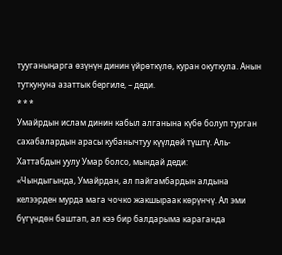тууганыңарга өзүнүн динин үйрөткүлө, куран окуткула. Анын туткунуна азаттык бергиле, – деди.
* * *
Умайрдын ислам динин кабыл алганына күбө болуп турган сахабалардын арасы кубанычтуу күүлдөй түштү. Аль-Хаттабдын уулу Умар болсо, мындай деди:
«Чындыгында, Умайрдан, ал пайгамбардын алдына келээрден мурда мага чочко жакшыраак көрүнчү. Ал эми бүгүндөн баштап, ал кээ бир балдарыма караганда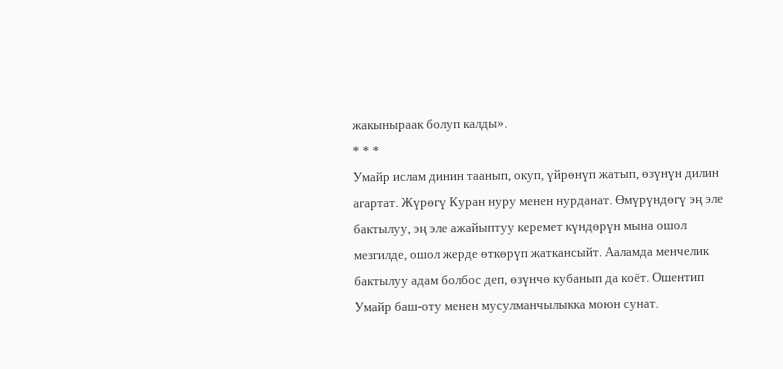жакыныраак болуп калды».
* * *
Умайр ислам динин таанып, окуп, үйрөнүп жатып, өзүнүн дилин агартат. Жүрөгү Куран нуру менен нурданат. Өмүрүндөгү эң эле бактылуу, эң эле ажайыптуу керемет күндөрүн мына ошол мезгилде, ошол жерде өткөрүп жаткансыйт. Ааламда менчелик бактылуу адам болбос деп, өзүнчө кубанып да коёт. Ошентип Умайр баш-оту менен мусулманчылыкка моюн сунат.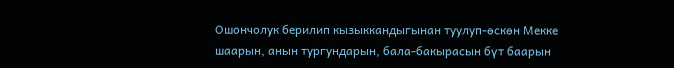Ошончолук берилип кызыккандыгынан туулуп-өскөн Мекке шаарын, анын тургундарын, бала-бакырасын бүт баарын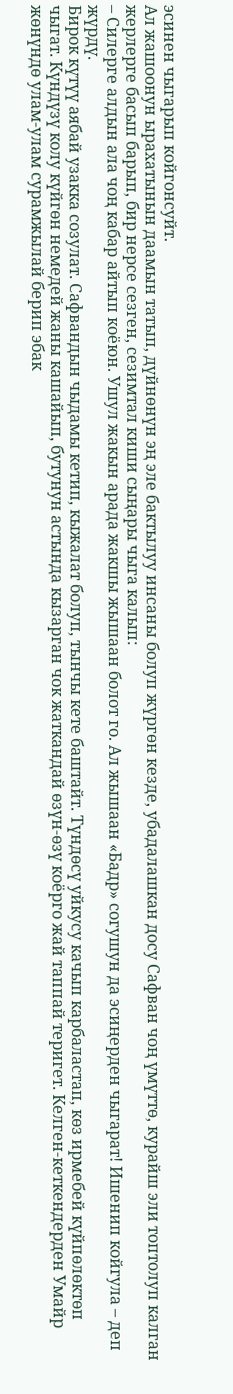эсинен чыгарып койгонсуйт.
Ал жашоонун ырахатынын даамын татып, дүйнөнүн эң эле бактылуу инсаны болуп жүргөн кезде, убадалашкан досу Сафван чоң үмүттө, курайш эли топтолуп калган жерлерге басып барып, бир нерсе сезген, сезимтал киши сыңары чыга калып:
– Силерге алдын ала чоң кабар айтып коёюн. Ушул жакын арада жакшы жышаан болот го. Ал жышаан «Бадр» согушун да эсиңерден чыгарат! Ишенип койгула – деп жүрдү.
Бирок күтүү аябай узакка созулат. Сафвандын чыдамы кетип, кыжалат болуп, тынчы кете баштайт. Түндөсү уйкусу качып карбаластап, көз ирмебей күйпөлөктөп чыгат. Күндүзү колу күйгөн немедей жаны кашайып, бутунун астында кызарган чок жаткандай өзүн-өзү коёрго жай таппай теригет. Келген-кеткендерден Умайр жөнүндө улам-улам сурамжылай берип эбак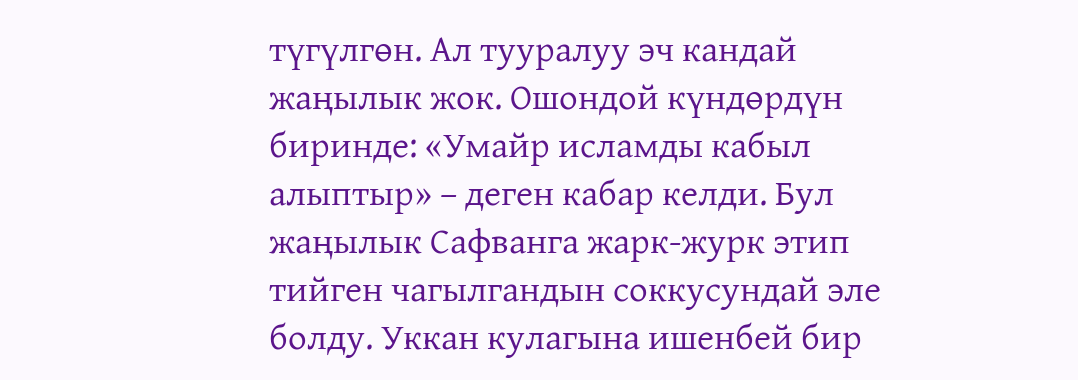түгүлгөн. Ал тууралуу эч кандай жаңылык жок. Ошондой күндөрдүн биринде: «Умайр исламды кабыл алыптыр» – деген кабар келди. Бул жаңылык Сафванга жарк-журк этип тийген чагылгандын соккусундай эле болду. Уккан кулагына ишенбей бир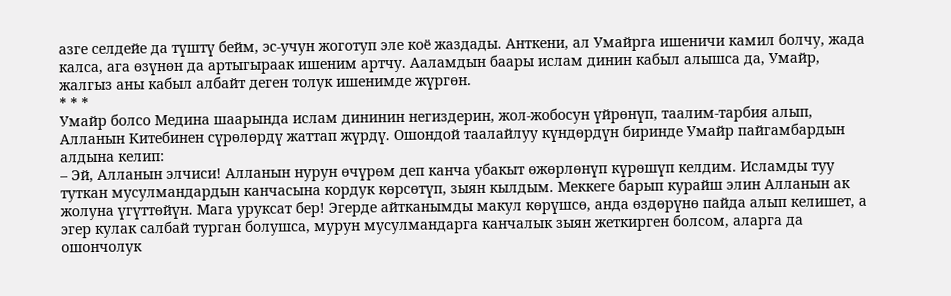азге селдейе да түштү бейм, эс-учун жоготуп эле коё жаздады. Анткени, ал Умайрга ишеничи камил болчу, жада калса, ага өзүнөн да артыгыраак ишеним артчу. Ааламдын баары ислам динин кабыл алышса да, Умайр, жалгыз аны кабыл албайт деген толук ишенимде жүргөн.
* * *
Умайр болсо Медина шаарында ислам дининин негиздерин, жол-жобосун үйрөнүп, таалим-тарбия алып, Алланын Китебинен сүрөлөрдү жаттап жүрдү. Ошондой таалайлуу күндөрдүн биринде Умайр пайгамбардын алдына келип:
– Эй, Алланын элчиси! Алланын нурун өчүрөм деп канча убакыт өжөрлөнүп күрөшүп келдим. Исламды туу туткан мусулмандардын канчасына кордук көрсөтүп, зыян кылдым. Меккеге барып курайш элин Алланын ак жолуна үгүттөйүн. Мага уруксат бер! Эгерде айтканымды макул көрүшсө, анда өздөрүнө пайда алып келишет, а эгер кулак салбай турган болушса, мурун мусулмандарга канчалык зыян жеткирген болсом, аларга да ошончолук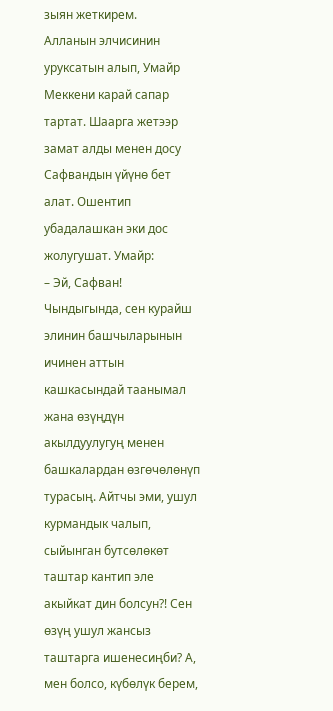зыян жеткирем.
Алланын элчисинин уруксатын алып, Умайр Меккени карай сапар тартат. Шаарга жетээр замат алды менен досу Сафвандын үйүнө бет алат. Ошентип убадалашкан эки дос жолугушат. Умайр:
– Эй, Сафван! Чындыгында, сен курайш элинин башчыларынын ичинен аттын кашкасындай таанымал жана өзүңдүн акылдуулугуң менен башкалардан өзгөчөлөнүп турасың. Айтчы эми, ушул курмандык чалып, сыйынган бутсөлөкөт таштар кантип эле акыйкат дин болсун?! Сен өзүң ушул жансыз таштарга ишенесиңби? А, мен болсо, күбөлүк берем,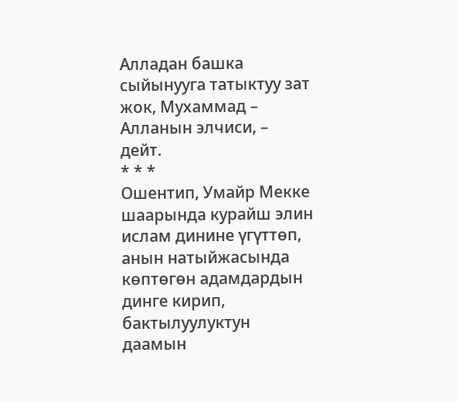Алладан башка сыйынууга татыктуу зат жок, Мухаммад – Алланын элчиси, – дейт.
* * *
Ошентип, Умайр Мекке шаарында курайш элин ислам динине үгүттөп, анын натыйжасында көптөгөн адамдардын динге кирип, бактылуулуктун даамын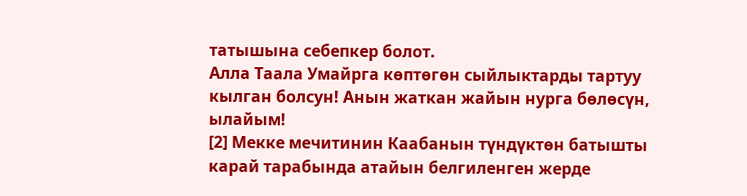татышына себепкер болот.
Алла Таала Умайрга көптөгөн сыйлыктарды тартуу кылган болсун! Анын жаткан жайын нурга бөлөсүн, ылайым!
[2] Мекке мечитинин Каабанын түндүктөн батышты карай тарабында атайын белгиленген жерде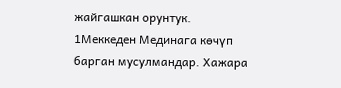жайгашкан орунтук.
1Меккеден Мединага көчүп барган мусулмандар. Хажара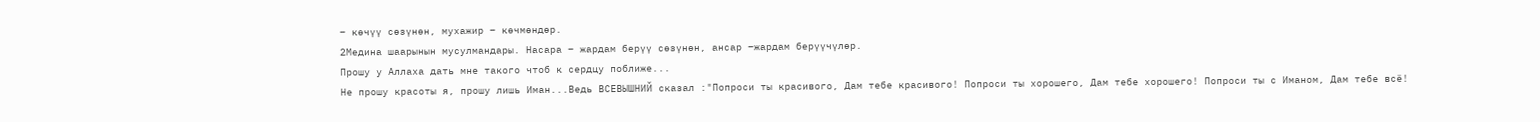– көчүү сөзүнөн, мухажир – көчмөндөр.
2Медина шаарынын мусулмандары. Насара – жардам берүү сөзүнөн, ансар –жардам берүүчүлөр.
Прошу у Аллаха дать мне такого чтоб к сердцу поближе...
Не прошу красоты я, прошу лишь Иман...Ведь ВСЕВЫШНИЙ сказал :"Попроси ты красивого, Дам тебе красивого! Попроси ты хорошего, Дам тебе хорошего! Попроси ты с Иманом, Дам тебе всё!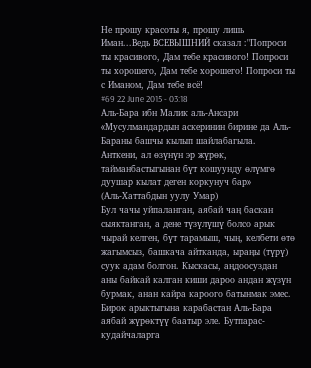Не прошу красоты я, прошу лишь Иман...Ведь ВСЕВЫШНИЙ сказал :"Попроси ты красивого, Дам тебе красивого! Попроси ты хорошего, Дам тебе хорошего! Попроси ты с Иманом, Дам тебе всё!
#69 22 June 2015 - 03:18
Аль-Бара ибн Малик аль-Ансари
«Мусулмандардын аскеринин бирине да Аль-Бараны башчы кылып шайлабагыла. Анткени, ал өзүнүн эр жүрөк, тайманбастыгынан бүт кошуунду өлүмгө дуушар кылат деген коркунуч бар»
(Аль-Хаттабдын уулу Умар)
Бул чачы уйпаланган, аябай чаң баскан сыяктанган, а дене түзүлүшү болсо арык чырай келген, бүт тарамыш, чың, келбети өтө жагымсыз, башкача айтканда, ыраңы (түрү) суук адам болгон. Кыскасы, аңдоосуздан аны байкай калган киши дароо андан жүзүн бурмак, анан кайра кароого батынмак эмес.
Бирок арыктыгына карабастан Аль-Бара аябай жүрөктүү баатыр эле. Бутпарас-кудайчаларга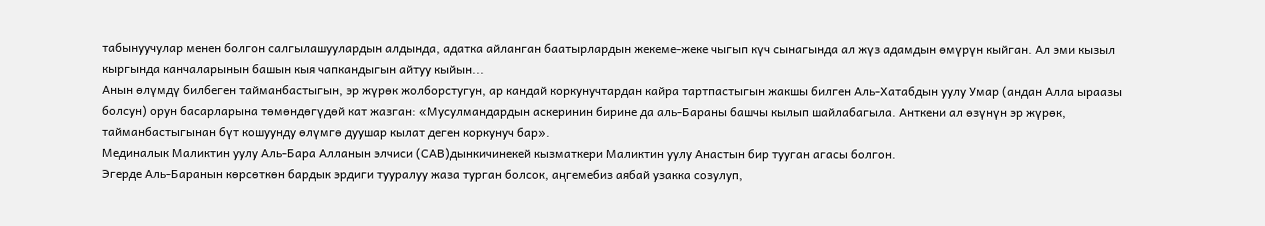табынуучулар менен болгон салгылашуулардын алдында, адатка айланган баатырлардын жекеме-жеке чыгып күч сынагында ал жүз адамдын өмүрүн кыйган. Ал эми кызыл кыргында канчаларынын башын кыя чапкандыгын айтуу кыйын...
Анын өлүмдү билбеген тайманбастыгын, эр жүрөк жолборстугун, ар кандай коркунучтардан кайра тартпастыгын жакшы билген Аль-Хатабдын уулу Умар (андан Алла ыраазы болсун) орун басарларына төмөндөгүдөй кат жазган: «Мусулмандардын аскеринин бирине да аль-Бараны башчы кылып шайлабагыла. Анткени ал өзүнүн эр жүрөк, тайманбастыгынан бүт кошуунду өлүмгө дуушар кылат деген коркунуч бар».
Мединалык Маликтин уулу Аль-Бара Алланын элчиси (САВ)дынкичинекей кызматкери Маликтин уулу Анастын бир тууган агасы болгон.
Эгерде Аль-Баранын көрсөткөн бардык эрдиги тууралуу жаза турган болсок, аңгемебиз аябай узакка созулуп,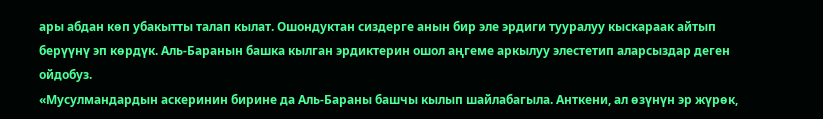ары абдан көп убакытты талап кылат. Ошондуктан сиздерге анын бир эле эрдиги тууралуу кыскараак айтып берүүнү эп көрдүк. Аль-Баранын башка кылган эрдиктерин ошол аңгеме аркылуу элестетип аларсыздар деген ойдобуз.
«Мусулмандардын аскеринин бирине да Аль-Бараны башчы кылып шайлабагыла. Анткени, ал өзүнүн эр жүрөк,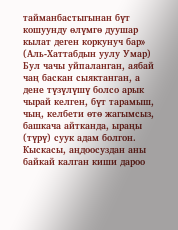тайманбастыгынан бүт кошуунду өлүмгө дуушар кылат деген коркунуч бар»
(Аль-Хаттабдын уулу Умар)
Бул чачы уйпаланган, аябай чаң баскан сыяктанган, а дене түзүлүшү болсо арык чырай келген, бүт тарамыш, чың, келбети өтө жагымсыз, башкача айтканда, ыраңы (түрү) суук адам болгон. Кыскасы, аңдоосуздан аны байкай калган киши дароо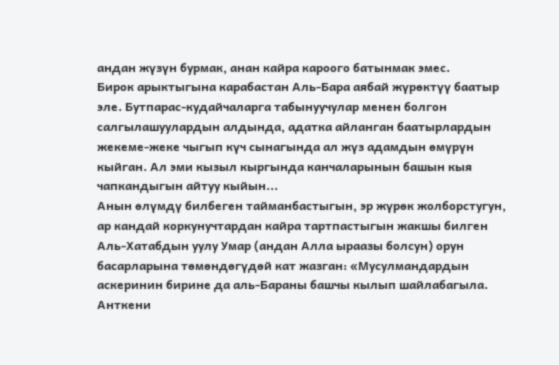андан жүзүн бурмак, анан кайра кароого батынмак эмес.
Бирок арыктыгына карабастан Аль-Бара аябай жүрөктүү баатыр эле. Бутпарас-кудайчаларга табынуучулар менен болгон салгылашуулардын алдында, адатка айланган баатырлардын жекеме-жеке чыгып күч сынагында ал жүз адамдын өмүрүн кыйган. Ал эми кызыл кыргында канчаларынын башын кыя чапкандыгын айтуу кыйын...
Анын өлүмдү билбеген тайманбастыгын, эр жүрөк жолборстугун, ар кандай коркунучтардан кайра тартпастыгын жакшы билген Аль-Хатабдын уулу Умар (андан Алла ыраазы болсун) орун басарларына төмөндөгүдөй кат жазган: «Мусулмандардын аскеринин бирине да аль-Бараны башчы кылып шайлабагыла. Анткени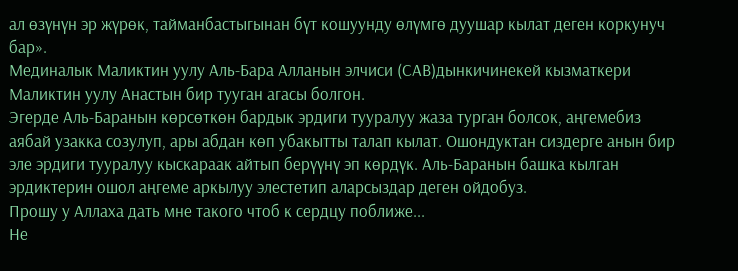ал өзүнүн эр жүрөк, тайманбастыгынан бүт кошуунду өлүмгө дуушар кылат деген коркунуч бар».
Мединалык Маликтин уулу Аль-Бара Алланын элчиси (САВ)дынкичинекей кызматкери Маликтин уулу Анастын бир тууган агасы болгон.
Эгерде Аль-Баранын көрсөткөн бардык эрдиги тууралуу жаза турган болсок, аңгемебиз аябай узакка созулуп, ары абдан көп убакытты талап кылат. Ошондуктан сиздерге анын бир эле эрдиги тууралуу кыскараак айтып берүүнү эп көрдүк. Аль-Баранын башка кылган эрдиктерин ошол аңгеме аркылуу элестетип аларсыздар деген ойдобуз.
Прошу у Аллаха дать мне такого чтоб к сердцу поближе...
Не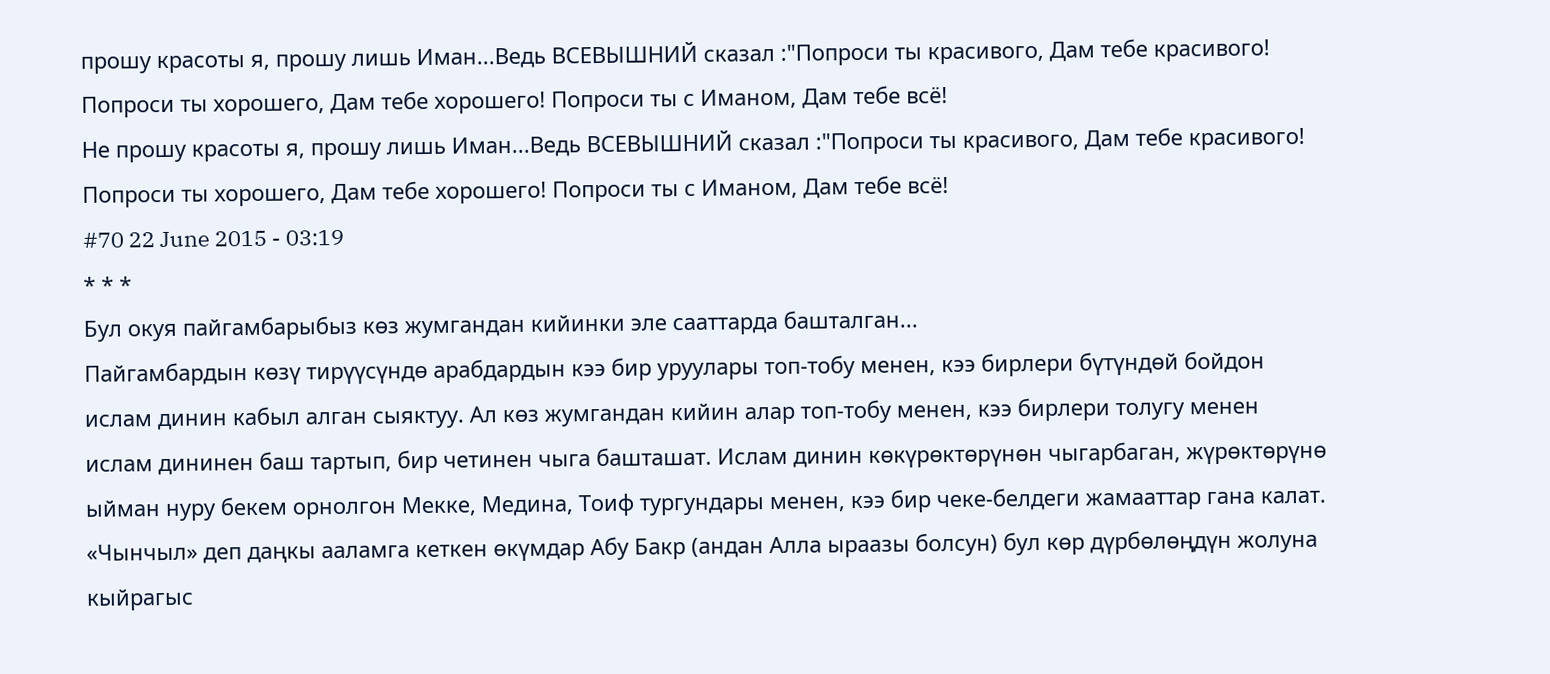прошу красоты я, прошу лишь Иман...Ведь ВСЕВЫШНИЙ сказал :"Попроси ты красивого, Дам тебе красивого! Попроси ты хорошего, Дам тебе хорошего! Попроси ты с Иманом, Дам тебе всё!
Не прошу красоты я, прошу лишь Иман...Ведь ВСЕВЫШНИЙ сказал :"Попроси ты красивого, Дам тебе красивого! Попроси ты хорошего, Дам тебе хорошего! Попроси ты с Иманом, Дам тебе всё!
#70 22 June 2015 - 03:19
* * *
Бул окуя пайгамбарыбыз көз жумгандан кийинки эле сааттарда башталган...
Пайгамбардын көзү тирүүсүндө арабдардын кээ бир уруулары топ-тобу менен, кээ бирлери бүтүндөй бойдон ислам динин кабыл алган сыяктуу. Ал көз жумгандан кийин алар топ-тобу менен, кээ бирлери толугу менен ислам дининен баш тартып, бир четинен чыга башташат. Ислам динин көкүрөктөрүнөн чыгарбаган, жүрөктөрүнө ыйман нуру бекем орнолгон Мекке, Медина, Тоиф тургундары менен, кээ бир чеке-белдеги жамааттар гана калат.
«Чынчыл» деп даңкы ааламга кеткен өкүмдар Абу Бакр (андан Алла ыраазы болсун) бул көр дүрбөлөңдүн жолуна кыйрагыс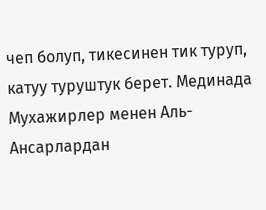чеп болуп, тикесинен тик туруп, катуу туруштук берет. Мединада Мухажирлер менен Аль-Ансарлардан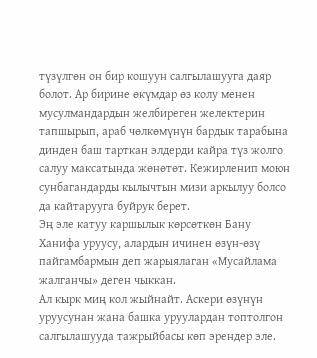түзүлгөн он бир кошуун салгылашууга даяр болот. Ар бирине өкүмдар өз колу менен мусулмандардын желбиреген желектерин тапшырып, араб чөлкөмүнүн бардык тарабына динден баш тарткан элдерди кайра түз жолго салуу максатында жөнөтөт. Кежирленип моюн сунбагандарды кылычтын мизи аркылуу болсо да кайтарууга буйрук берет.
Эң эле катуу каршылык көрсөткөн Бану Ханифа уруусу, алардын ичинен өзүн-өзү пайгамбармын деп жарыялаган «Мусайлама жалганчы» деген чыккан.
Ал кырк миң кол жыйнайт. Аскери өзүнүн уруусунан жана башка уруулардан топтолгон салгылашууда тажрыйбасы көп эрендер эле.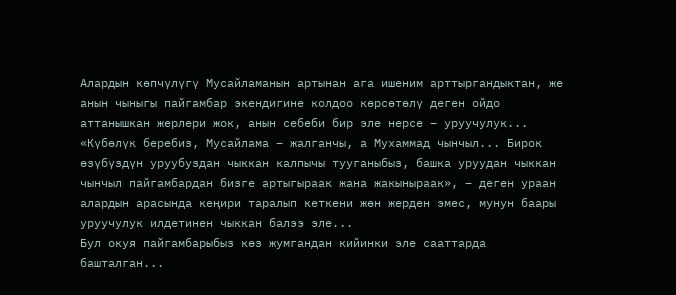Алардын көпчүлүгү Мусайламанын артынан ага ишеним арттыргандыктан, же анын чыныгы пайгамбар экендигине колдоо көрсөтөлү деген ойдо аттанышкан жерлери жок, анын себеби бир эле нерсе – уруучулук...
«Күбөлүк беребиз, Мусайлама – жалганчы, а Мухаммад чынчыл... Бирок өзүбүздүн уруубуздан чыккан калпычы тууганыбыз, башка уруудан чыккан чынчыл пайгамбардан бизге артыгыраак жана жакыныраак», – деген ураан алардын арасында кеңири таралып кеткени жөн жерден эмес, мунун баары уруучулук илдетинен чыккан балээ эле...
Бул окуя пайгамбарыбыз көз жумгандан кийинки эле сааттарда башталган...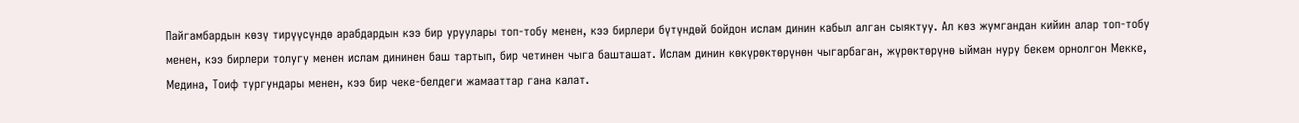Пайгамбардын көзү тирүүсүндө арабдардын кээ бир уруулары топ-тобу менен, кээ бирлери бүтүндөй бойдон ислам динин кабыл алган сыяктуу. Ал көз жумгандан кийин алар топ-тобу менен, кээ бирлери толугу менен ислам дининен баш тартып, бир четинен чыга башташат. Ислам динин көкүрөктөрүнөн чыгарбаган, жүрөктөрүнө ыйман нуру бекем орнолгон Мекке, Медина, Тоиф тургундары менен, кээ бир чеке-белдеги жамааттар гана калат.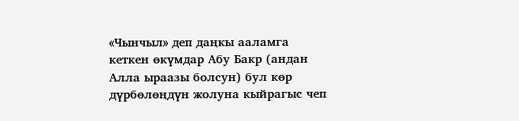«Чынчыл» деп даңкы ааламга кеткен өкүмдар Абу Бакр (андан Алла ыраазы болсун) бул көр дүрбөлөңдүн жолуна кыйрагыс чеп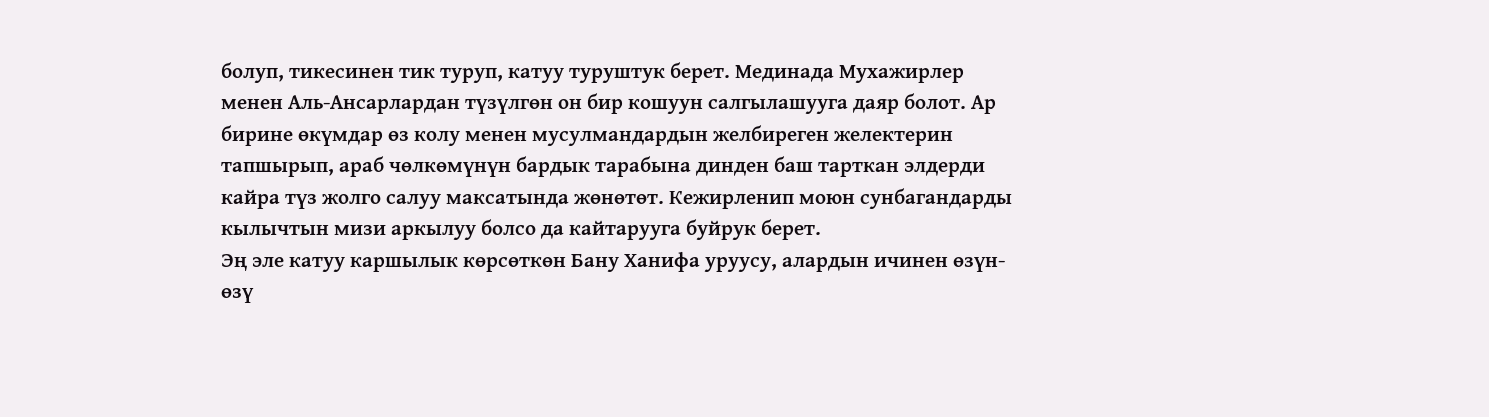болуп, тикесинен тик туруп, катуу туруштук берет. Мединада Мухажирлер менен Аль-Ансарлардан түзүлгөн он бир кошуун салгылашууга даяр болот. Ар бирине өкүмдар өз колу менен мусулмандардын желбиреген желектерин тапшырып, араб чөлкөмүнүн бардык тарабына динден баш тарткан элдерди кайра түз жолго салуу максатында жөнөтөт. Кежирленип моюн сунбагандарды кылычтын мизи аркылуу болсо да кайтарууга буйрук берет.
Эң эле катуу каршылык көрсөткөн Бану Ханифа уруусу, алардын ичинен өзүн-өзү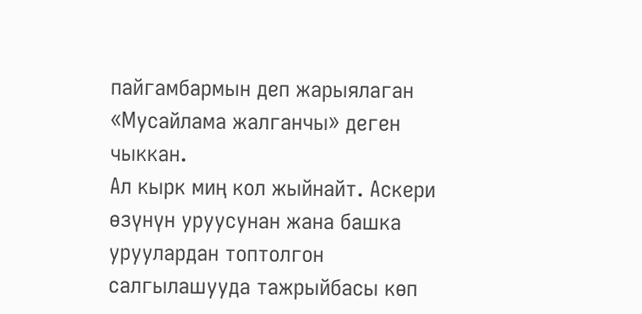пайгамбармын деп жарыялаган «Мусайлама жалганчы» деген чыккан.
Ал кырк миң кол жыйнайт. Аскери өзүнүн уруусунан жана башка уруулардан топтолгон салгылашууда тажрыйбасы көп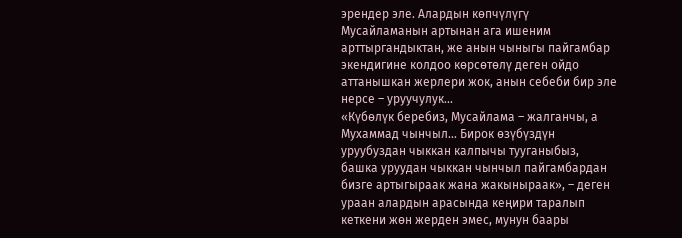эрендер эле. Алардын көпчүлүгү Мусайламанын артынан ага ишеним арттыргандыктан, же анын чыныгы пайгамбар экендигине колдоо көрсөтөлү деген ойдо аттанышкан жерлери жок, анын себеби бир эле нерсе – уруучулук...
«Күбөлүк беребиз, Мусайлама – жалганчы, а Мухаммад чынчыл... Бирок өзүбүздүн уруубуздан чыккан калпычы тууганыбыз, башка уруудан чыккан чынчыл пайгамбардан бизге артыгыраак жана жакыныраак», – деген ураан алардын арасында кеңири таралып кеткени жөн жерден эмес, мунун баары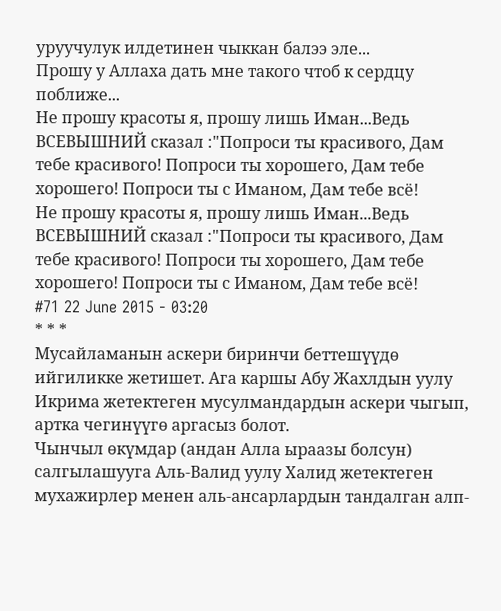уруучулук илдетинен чыккан балээ эле...
Прошу у Аллаха дать мне такого чтоб к сердцу поближе...
Не прошу красоты я, прошу лишь Иман...Ведь ВСЕВЫШНИЙ сказал :"Попроси ты красивого, Дам тебе красивого! Попроси ты хорошего, Дам тебе хорошего! Попроси ты с Иманом, Дам тебе всё!
Не прошу красоты я, прошу лишь Иман...Ведь ВСЕВЫШНИЙ сказал :"Попроси ты красивого, Дам тебе красивого! Попроси ты хорошего, Дам тебе хорошего! Попроси ты с Иманом, Дам тебе всё!
#71 22 June 2015 - 03:20
* * *
Мусайламанын аскери биринчи беттешүүдө ийгиликке жетишет. Ага каршы Абу Жахлдын уулу Икрима жетектеген мусулмандардын аскери чыгып, артка чегинүүгө аргасыз болот.
Чынчыл өкүмдар (андан Алла ыраазы болсун) салгылашууга Аль-Валид уулу Халид жетектеген мухажирлер менен аль-ансарлардын тандалган алп-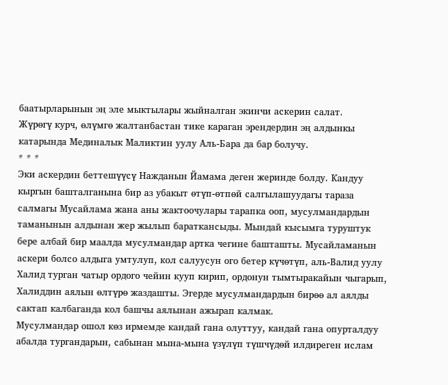баатырларынын эң эле мыктылары жыйналган экинчи аскерин салат.
Жүрөгү курч, өлүмгө жалтанбастан тике караган эрендердин эң алдынкы катарында Мединалык Маликтин уулу Аль-Бара да бар болучу.
* * *
Эки аскердин беттешүүсү Нажданын Йамама деген жеринде болду. Кандуу кыргын башталганына бир аз убакыт өтүп-өтпөй салгылашуудагы тараза салмагы Мусайлама жана аны жактоочулары тарапка ооп, мусулмандардын таманынын алдынан жер жылып бараткансыды. Мындай кысымга туруштук бере албай бир маалда мусулмандар артка чегине башташты. Мусайламанын аскери болсо алдыга умтулуп, кол салуусун ого бетер күчөтүп, аль-Валид уулу Халид турган чатыр ордого чейин кууп кирип, ордонун тымтыракайын чыгарып, Халиддин аялын өлтүрө жаздашты. Эгерде мусулмандардын бирөө ал аялды сактап калбаганда кол башчы аялынан ажырап калмак.
Мусулмандар ошол көз ирмемде кандай гана олуттуу, кандай гана опурталдуу абалда тургандарын, сабынан мына-мына үзүлүп түшчүдөй илдиреген ислам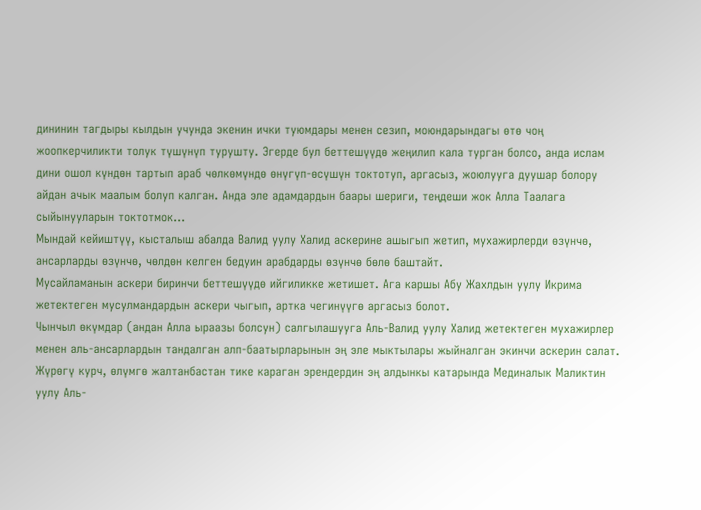дининин тагдыры кылдын учунда экенин ички туюмдары менен сезип, моюндарындагы өтө чоң жоопкерчиликти толук түшүнүп турушту. Эгерде бул беттешүүдө жеңилип кала турган болсо, анда ислам дини ошол күндөн тартып араб чөлкөмүндө өнүгүп-өсүшүн токтотуп, аргасыз, жоюлууга дуушар болору айдан ачык маалым болуп калган. Анда эле адамдардын баары шериги, теңдеши жок Алла Таалага сыйынууларын токтотмок...
Мындай кейиштүү, кысталыш абалда Валид уулу Халид аскерине ашыгып жетип, мухажирлерди өзүнчө, ансарларды өзүнчө, чөлдөн келген бедуин арабдарды өзүнчө бөлө баштайт.
Мусайламанын аскери биринчи беттешүүдө ийгиликке жетишет. Ага каршы Абу Жахлдын уулу Икрима жетектеген мусулмандардын аскери чыгып, артка чегинүүгө аргасыз болот.
Чынчыл өкүмдар (андан Алла ыраазы болсун) салгылашууга Аль-Валид уулу Халид жетектеген мухажирлер менен аль-ансарлардын тандалган алп-баатырларынын эң эле мыктылары жыйналган экинчи аскерин салат.
Жүрөгү курч, өлүмгө жалтанбастан тике караган эрендердин эң алдынкы катарында Мединалык Маликтин уулу Аль-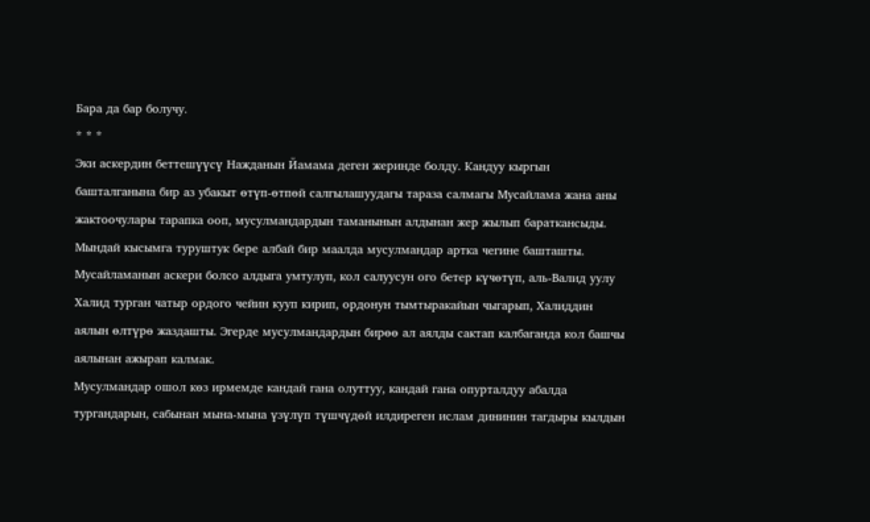Бара да бар болучу.
* * *
Эки аскердин беттешүүсү Нажданын Йамама деген жеринде болду. Кандуу кыргын башталганына бир аз убакыт өтүп-өтпөй салгылашуудагы тараза салмагы Мусайлама жана аны жактоочулары тарапка ооп, мусулмандардын таманынын алдынан жер жылып бараткансыды. Мындай кысымга туруштук бере албай бир маалда мусулмандар артка чегине башташты. Мусайламанын аскери болсо алдыга умтулуп, кол салуусун ого бетер күчөтүп, аль-Валид уулу Халид турган чатыр ордого чейин кууп кирип, ордонун тымтыракайын чыгарып, Халиддин аялын өлтүрө жаздашты. Эгерде мусулмандардын бирөө ал аялды сактап калбаганда кол башчы аялынан ажырап калмак.
Мусулмандар ошол көз ирмемде кандай гана олуттуу, кандай гана опурталдуу абалда тургандарын, сабынан мына-мына үзүлүп түшчүдөй илдиреген ислам дининин тагдыры кылдын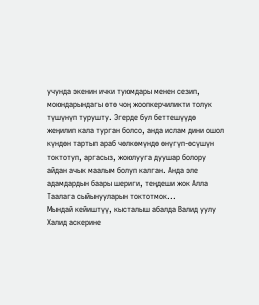учунда экенин ички туюмдары менен сезип, моюндарындагы өтө чоң жоопкерчиликти толук түшүнүп турушту. Эгерде бул беттешүүдө жеңилип кала турган болсо, анда ислам дини ошол күндөн тартып араб чөлкөмүндө өнүгүп-өсүшүн токтотуп, аргасыз, жоюлууга дуушар болору айдан ачык маалым болуп калган. Анда эле адамдардын баары шериги, теңдеши жок Алла Таалага сыйынууларын токтотмок...
Мындай кейиштүү, кысталыш абалда Валид уулу Халид аскерине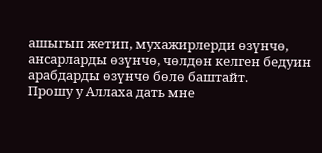ашыгып жетип, мухажирлерди өзүнчө, ансарларды өзүнчө, чөлдөн келген бедуин арабдарды өзүнчө бөлө баштайт.
Прошу у Аллаха дать мне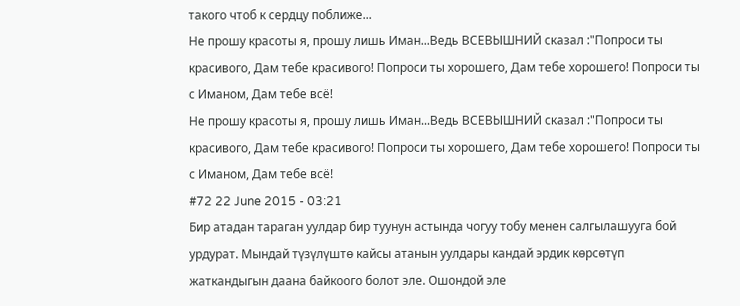такого чтоб к сердцу поближе...
Не прошу красоты я, прошу лишь Иман...Ведь ВСЕВЫШНИЙ сказал :"Попроси ты красивого, Дам тебе красивого! Попроси ты хорошего, Дам тебе хорошего! Попроси ты с Иманом, Дам тебе всё!
Не прошу красоты я, прошу лишь Иман...Ведь ВСЕВЫШНИЙ сказал :"Попроси ты красивого, Дам тебе красивого! Попроси ты хорошего, Дам тебе хорошего! Попроси ты с Иманом, Дам тебе всё!
#72 22 June 2015 - 03:21
Бир атадан тараган уулдар бир туунун астында чогуу тобу менен салгылашууга бой урдурат. Мындай түзүлүштө кайсы атанын уулдары кандай эрдик көрсөтүп жаткандыгын даана байкоого болот эле. Ошондой эле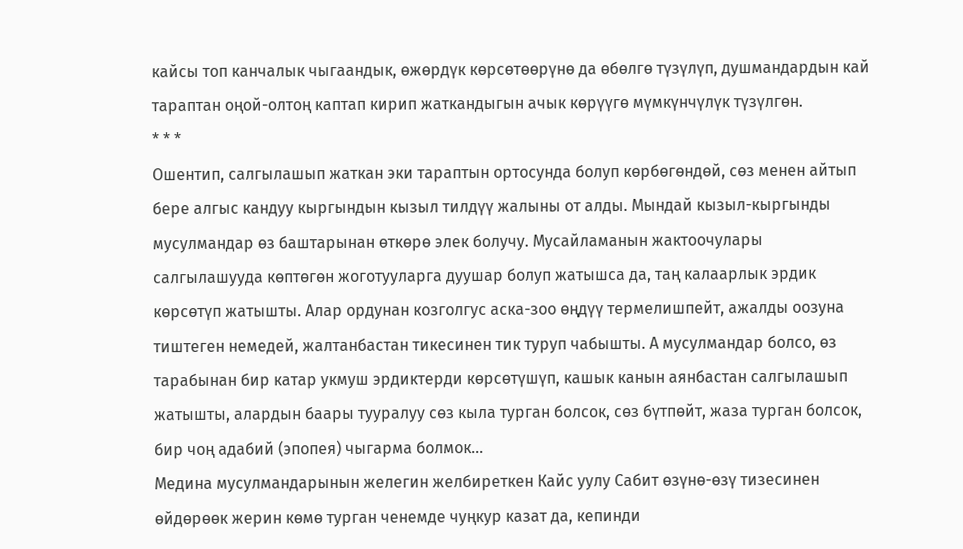кайсы топ канчалык чыгаандык, өжөрдүк көрсөтөөрүнө да өбөлгө түзүлүп, душмандардын кай тараптан оңой-олтоң каптап кирип жаткандыгын ачык көрүүгө мүмкүнчүлүк түзүлгөн.
* * *
Ошентип, салгылашып жаткан эки тараптын ортосунда болуп көрбөгөндөй, сөз менен айтып бере алгыс кандуу кыргындын кызыл тилдүү жалыны от алды. Мындай кызыл-кыргынды мусулмандар өз баштарынан өткөрө элек болучу. Мусайламанын жактоочулары салгылашууда көптөгөн жоготууларга дуушар болуп жатышса да, таң калаарлык эрдик көрсөтүп жатышты. Алар ордунан козголгус аска-зоо өңдүү термелишпейт, ажалды оозуна тиштеген немедей, жалтанбастан тикесинен тик туруп чабышты. А мусулмандар болсо, өз тарабынан бир катар укмуш эрдиктерди көрсөтүшүп, кашык канын аянбастан салгылашып жатышты, алардын баары тууралуу сөз кыла турган болсок, сөз бүтпөйт, жаза турган болсок, бир чоң адабий (эпопея) чыгарма болмок...
Медина мусулмандарынын желегин желбиреткен Кайс уулу Сабит өзүнө-өзү тизесинен өйдөрөөк жерин көмө турган ченемде чуңкур казат да, кепинди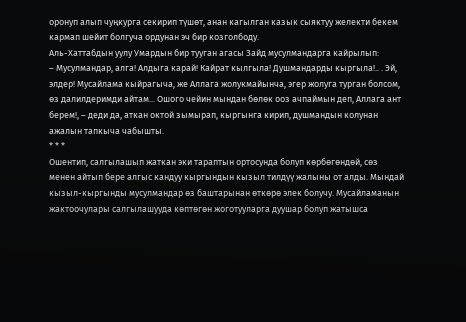оронуп алып чуңкурга секирип түшөт, анан кагылган казык сыяктуу желекти бекем кармап шейит болгуча ордунан эч бир козголбоду.
Аль-Хаттабдын уулу Умардын бир тууган агасы Зайд мусулмандарга кайрылып:
– Мусулмандар, алга! Алдыга карай! Кайрат кылгыла! Душмандарды кыргыла!.. . Эй, элдер! Мусайлама кыйрагыча, же Аллага жолукмайынча, эгер жолуга турган болсом, өз далилдеримди айтам... Ошого чейин мындан бөлөк ооз ачпаймын деп, Аллага ант берем!, – деди да, аткан октой зымырап, кыргынга кирип, душмандын колунан ажалын тапкыча чабышты.
* * *
Ошентип, салгылашып жаткан эки тараптын ортосунда болуп көрбөгөндөй, сөз менен айтып бере алгыс кандуу кыргындын кызыл тилдүү жалыны от алды. Мындай кызыл-кыргынды мусулмандар өз баштарынан өткөрө элек болучу. Мусайламанын жактоочулары салгылашууда көптөгөн жоготууларга дуушар болуп жатышса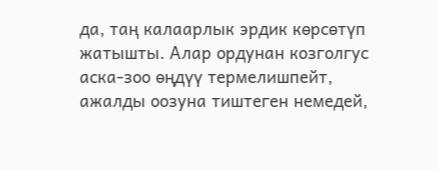да, таң калаарлык эрдик көрсөтүп жатышты. Алар ордунан козголгус аска-зоо өңдүү термелишпейт, ажалды оозуна тиштеген немедей,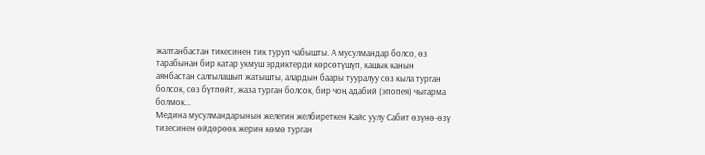жалтанбастан тикесинен тик туруп чабышты. А мусулмандар болсо, өз тарабынан бир катар укмуш эрдиктерди көрсөтүшүп, кашык канын аянбастан салгылашып жатышты, алардын баары тууралуу сөз кыла турган болсок, сөз бүтпөйт, жаза турган болсок, бир чоң адабий (эпопея) чыгарма болмок...
Медина мусулмандарынын желегин желбиреткен Кайс уулу Сабит өзүнө-өзү тизесинен өйдөрөөк жерин көмө турган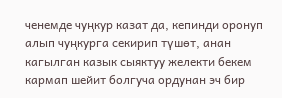ченемде чуңкур казат да, кепинди оронуп алып чуңкурга секирип түшөт, анан кагылган казык сыяктуу желекти бекем кармап шейит болгуча ордунан эч бир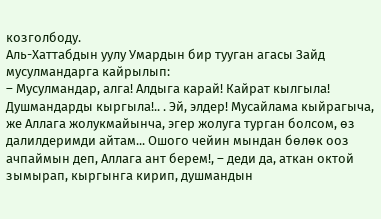козголбоду.
Аль-Хаттабдын уулу Умардын бир тууган агасы Зайд мусулмандарга кайрылып:
– Мусулмандар, алга! Алдыга карай! Кайрат кылгыла! Душмандарды кыргыла!.. . Эй, элдер! Мусайлама кыйрагыча, же Аллага жолукмайынча, эгер жолуга турган болсом, өз далилдеримди айтам... Ошого чейин мындан бөлөк ооз ачпаймын деп, Аллага ант берем!, – деди да, аткан октой зымырап, кыргынга кирип, душмандын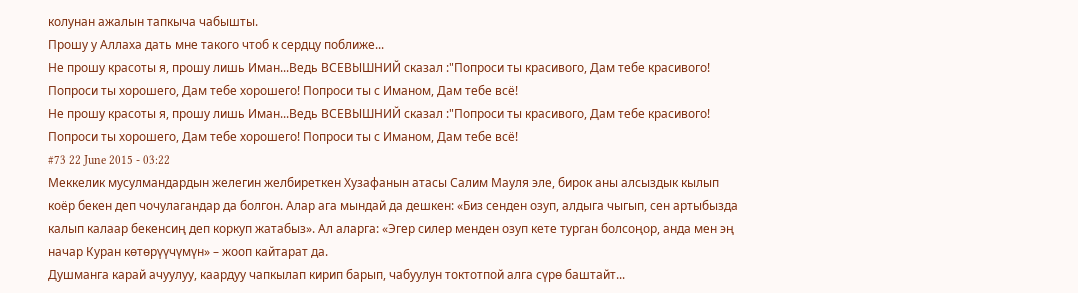колунан ажалын тапкыча чабышты.
Прошу у Аллаха дать мне такого чтоб к сердцу поближе...
Не прошу красоты я, прошу лишь Иман...Ведь ВСЕВЫШНИЙ сказал :"Попроси ты красивого, Дам тебе красивого! Попроси ты хорошего, Дам тебе хорошего! Попроси ты с Иманом, Дам тебе всё!
Не прошу красоты я, прошу лишь Иман...Ведь ВСЕВЫШНИЙ сказал :"Попроси ты красивого, Дам тебе красивого! Попроси ты хорошего, Дам тебе хорошего! Попроси ты с Иманом, Дам тебе всё!
#73 22 June 2015 - 03:22
Меккелик мусулмандардын желегин желбиреткен Хузафанын атасы Салим Мауля эле, бирок аны алсыздык кылып коёр бекен деп чочулагандар да болгон. Алар ага мындай да дешкен: «Биз сенден озуп, алдыга чыгып, сен артыбызда калып калаар бекенсиң деп коркуп жатабыз». Ал аларга: «Эгер силер менден озуп кете турган болсоңор, анда мен эң начар Куран көтөрүүчүмүн» – жооп кайтарат да.
Душманга карай ачуулуу, каардуу чапкылап кирип барып, чабуулун токтотпой алга сүрө баштайт...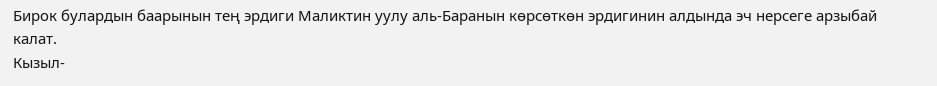Бирок булардын баарынын тең эрдиги Маликтин уулу аль-Баранын көрсөткөн эрдигинин алдында эч нерсеге арзыбай калат.
Кызыл-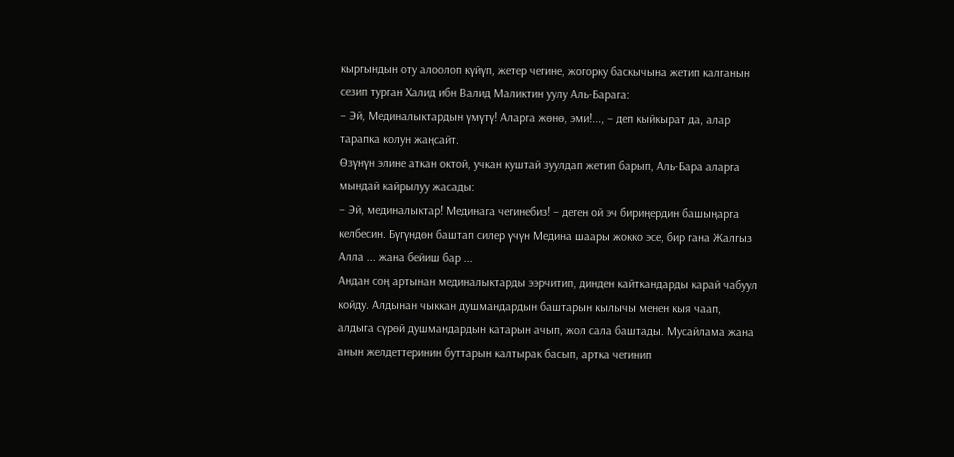кыргындын оту алоолоп күйүп, жетер чегине, жогорку баскычына жетип калганын сезип турган Халид ибн Валид Маликтин уулу Аль-Барага:
– Эй, Мединалыктардын үмүтү! Аларга жөнө, эми!..., – деп кыйкырат да, алар тарапка колун жаңсайт.
Өзүнүн элине аткан октой, учкан куштай зуулдап жетип барып, Аль-Бара аларга мындай кайрылуу жасады:
– Эй, мединалыктар! Мединага чегинебиз! – деген ой эч бириңердин башыңарга келбесин. Бүгүндөн баштап силер үчүн Медина шаары жокко эсе, бир гана Жалгыз Алла ... жана бейиш бар ...
Андан соң артынан мединалыктарды ээрчитип, динден кайткандарды карай чабуул койду. Алдынан чыккан душмандардын баштарын кылычы менен кыя чаап, алдыга сүрөй душмандардын катарын ачып, жол сала баштады. Мусайлама жана анын желдеттеринин буттарын калтырак басып, артка чегинип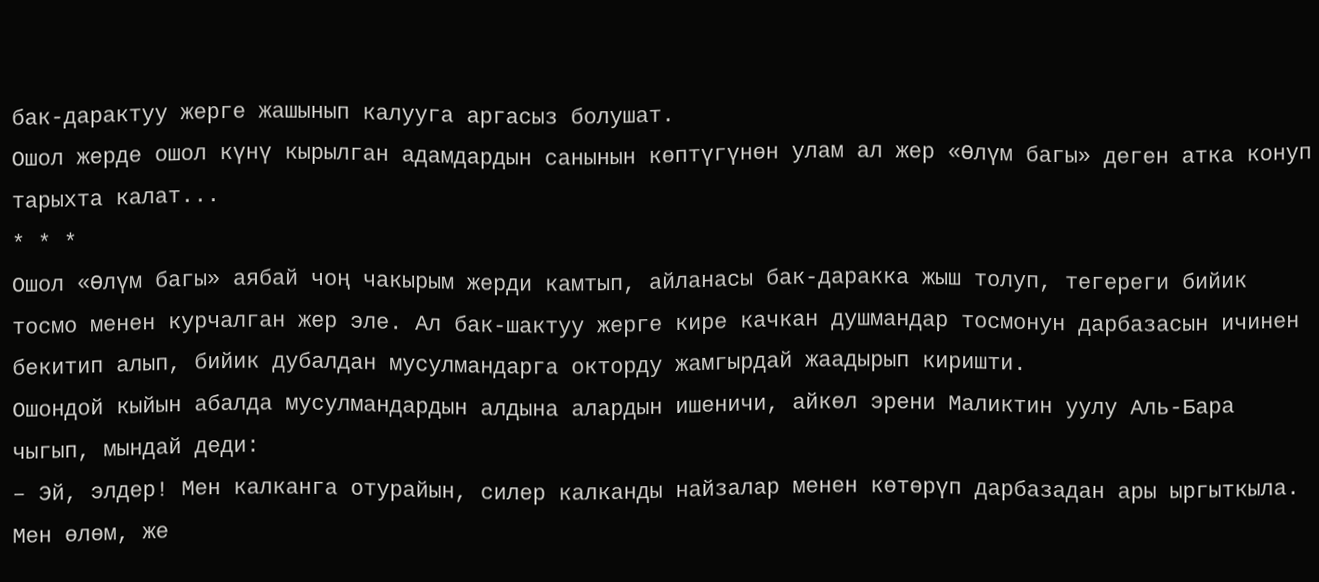бак-дарактуу жерге жашынып калууга аргасыз болушат.
Ошол жерде ошол күнү кырылган адамдардын санынын көптүгүнөн улам ал жер «Өлүм багы» деген атка конуп тарыхта калат...
* * *
Ошол «Өлүм багы» аябай чоң чакырым жерди камтып, айланасы бак-даракка жыш толуп, тегереги бийик тосмо менен курчалган жер эле. Ал бак-шактуу жерге кире качкан душмандар тосмонун дарбазасын ичинен бекитип алып, бийик дубалдан мусулмандарга окторду жамгырдай жаадырып киришти.
Ошондой кыйын абалда мусулмандардын алдына алардын ишеничи, айкөл эрени Маликтин уулу Аль-Бара чыгып, мындай деди:
– Эй, элдер! Мен калканга отурайын, силер калканды найзалар менен көтөрүп дарбазадан ары ыргыткыла. Мен өлөм, же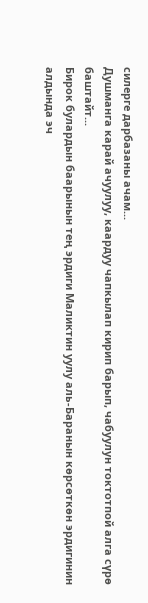силерге дарбазаны ачам...
Душманга карай ачуулуу, каардуу чапкылап кирип барып, чабуулун токтотпой алга сүрө баштайт...
Бирок булардын баарынын тең эрдиги Маликтин уулу аль-Баранын көрсөткөн эрдигинин алдында эч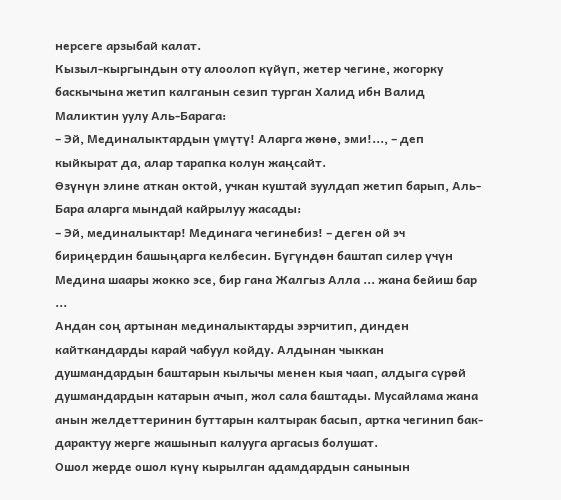нерсеге арзыбай калат.
Кызыл-кыргындын оту алоолоп күйүп, жетер чегине, жогорку баскычына жетип калганын сезип турган Халид ибн Валид Маликтин уулу Аль-Барага:
– Эй, Мединалыктардын үмүтү! Аларга жөнө, эми!..., – деп кыйкырат да, алар тарапка колун жаңсайт.
Өзүнүн элине аткан октой, учкан куштай зуулдап жетип барып, Аль-Бара аларга мындай кайрылуу жасады:
– Эй, мединалыктар! Мединага чегинебиз! – деген ой эч бириңердин башыңарга келбесин. Бүгүндөн баштап силер үчүн Медина шаары жокко эсе, бир гана Жалгыз Алла ... жана бейиш бар ...
Андан соң артынан мединалыктарды ээрчитип, динден кайткандарды карай чабуул койду. Алдынан чыккан душмандардын баштарын кылычы менен кыя чаап, алдыга сүрөй душмандардын катарын ачып, жол сала баштады. Мусайлама жана анын желдеттеринин буттарын калтырак басып, артка чегинип бак-дарактуу жерге жашынып калууга аргасыз болушат.
Ошол жерде ошол күнү кырылган адамдардын санынын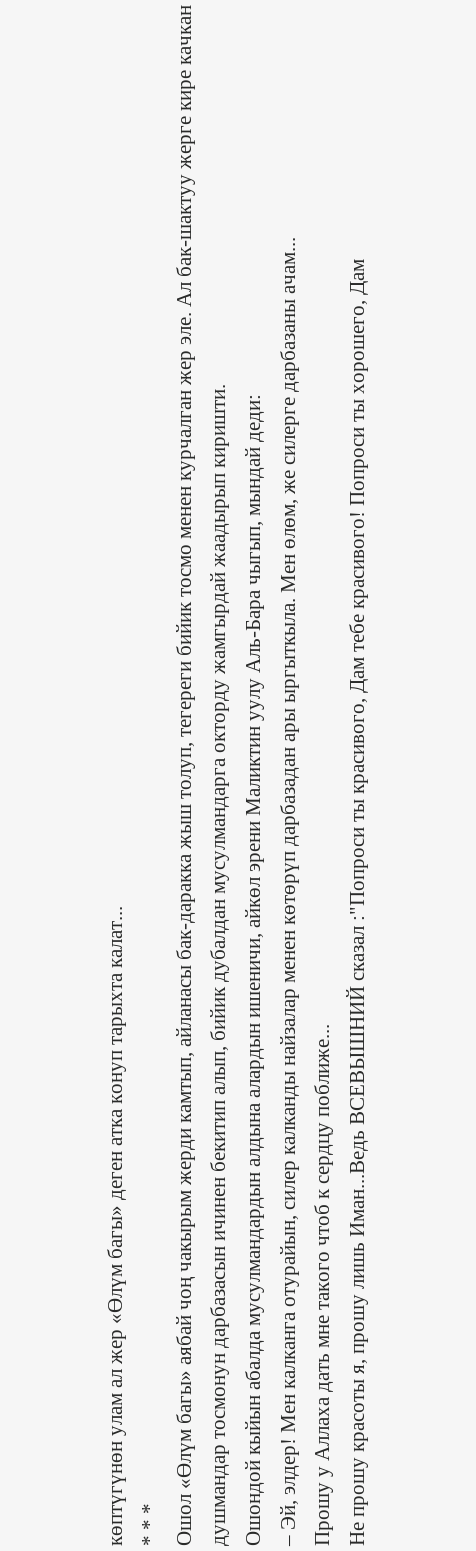көптүгүнөн улам ал жер «Өлүм багы» деген атка конуп тарыхта калат...
* * *
Ошол «Өлүм багы» аябай чоң чакырым жерди камтып, айланасы бак-даракка жыш толуп, тегереги бийик тосмо менен курчалган жер эле. Ал бак-шактуу жерге кире качкан душмандар тосмонун дарбазасын ичинен бекитип алып, бийик дубалдан мусулмандарга окторду жамгырдай жаадырып киришти.
Ошондой кыйын абалда мусулмандардын алдына алардын ишеничи, айкөл эрени Маликтин уулу Аль-Бара чыгып, мындай деди:
– Эй, элдер! Мен калканга отурайын, силер калканды найзалар менен көтөрүп дарбазадан ары ыргыткыла. Мен өлөм, же силерге дарбазаны ачам...
Прошу у Аллаха дать мне такого чтоб к сердцу поближе...
Не прошу красоты я, прошу лишь Иман...Ведь ВСЕВЫШНИЙ сказал :"Попроси ты красивого, Дам тебе красивого! Попроси ты хорошего, Дам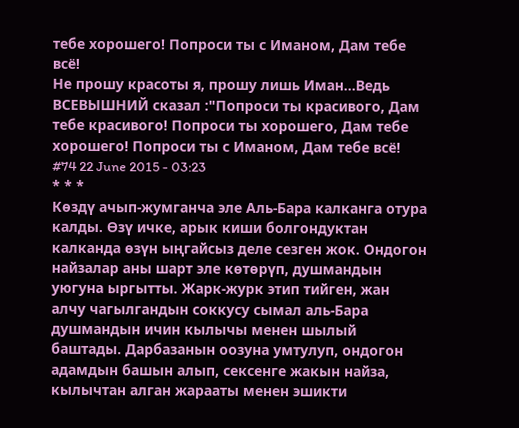тебе хорошего! Попроси ты с Иманом, Дам тебе всё!
Не прошу красоты я, прошу лишь Иман...Ведь ВСЕВЫШНИЙ сказал :"Попроси ты красивого, Дам тебе красивого! Попроси ты хорошего, Дам тебе хорошего! Попроси ты с Иманом, Дам тебе всё!
#74 22 June 2015 - 03:23
* * *
Көздү ачып-жумганча эле Аль-Бара калканга отура калды. Өзү ичке, арык киши болгондуктан калканда өзүн ыңгайсыз деле сезген жок. Ондогон найзалар аны шарт эле көтөрүп, душмандын уюгуна ыргытты. Жарк-журк этип тийген, жан алчу чагылгандын соккусу сымал аль-Бара душмандын ичин кылычы менен шылый баштады. Дарбазанын оозуна умтулуп, ондогон адамдын башын алып, сексенге жакын найза, кылычтан алган жарааты менен эшикти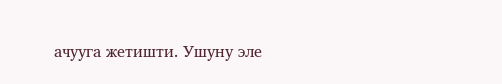ачууга жетишти. Ушуну эле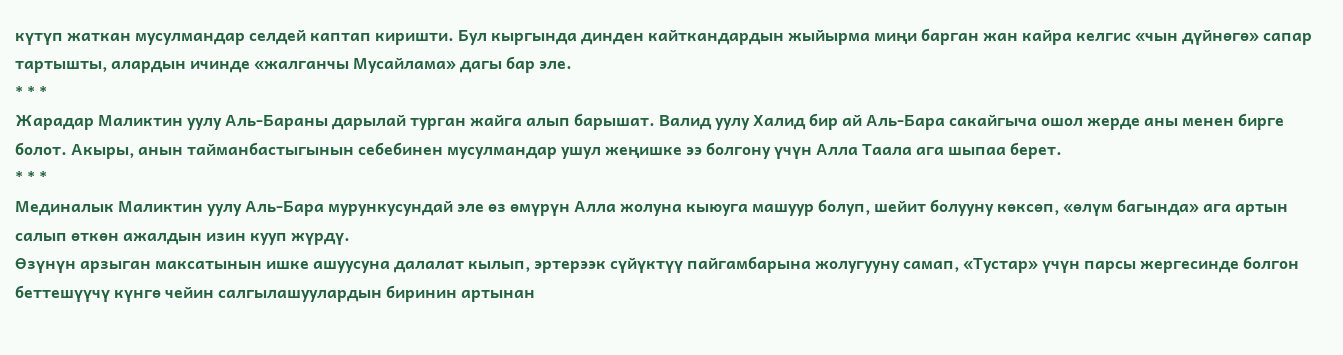күтүп жаткан мусулмандар селдей каптап киришти. Бул кыргында динден кайткандардын жыйырма миңи барган жан кайра келгис «чын дүйнөгө» сапар тартышты, алардын ичинде «жалганчы Мусайлама» дагы бар эле.
* * *
Жарадар Маликтин уулу Аль-Бараны дарылай турган жайга алып барышат. Валид уулу Халид бир ай Аль-Бара сакайгыча ошол жерде аны менен бирге болот. Акыры, анын тайманбастыгынын себебинен мусулмандар ушул жеңишке ээ болгону үчүн Алла Таала ага шыпаа берет.
* * *
Мединалык Маликтин уулу Аль-Бара мурункусундай эле өз өмүрүн Алла жолуна кыюуга машуур болуп, шейит болууну көксөп, «өлүм багында» ага артын салып өткөн ажалдын изин кууп жүрдү.
Өзүнүн арзыган максатынын ишке ашуусуна далалат кылып, эртерээк сүйүктүү пайгамбарына жолугууну самап, «Тустар» үчүн парсы жергесинде болгон беттешүүчү күнгө чейин салгылашуулардын биринин артынан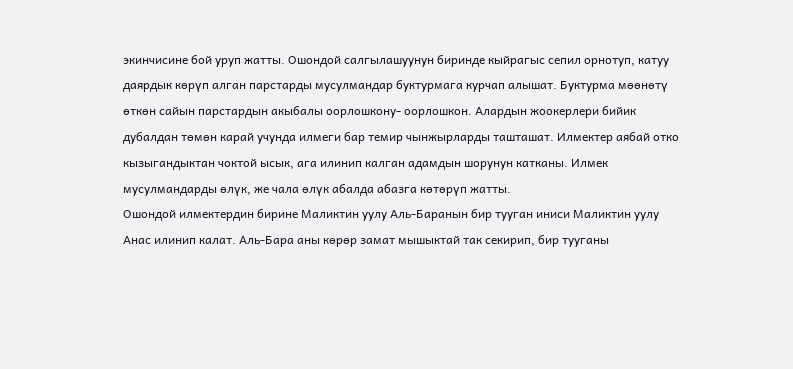экинчисине бой уруп жатты. Ошондой салгылашуунун биринде кыйрагыс сепил орнотуп, катуу даярдык көрүп алган парстарды мусулмандар буктурмага курчап алышат. Буктурма мөөнөтү өткөн сайын парстардын акыбалы оорлошкону- оорлошкон. Алардын жоокерлери бийик дубалдан төмөн карай учунда илмеги бар темир чынжырларды ташташат. Илмектер аябай отко кызыгандыктан чоктой ысык, ага илинип калган адамдын шорунун катканы. Илмек мусулмандарды өлүк, же чала өлүк абалда абазга көтөрүп жатты.
Ошондой илмектердин бирине Маликтин уулу Аль-Баранын бир тууган иниси Маликтин уулу Анас илинип калат. Аль-Бара аны көрөр замат мышыктай так секирип, бир тууганы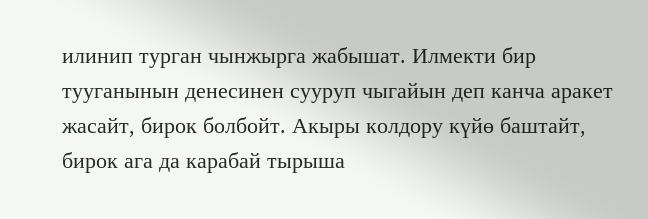илинип турган чынжырга жабышат. Илмекти бир тууганынын денесинен сууруп чыгайын деп канча аракет жасайт, бирок болбойт. Акыры колдору күйө баштайт, бирок ага да карабай тырыша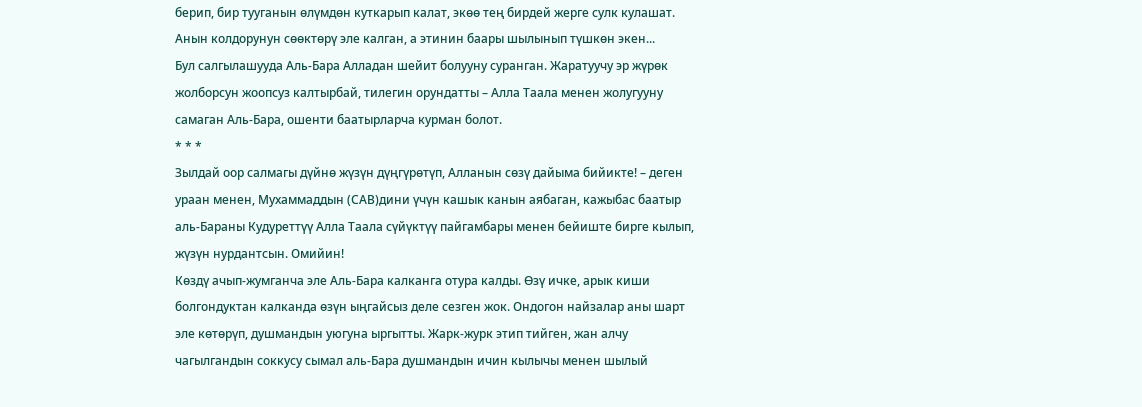берип, бир тууганын өлүмдөн куткарып калат, экөө тең бирдей жерге сулк кулашат. Анын колдорунун сөөктөрү эле калган, а этинин баары шылынып түшкөн экен...
Бул салгылашууда Аль-Бара Алладан шейит болууну суранган. Жаратуучу эр жүрөк жолборсун жоопсуз калтырбай, тилегин орундатты – Алла Таала менен жолугууну самаган Аль-Бара, ошенти баатырларча курман болот.
* * *
Зылдай оор салмагы дүйнө жүзүн дүңгүрөтүп, Алланын сөзү дайыма бийикте! – деген ураан менен, Мухаммаддын (САВ)дини үчүн кашык канын аябаган, кажыбас баатыр аль-Бараны Кудуреттүү Алла Таала сүйүктүү пайгамбары менен бейиште бирге кылып, жүзүн нурдантсын. Омийин!
Көздү ачып-жумганча эле Аль-Бара калканга отура калды. Өзү ичке, арык киши болгондуктан калканда өзүн ыңгайсыз деле сезген жок. Ондогон найзалар аны шарт эле көтөрүп, душмандын уюгуна ыргытты. Жарк-журк этип тийген, жан алчу чагылгандын соккусу сымал аль-Бара душмандын ичин кылычы менен шылый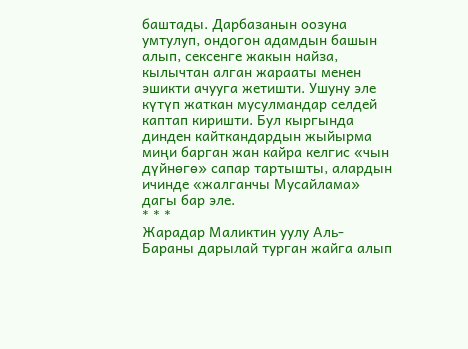баштады. Дарбазанын оозуна умтулуп, ондогон адамдын башын алып, сексенге жакын найза, кылычтан алган жарааты менен эшикти ачууга жетишти. Ушуну эле күтүп жаткан мусулмандар селдей каптап киришти. Бул кыргында динден кайткандардын жыйырма миңи барган жан кайра келгис «чын дүйнөгө» сапар тартышты, алардын ичинде «жалганчы Мусайлама» дагы бар эле.
* * *
Жарадар Маликтин уулу Аль-Бараны дарылай турган жайга алып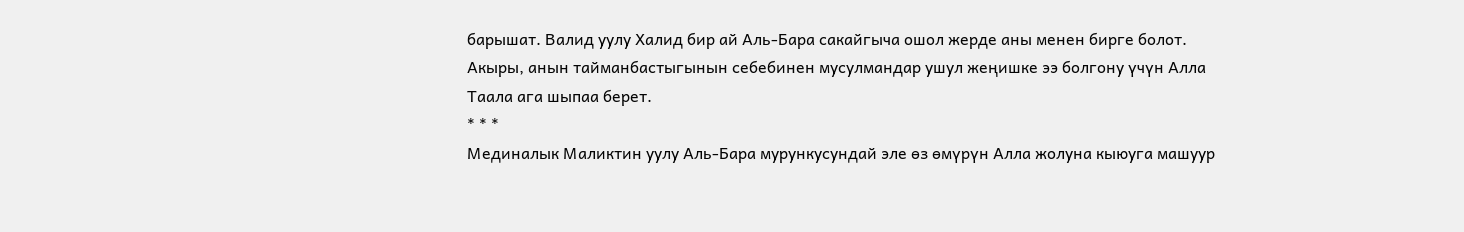барышат. Валид уулу Халид бир ай Аль-Бара сакайгыча ошол жерде аны менен бирге болот. Акыры, анын тайманбастыгынын себебинен мусулмандар ушул жеңишке ээ болгону үчүн Алла Таала ага шыпаа берет.
* * *
Мединалык Маликтин уулу Аль-Бара мурункусундай эле өз өмүрүн Алла жолуна кыюуга машуур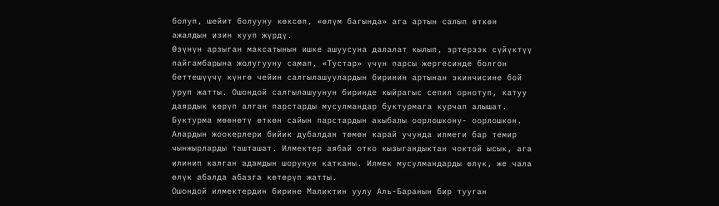болуп, шейит болууну көксөп, «өлүм багында» ага артын салып өткөн ажалдын изин кууп жүрдү.
Өзүнүн арзыган максатынын ишке ашуусуна далалат кылып, эртерээк сүйүктүү пайгамбарына жолугууну самап, «Тустар» үчүн парсы жергесинде болгон беттешүүчү күнгө чейин салгылашуулардын биринин артынан экинчисине бой уруп жатты. Ошондой салгылашуунун биринде кыйрагыс сепил орнотуп, катуу даярдык көрүп алган парстарды мусулмандар буктурмага курчап алышат. Буктурма мөөнөтү өткөн сайын парстардын акыбалы оорлошкону- оорлошкон. Алардын жоокерлери бийик дубалдан төмөн карай учунда илмеги бар темир чынжырларды ташташат. Илмектер аябай отко кызыгандыктан чоктой ысык, ага илинип калган адамдын шорунун катканы. Илмек мусулмандарды өлүк, же чала өлүк абалда абазга көтөрүп жатты.
Ошондой илмектердин бирине Маликтин уулу Аль-Баранын бир тууган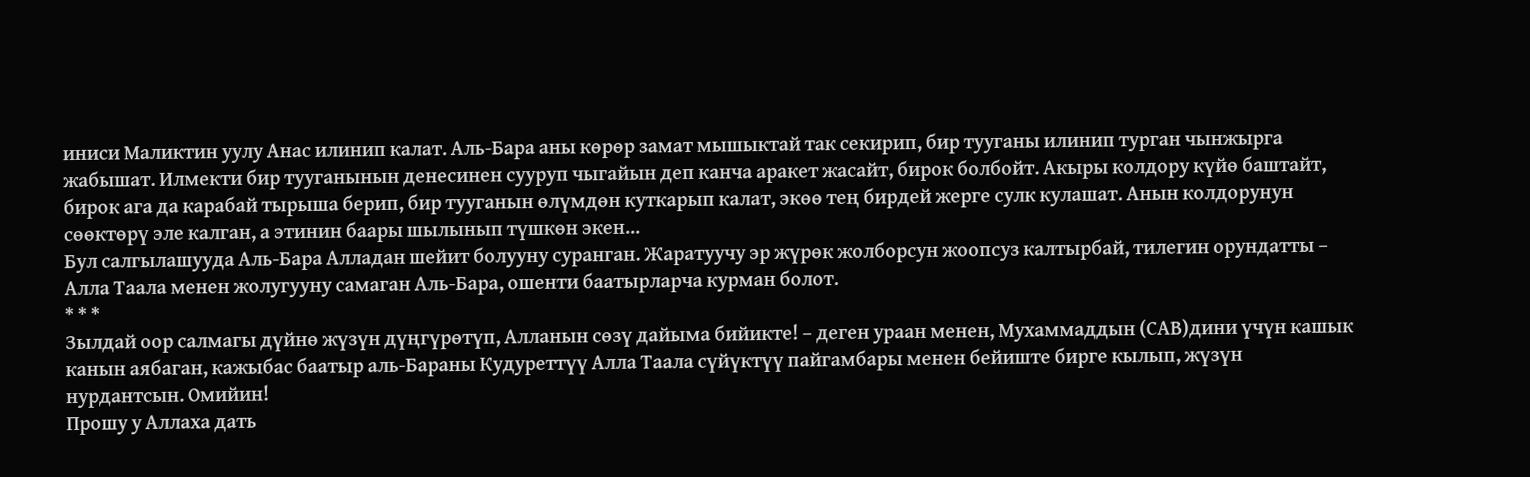иниси Маликтин уулу Анас илинип калат. Аль-Бара аны көрөр замат мышыктай так секирип, бир тууганы илинип турган чынжырга жабышат. Илмекти бир тууганынын денесинен сууруп чыгайын деп канча аракет жасайт, бирок болбойт. Акыры колдору күйө баштайт, бирок ага да карабай тырыша берип, бир тууганын өлүмдөн куткарып калат, экөө тең бирдей жерге сулк кулашат. Анын колдорунун сөөктөрү эле калган, а этинин баары шылынып түшкөн экен...
Бул салгылашууда Аль-Бара Алладан шейит болууну суранган. Жаратуучу эр жүрөк жолборсун жоопсуз калтырбай, тилегин орундатты – Алла Таала менен жолугууну самаган Аль-Бара, ошенти баатырларча курман болот.
* * *
Зылдай оор салмагы дүйнө жүзүн дүңгүрөтүп, Алланын сөзү дайыма бийикте! – деген ураан менен, Мухаммаддын (САВ)дини үчүн кашык канын аябаган, кажыбас баатыр аль-Бараны Кудуреттүү Алла Таала сүйүктүү пайгамбары менен бейиште бирге кылып, жүзүн нурдантсын. Омийин!
Прошу у Аллаха дать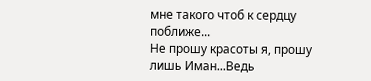мне такого чтоб к сердцу поближе...
Не прошу красоты я, прошу лишь Иман...Ведь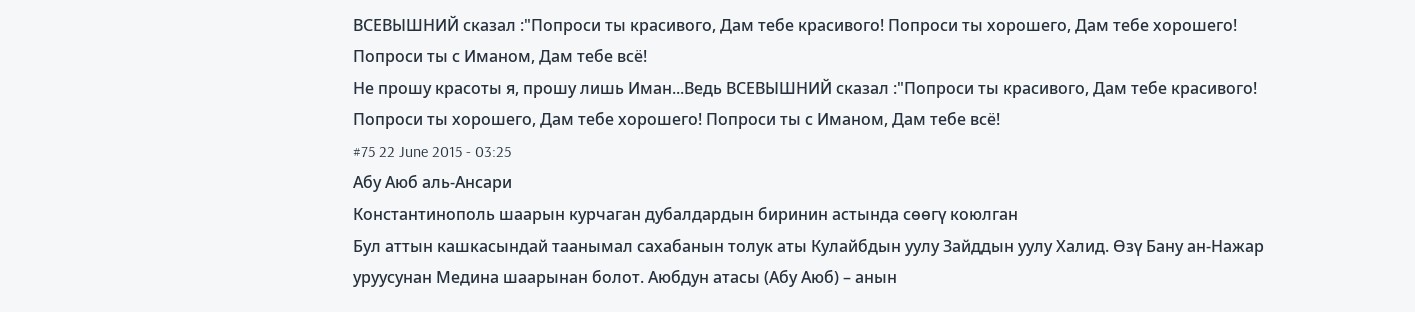ВСЕВЫШНИЙ сказал :"Попроси ты красивого, Дам тебе красивого! Попроси ты хорошего, Дам тебе хорошего! Попроси ты с Иманом, Дам тебе всё!
Не прошу красоты я, прошу лишь Иман...Ведь ВСЕВЫШНИЙ сказал :"Попроси ты красивого, Дам тебе красивого! Попроси ты хорошего, Дам тебе хорошего! Попроси ты с Иманом, Дам тебе всё!
#75 22 June 2015 - 03:25
Абу Аюб аль-Ансари
Константинополь шаарын курчаган дубалдардын биринин астында сөөгү коюлган
Бул аттын кашкасындай таанымал сахабанын толук аты Кулайбдын уулу Зайддын уулу Халид. Өзү Бану ан-Нажар уруусунан Медина шаарынан болот. Аюбдун атасы (Абу Аюб) – анын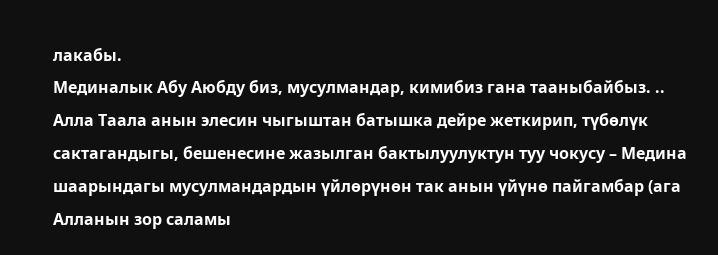лакабы.
Мединалык Абу Аюбду биз, мусулмандар, кимибиз гана тааныбайбыз. ..
Алла Таала анын элесин чыгыштан батышка дейре жеткирип, түбөлүк сактагандыгы, бешенесине жазылган бактылуулуктун туу чокусу – Медина шаарындагы мусулмандардын үйлөрүнөн так анын үйүнө пайгамбар (ага Алланын зор саламы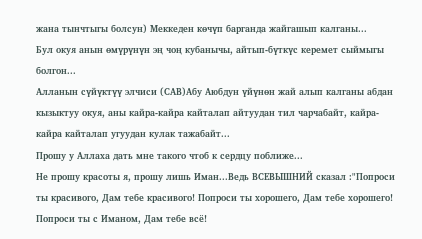жана тынчтыгы болсун) Меккеден көчүп барганда жайгашып калганы...
Бул окуя анын өмүрүнүн эң чоң кубанычы, айтып-бүткүс керемет сыймыгы болгон...
Алланын сүйүктүү элчиси (САВ)Абу Аюбдун үйүнөн жай алып калганы абдан кызыктуу окуя, аны кайра-кайра кайталап айтуудан тил чарчабайт, кайра-кайра кайталап угуудан кулак тажабайт...
Прошу у Аллаха дать мне такого чтоб к сердцу поближе...
Не прошу красоты я, прошу лишь Иман...Ведь ВСЕВЫШНИЙ сказал :"Попроси ты красивого, Дам тебе красивого! Попроси ты хорошего, Дам тебе хорошего! Попроси ты с Иманом, Дам тебе всё!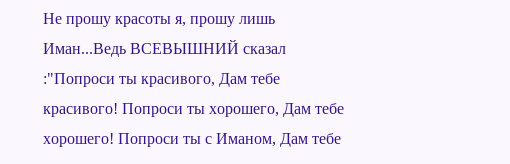Не прошу красоты я, прошу лишь Иман...Ведь ВСЕВЫШНИЙ сказал :"Попроси ты красивого, Дам тебе красивого! Попроси ты хорошего, Дам тебе хорошего! Попроси ты с Иманом, Дам тебе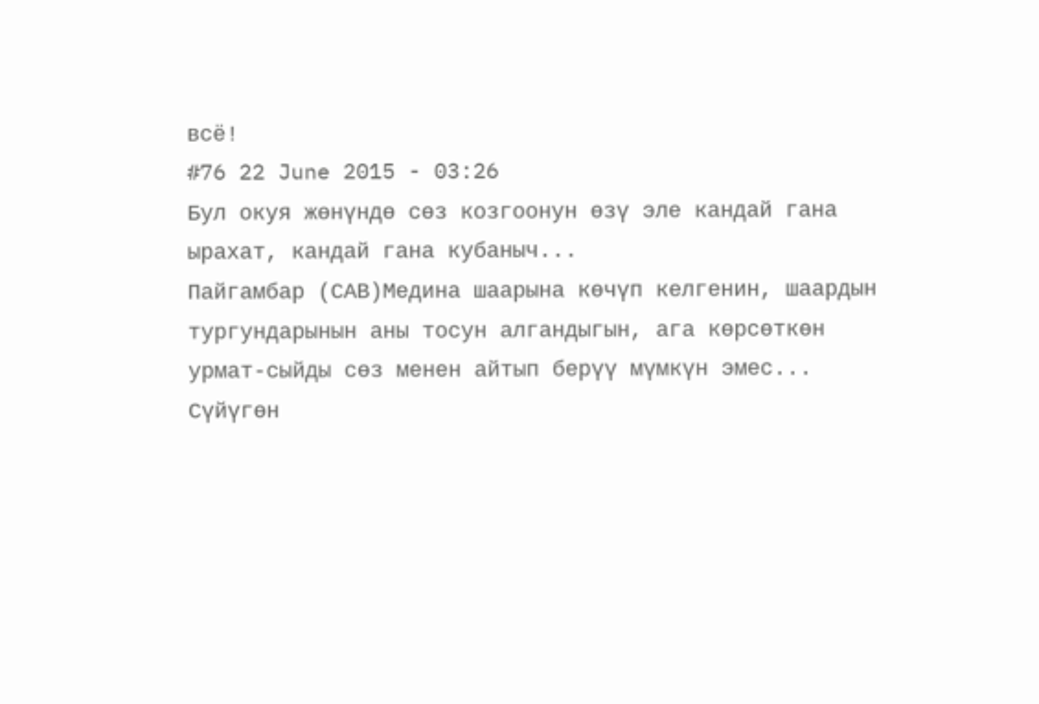всё!
#76 22 June 2015 - 03:26
Бул окуя жөнүндө сөз козгоонун өзү эле кандай гана ырахат, кандай гана кубаныч...
Пайгамбар (САВ)Медина шаарына көчүп келгенин, шаардын тургундарынын аны тосун алгандыгын, ага көрсөткөн урмат-сыйды сөз менен айтып берүү мүмкүн эмес...
Сүйүгөн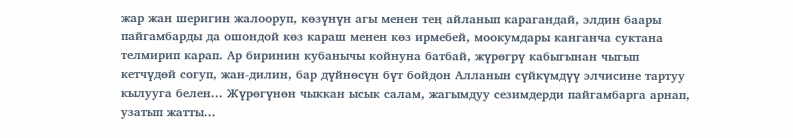жар жан шеригин жалооруп, көзүнүн агы менен тең айланып карагандай, элдин баары пайгамбарды да ошондой көз караш менен көз ирмебей, моокумдары канганча суктана телмирип карап. Ар биринин кубанычы койнуна батбай, жүрөгрү кабыгынан чыгып кетчүдөй согуп, жан-дилин, бар дүйнөсүн бүт бойдон Алланын сүйкүмдүү элчисине тартуу кылууга белен... Жүрөгүнөн чыккан ысык салам, жагымдуу сезимдерди пайгамбарга арнап, узатып жатты...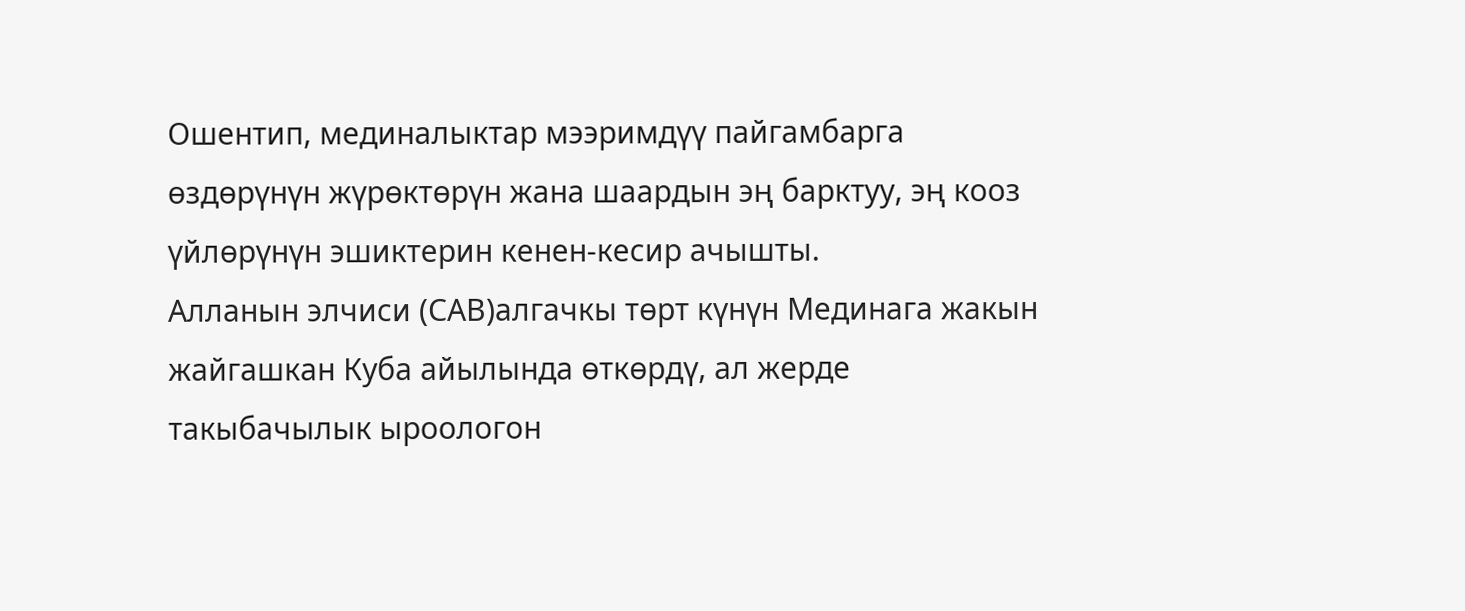Ошентип, мединалыктар мээримдүү пайгамбарга өздөрүнүн жүрөктөрүн жана шаардын эң барктуу, эң кооз үйлөрүнүн эшиктерин кенен-кесир ачышты.
Алланын элчиси (САВ)алгачкы төрт күнүн Мединага жакын жайгашкан Куба айылында өткөрдү, ал жерде такыбачылык ыроологон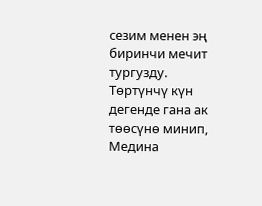сезим менен эң биринчи мечит тургузду.
Төртүнчү күн дегенде гана ак төөсүнө минип, Медина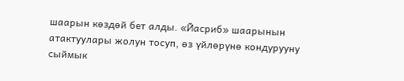шаарын көздөй бет алды. «Йасриб» шаарынын атактуулары жолун тосуп, өз үйлөрүнө кондурууну сыймык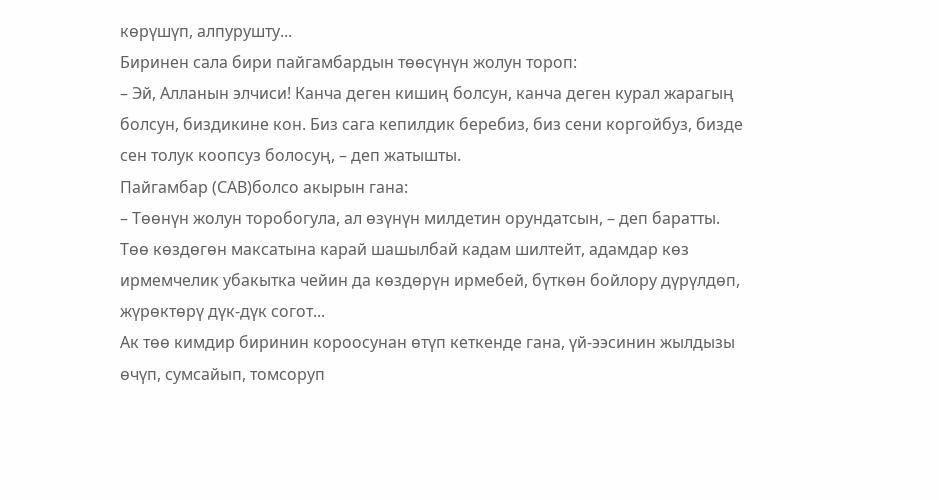көрүшүп, алпурушту...
Биринен сала бири пайгамбардын төөсүнүн жолун тороп:
– Эй, Алланын элчиси! Канча деген кишиң болсун, канча деген курал жарагың болсун, биздикине кон. Биз сага кепилдик беребиз, биз сени коргойбуз, бизде сен толук коопсуз болосуң, – деп жатышты.
Пайгамбар (САВ)болсо акырын гана:
– Төөнүн жолун торобогула, ал өзүнүн милдетин орундатсын, – деп баратты.
Төө көздөгөн максатына карай шашылбай кадам шилтейт, адамдар көз ирмемчелик убакытка чейин да көздөрүн ирмебей, бүткөн бойлору дүрүлдөп, жүрөктөрү дүк-дүк согот...
Ак төө кимдир биринин короосунан өтүп кеткенде гана, үй-ээсинин жылдызы өчүп, сумсайып, томсоруп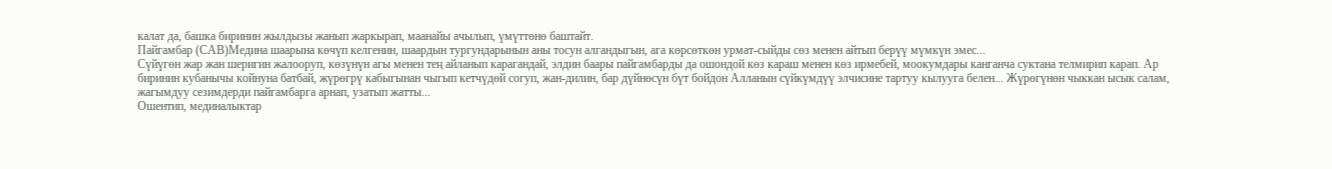калат да, башка биринин жылдызы жанып жаркырап, маанайы ачылып, үмүттөнө баштайт.
Пайгамбар (САВ)Медина шаарына көчүп келгенин, шаардын тургундарынын аны тосун алгандыгын, ага көрсөткөн урмат-сыйды сөз менен айтып берүү мүмкүн эмес...
Сүйүгөн жар жан шеригин жалооруп, көзүнүн агы менен тең айланып карагандай, элдин баары пайгамбарды да ошондой көз караш менен көз ирмебей, моокумдары канганча суктана телмирип карап. Ар биринин кубанычы койнуна батбай, жүрөгрү кабыгынан чыгып кетчүдөй согуп, жан-дилин, бар дүйнөсүн бүт бойдон Алланын сүйкүмдүү элчисине тартуу кылууга белен... Жүрөгүнөн чыккан ысык салам, жагымдуу сезимдерди пайгамбарга арнап, узатып жатты...
Ошентип, мединалыктар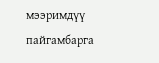мээримдүү пайгамбарга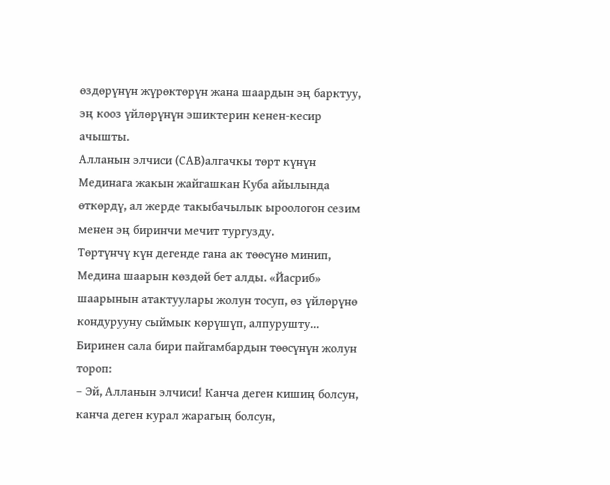өздөрүнүн жүрөктөрүн жана шаардын эң барктуу, эң кооз үйлөрүнүн эшиктерин кенен-кесир ачышты.
Алланын элчиси (САВ)алгачкы төрт күнүн Мединага жакын жайгашкан Куба айылында өткөрдү, ал жерде такыбачылык ыроологон сезим менен эң биринчи мечит тургузду.
Төртүнчү күн дегенде гана ак төөсүнө минип, Медина шаарын көздөй бет алды. «Йасриб» шаарынын атактуулары жолун тосуп, өз үйлөрүнө кондурууну сыймык көрүшүп, алпурушту...
Биринен сала бири пайгамбардын төөсүнүн жолун тороп:
– Эй, Алланын элчиси! Канча деген кишиң болсун, канча деген курал жарагың болсун,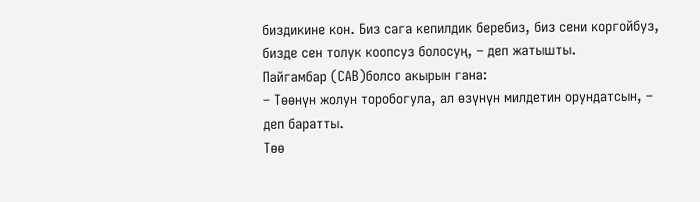биздикине кон. Биз сага кепилдик беребиз, биз сени коргойбуз, бизде сен толук коопсуз болосуң, – деп жатышты.
Пайгамбар (САВ)болсо акырын гана:
– Төөнүн жолун торобогула, ал өзүнүн милдетин орундатсын, – деп баратты.
Төө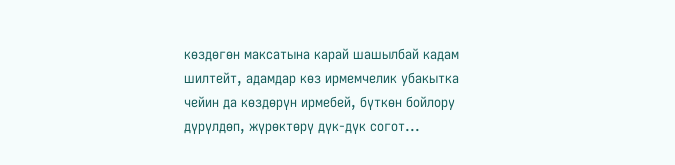көздөгөн максатына карай шашылбай кадам шилтейт, адамдар көз ирмемчелик убакытка чейин да көздөрүн ирмебей, бүткөн бойлору дүрүлдөп, жүрөктөрү дүк-дүк согот...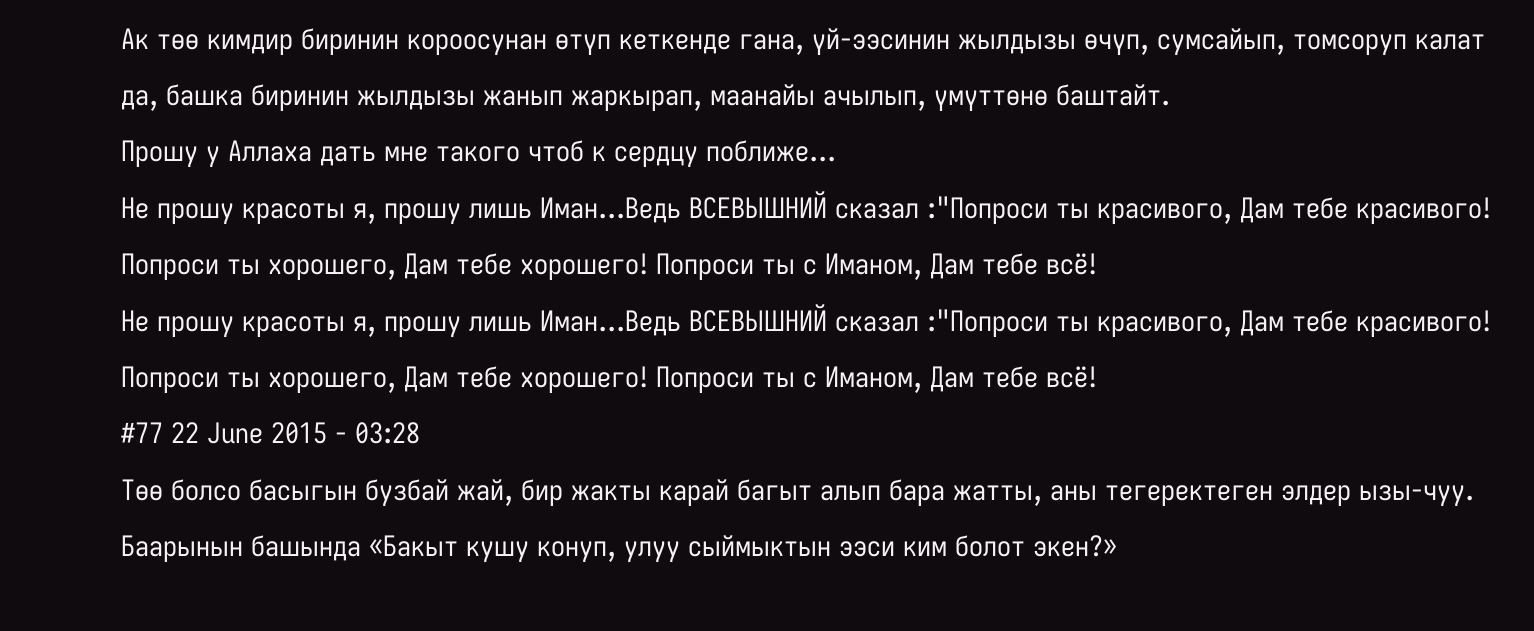Ак төө кимдир биринин короосунан өтүп кеткенде гана, үй-ээсинин жылдызы өчүп, сумсайып, томсоруп калат да, башка биринин жылдызы жанып жаркырап, маанайы ачылып, үмүттөнө баштайт.
Прошу у Аллаха дать мне такого чтоб к сердцу поближе...
Не прошу красоты я, прошу лишь Иман...Ведь ВСЕВЫШНИЙ сказал :"Попроси ты красивого, Дам тебе красивого! Попроси ты хорошего, Дам тебе хорошего! Попроси ты с Иманом, Дам тебе всё!
Не прошу красоты я, прошу лишь Иман...Ведь ВСЕВЫШНИЙ сказал :"Попроси ты красивого, Дам тебе красивого! Попроси ты хорошего, Дам тебе хорошего! Попроси ты с Иманом, Дам тебе всё!
#77 22 June 2015 - 03:28
Төө болсо басыгын бузбай жай, бир жакты карай багыт алып бара жатты, аны тегеректеген элдер ызы-чуу. Баарынын башында «Бакыт кушу конуп, улуу сыймыктын ээси ким болот экен?»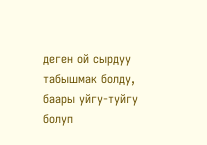деген ой сырдуу табышмак болду, баары уйгу-туйгу болуп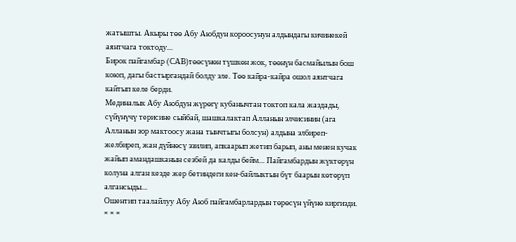жатышты. Акыры төө Абу Аюбдун короосунун алдындагы кичинекей аянтчага токтоду...
Бирок пайгамбар (САВ)төөсүнөн түшкөн жок, төөнүн басмайылын бош коюп, дагы бастыргандай болду эле. Төө кайра-кайра ошол аянтчага кайтып келе берди.
Мединалык Абу Аюбдун жүрөгү кубанычтан токтоп кала жаздады, сүйүнүчү терисине сыйбай, шашкалактап Алланын элчисинин (ага Алланын зор мактоосу жана тынчтыгы болсун) алдына элбиреп-желбиреп, жан дүйнөсү эзилип, апкаарып жетип барып, аны менен кучак жайып амандашканын сезбей да калды бейм... Пайгамбардын жүктөрүн колуна алган кезде жер бетиндеги кен-байлыктын бүт баарын көтөрүп алгансыды...
Ошентип таалайлуу Абу Аюб пайгамбарлардын төрөсүн үйүнө киргизди.
* * *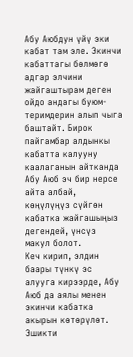Абу Аюбдун үйү эки кабат там эле. Экинчи кабаттагы бөлмөгө адгар элчини жайгаштырам деген ойдо андагы буюм-теримдерин алып чыга баштайт. Бирок пайгамбар алдынкы кабатта калууну каалаганын айтканда Абу Аюб эч бир нерсе айта албай, көңүлүңүз сүйгөн кабатка жайгашыңыз дегендей, үнсүз макул болот.
Кеч кирип, элдин баары түнкү эс алууга кирээрде, Абу Аюб да аялы менен экинчи кабатка акырын көтөрүлөт. Эшикти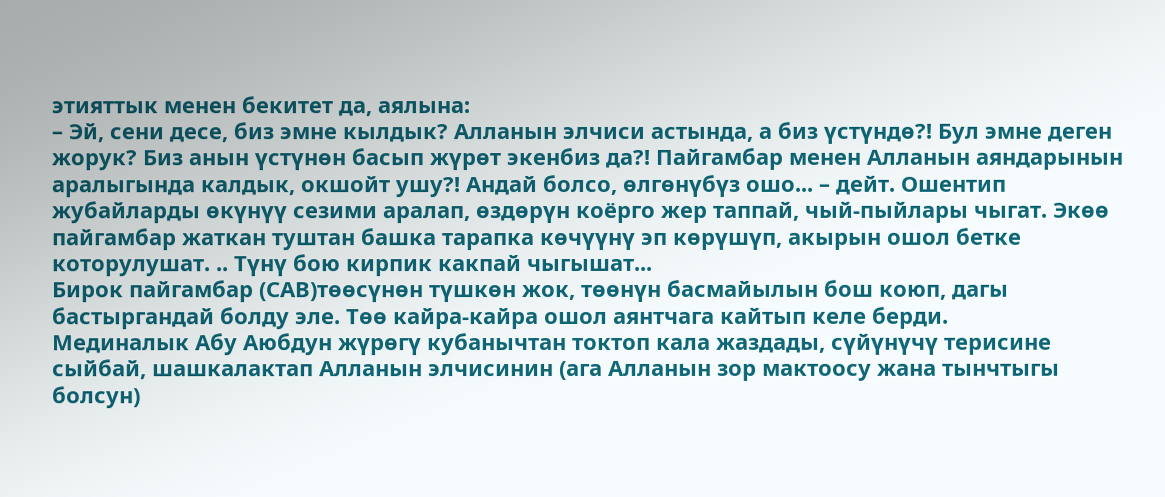этияттык менен бекитет да, аялына:
– Эй, сени десе, биз эмне кылдык? Алланын элчиси астында, а биз үстүндө?! Бул эмне деген жорук? Биз анын үстүнөн басып жүрөт экенбиз да?! Пайгамбар менен Алланын аяндарынын аралыгында калдык, окшойт ушу?! Андай болсо, өлгөнүбүз ошо... – дейт. Ошентип жубайларды өкүнүү сезими аралап, өздөрүн коёрго жер таппай, чый-пыйлары чыгат. Экөө пайгамбар жаткан туштан башка тарапка көчүүнү эп көрүшүп, акырын ошол бетке которулушат. .. Түнү бою кирпик какпай чыгышат...
Бирок пайгамбар (САВ)төөсүнөн түшкөн жок, төөнүн басмайылын бош коюп, дагы бастыргандай болду эле. Төө кайра-кайра ошол аянтчага кайтып келе берди.
Мединалык Абу Аюбдун жүрөгү кубанычтан токтоп кала жаздады, сүйүнүчү терисине сыйбай, шашкалактап Алланын элчисинин (ага Алланын зор мактоосу жана тынчтыгы болсун)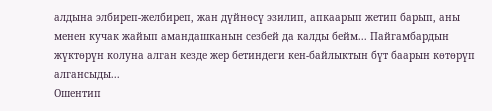алдына элбиреп-желбиреп, жан дүйнөсү эзилип, апкаарып жетип барып, аны менен кучак жайып амандашканын сезбей да калды бейм... Пайгамбардын жүктөрүн колуна алган кезде жер бетиндеги кен-байлыктын бүт баарын көтөрүп алгансыды...
Ошентип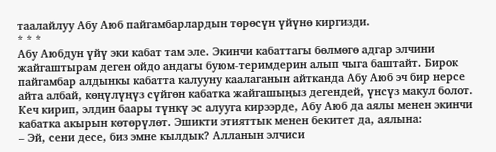таалайлуу Абу Аюб пайгамбарлардын төрөсүн үйүнө киргизди.
* * *
Абу Аюбдун үйү эки кабат там эле. Экинчи кабаттагы бөлмөгө адгар элчини жайгаштырам деген ойдо андагы буюм-теримдерин алып чыга баштайт. Бирок пайгамбар алдынкы кабатта калууну каалаганын айтканда Абу Аюб эч бир нерсе айта албай, көңүлүңүз сүйгөн кабатка жайгашыңыз дегендей, үнсүз макул болот.
Кеч кирип, элдин баары түнкү эс алууга кирээрде, Абу Аюб да аялы менен экинчи кабатка акырын көтөрүлөт. Эшикти этияттык менен бекитет да, аялына:
– Эй, сени десе, биз эмне кылдык? Алланын элчиси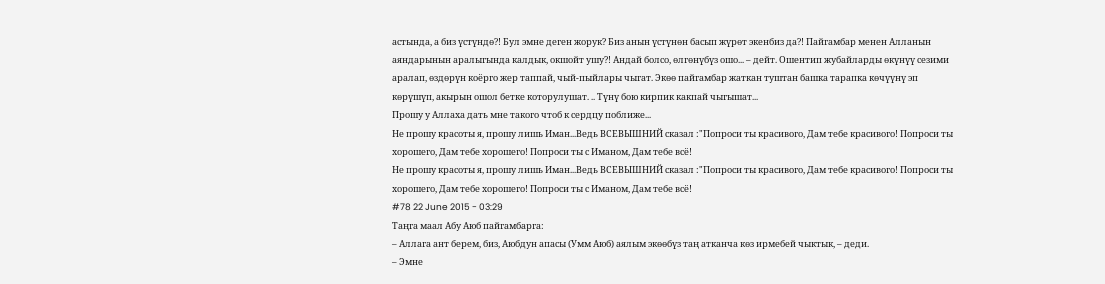астында, а биз үстүндө?! Бул эмне деген жорук? Биз анын үстүнөн басып жүрөт экенбиз да?! Пайгамбар менен Алланын аяндарынын аралыгында калдык, окшойт ушу?! Андай болсо, өлгөнүбүз ошо... – дейт. Ошентип жубайларды өкүнүү сезими аралап, өздөрүн коёрго жер таппай, чый-пыйлары чыгат. Экөө пайгамбар жаткан туштан башка тарапка көчүүнү эп көрүшүп, акырын ошол бетке которулушат. .. Түнү бою кирпик какпай чыгышат...
Прошу у Аллаха дать мне такого чтоб к сердцу поближе...
Не прошу красоты я, прошу лишь Иман...Ведь ВСЕВЫШНИЙ сказал :"Попроси ты красивого, Дам тебе красивого! Попроси ты хорошего, Дам тебе хорошего! Попроси ты с Иманом, Дам тебе всё!
Не прошу красоты я, прошу лишь Иман...Ведь ВСЕВЫШНИЙ сказал :"Попроси ты красивого, Дам тебе красивого! Попроси ты хорошего, Дам тебе хорошего! Попроси ты с Иманом, Дам тебе всё!
#78 22 June 2015 - 03:29
Таңга маал Абу Аюб пайгамбарга:
– Аллага ант берем, биз, Аюбдун апасы (Умм Аюб) аялым экөөбүз таң атканча көз ирмебей чыктык, – деди.
– Эмне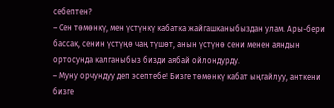себептен?
– Сен төмөнкү, мен үстүнкү кабатка жайгашканыбыздан улам. Ары-бери бассак, сенин үстүңө чаң түшөт, анын үстүнө сени менен аяндын ортосунда калганыбыз бизди аябай ойлондурду.
– Муну орчундуу деп эсептебе! Бизге төмөнкү кабат ыңгайлуу, анткени бизге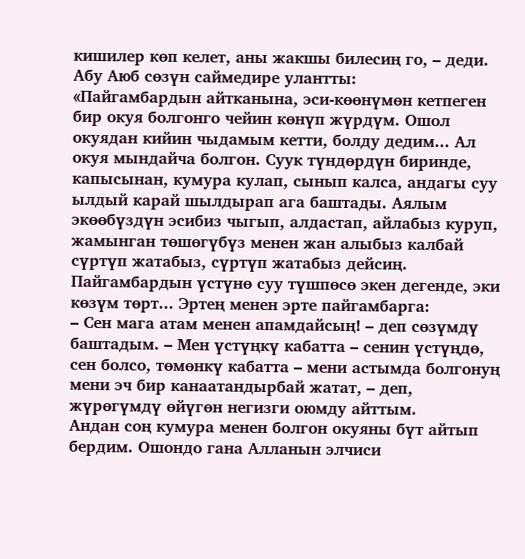кишилер көп келет, аны жакшы билесиң го, – деди.
Абу Аюб сөзүн саймедире улантты:
«Пайгамбардын айтканына, эси-көөнүмөн кетпеген бир окуя болгонго чейин көнүп жүрдүм. Ошол окуядан кийин чыдамым кетти, болду дедим... Ал окуя мындайча болгон. Суук түндөрдүн биринде, капысынан, кумура кулап, сынып калса, андагы суу ылдый карай шылдырап ага баштады. Аялым экөөбүздүн эсибиз чыгып, алдастап, айлабыз куруп, жамынган төшөгүбүз менен жан алыбыз калбай сүртүп жатабыз, сүртүп жатабыз дейсиң. Пайгамбардын үстүнө суу түшпөсө экен дегенде, эки көзүм төрт... Эртең менен эрте пайгамбарга:
– Сен мага атам менен апамдайсың! – деп сөзүмдү баштадым. – Мен үстүңкү кабатта – сенин үстүңдө, сен болсо, төмөнкү кабатта – мени астымда болгонуң мени эч бир канаатандырбай жатат, – деп, жүрөгүмдү өйүгөн негизги оюмду айттым.
Андан соң кумура менен болгон окуяны бүт айтып бердим. Ошондо гана Алланын элчиси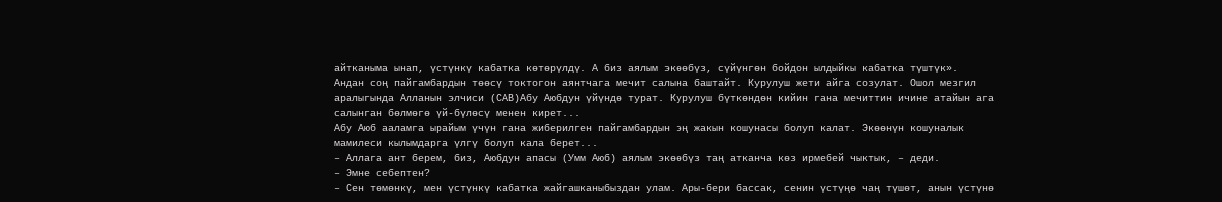айтканыма ынап, үстүнкү кабатка көтөрүлдү. А биз аялым экөөбүз, сүйүнгөн бойдон ылдыйкы кабатка түштүк».
Андан соң пайгамбардын төөсү токтогон аянтчага мечит салына баштайт. Курулуш жети айга созулат. Ошол мезгил аралыгында Алланын элчиси (САВ)Абу Аюбдун үйүндө турат. Курулуш бүткөндөн кийин гана мечиттин ичине атайын ага салынган бөлмөгө үй-бүлөсү менен кирет...
Абу Аюб ааламга ырайым үчүн гана жиберилген пайгамбардын эң жакын кошунасы болуп калат. Экөөнүн кошуналык мамилеси кылымдарга үлгү болуп кала берет...
– Аллага ант берем, биз, Аюбдун апасы (Умм Аюб) аялым экөөбүз таң атканча көз ирмебей чыктык, – деди.
– Эмне себептен?
– Сен төмөнкү, мен үстүнкү кабатка жайгашканыбыздан улам. Ары-бери бассак, сенин үстүңө чаң түшөт, анын үстүнө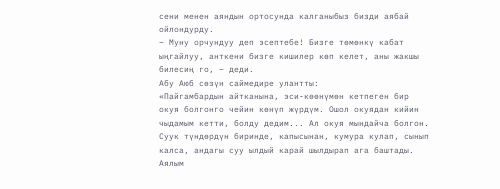сени менен аяндын ортосунда калганыбыз бизди аябай ойлондурду.
– Муну орчундуу деп эсептебе! Бизге төмөнкү кабат ыңгайлуу, анткени бизге кишилер көп келет, аны жакшы билесиң го, – деди.
Абу Аюб сөзүн саймедире улантты:
«Пайгамбардын айтканына, эси-көөнүмөн кетпеген бир окуя болгонго чейин көнүп жүрдүм. Ошол окуядан кийин чыдамым кетти, болду дедим... Ал окуя мындайча болгон. Суук түндөрдүн биринде, капысынан, кумура кулап, сынып калса, андагы суу ылдый карай шылдырап ага баштады. Аялым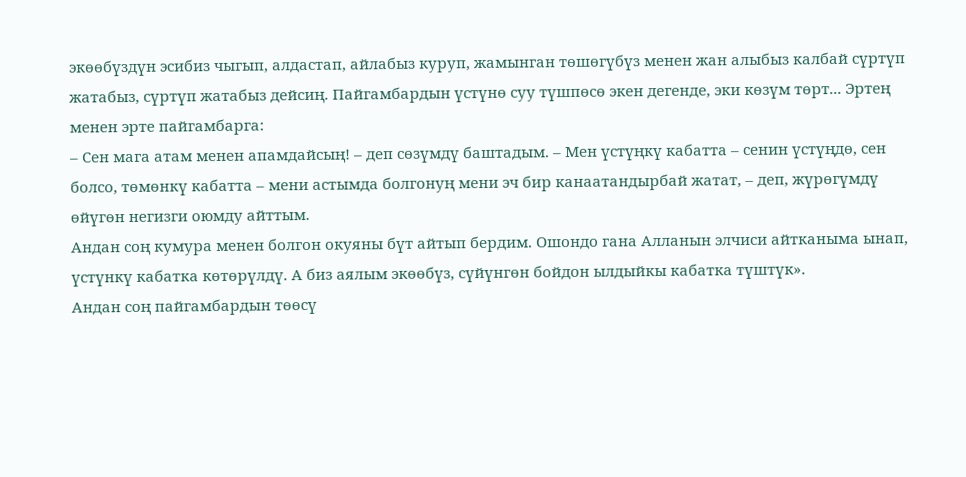экөөбүздүн эсибиз чыгып, алдастап, айлабыз куруп, жамынган төшөгүбүз менен жан алыбыз калбай сүртүп жатабыз, сүртүп жатабыз дейсиң. Пайгамбардын үстүнө суу түшпөсө экен дегенде, эки көзүм төрт... Эртең менен эрте пайгамбарга:
– Сен мага атам менен апамдайсың! – деп сөзүмдү баштадым. – Мен үстүңкү кабатта – сенин үстүңдө, сен болсо, төмөнкү кабатта – мени астымда болгонуң мени эч бир канаатандырбай жатат, – деп, жүрөгүмдү өйүгөн негизги оюмду айттым.
Андан соң кумура менен болгон окуяны бүт айтып бердим. Ошондо гана Алланын элчиси айтканыма ынап, үстүнкү кабатка көтөрүлдү. А биз аялым экөөбүз, сүйүнгөн бойдон ылдыйкы кабатка түштүк».
Андан соң пайгамбардын төөсү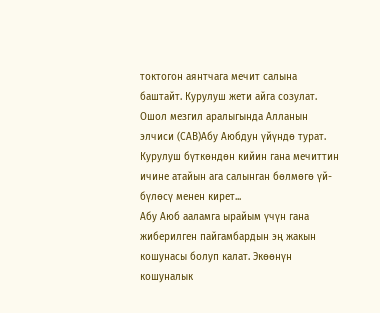токтогон аянтчага мечит салына баштайт. Курулуш жети айга созулат. Ошол мезгил аралыгында Алланын элчиси (САВ)Абу Аюбдун үйүндө турат. Курулуш бүткөндөн кийин гана мечиттин ичине атайын ага салынган бөлмөгө үй-бүлөсү менен кирет...
Абу Аюб ааламга ырайым үчүн гана жиберилген пайгамбардын эң жакын кошунасы болуп калат. Экөөнүн кошуналык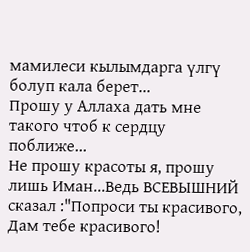мамилеси кылымдарга үлгү болуп кала берет...
Прошу у Аллаха дать мне такого чтоб к сердцу поближе...
Не прошу красоты я, прошу лишь Иман...Ведь ВСЕВЫШНИЙ сказал :"Попроси ты красивого, Дам тебе красивого!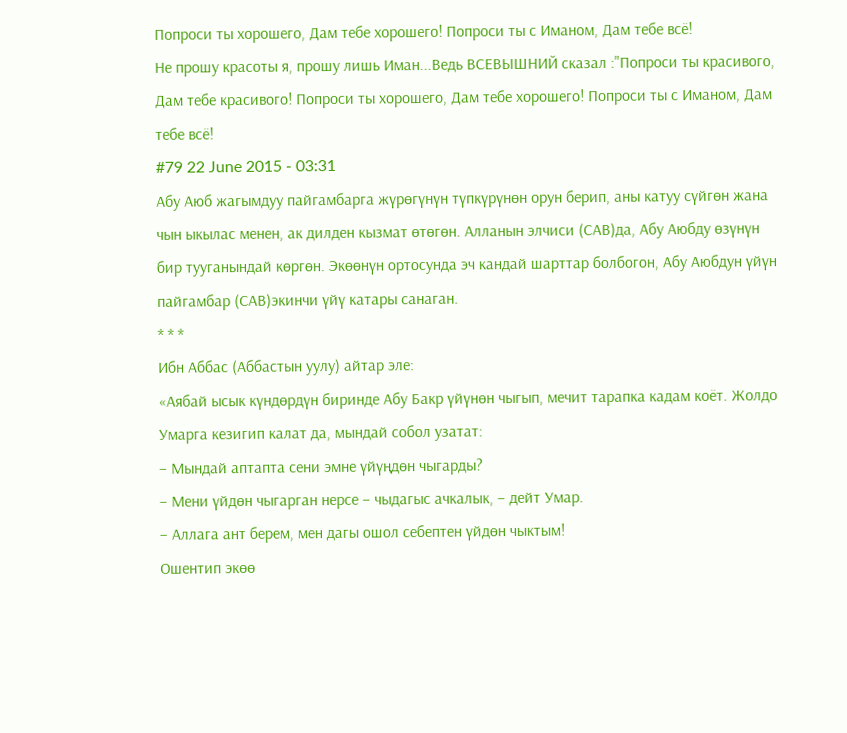Попроси ты хорошего, Дам тебе хорошего! Попроси ты с Иманом, Дам тебе всё!
Не прошу красоты я, прошу лишь Иман...Ведь ВСЕВЫШНИЙ сказал :"Попроси ты красивого, Дам тебе красивого! Попроси ты хорошего, Дам тебе хорошего! Попроси ты с Иманом, Дам тебе всё!
#79 22 June 2015 - 03:31
Абу Аюб жагымдуу пайгамбарга жүрөгүнүн түпкүрүнөн орун берип, аны катуу сүйгөн жана чын ыкылас менен, ак дилден кызмат өтөгөн. Алланын элчиси (САВ)да, Абу Аюбду өзүнүн бир тууганындай көргөн. Экөөнүн ортосунда эч кандай шарттар болбогон, Абу Аюбдун үйүн пайгамбар (САВ)экинчи үйү катары санаган.
* * *
Ибн Аббас (Аббастын уулу) айтар эле:
«Аябай ысык күндөрдүн биринде Абу Бакр үйүнөн чыгып, мечит тарапка кадам коёт. Жолдо Умарга кезигип калат да, мындай собол узатат:
– Мындай аптапта сени эмне үйүңдөн чыгарды?
– Мени үйдөн чыгарган нерсе – чыдагыс ачкалык, – дейт Умар.
– Аллага ант берем, мен дагы ошол себептен үйдөн чыктым!
Ошентип экөө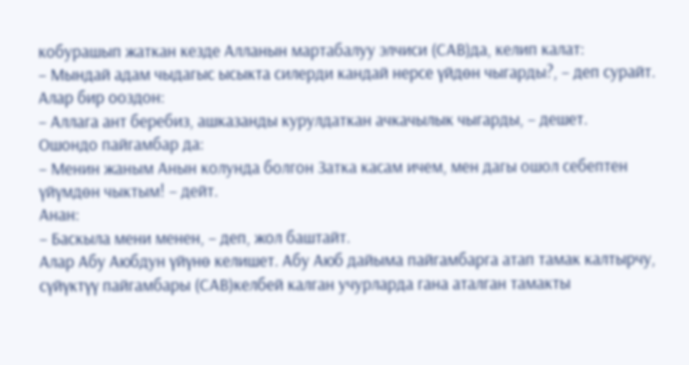кобурашып жаткан кезде Алланын мартабалуу элчиси (САВ)да, келип калат:
– Мындай адам чыдагыс ысыкта силерди кандай нерсе үйдөн чыгарды?, – деп сурайт.
Алар бир ооздон:
– Аллага ант беребиз, ашказанды курулдаткан ачкачылык чыгарды, – дешет.
Ошондо пайгамбар да:
– Менин жаным Анын колунда болгон Затка касам ичем, мен дагы ошол себептен үйүмдөн чыктым! – дейт.
Анан:
– Баскыла мени менен, – деп, жол баштайт.
Алар Абу Аюбдун үйүнө келишет. Абу Аюб дайыма пайгамбарга атап тамак калтырчу, сүйүктүү пайгамбары (САВ)келбей калган учурларда гана аталган тамакты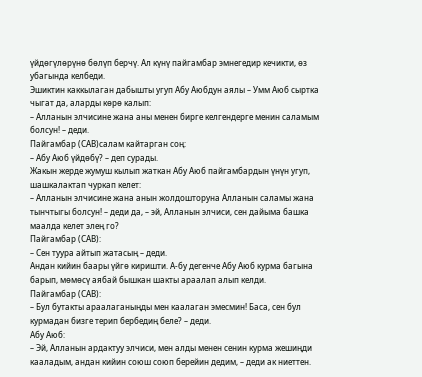үйдөгүлөрүнө бөлүп берчү. Ал күнү пайгамбар эмнегедир кечикти, өз убагында келбеди.
Эшиктин каккылаган дабышты угуп Абу Аюбдун аялы – Умм Аюб сыртка чыгат да, аларды көрө калып:
– Алланын элчисине жана аны менен бирге келгендерге менин саламым болсун! – деди.
Пайгамбар (САВ)салам кайтарган соң:
– Абу Аюб үйдөбү? – деп сурады.
Жакын жерде жумуш кылып жаткан Абу Аюб пайгамбардын үнүн угуп, шашкалактап чуркап келет:
– Алланын элчисине жана анын жолдошторуна Алланын саламы жана тынчтыгы болсун! – деди да, – эй, Алланын элчиси, сен дайыма башка маалда келет элең го?
Пайгамбар (САВ):
– Сен туура айтып жатасың – деди.
Андан кийин баары үйгө киришти. А-бу дегенче Абу Аюб курма багына барып, мөмөсү аябай бышкан шакты араалап алып келди.
Пайгамбар (САВ):
– Бул бутакты араалаганыңды мен каалаган эмесмин! Баса, сен бул курмадан бизге терип бербедиң беле? – деди.
Абу Аюб:
– Эй, Алланын ардактуу элчиси, мен алды менен сенин курма жешиңди кааладым, андан кийин союш союп берейин дедим, – деди ак ниеттен.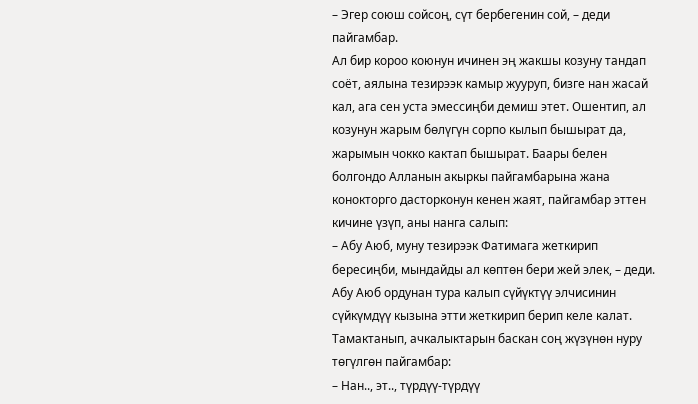– Эгер союш сойсоң, сүт бербегенин сой, – деди пайгамбар.
Ал бир короо коюнун ичинен эң жакшы козуну тандап соёт, аялына тезирээк камыр жууруп, бизге нан жасай кал, ага сен уста эмессиңби демиш этет. Ошентип, ал козунун жарым бөлүгүн сорпо кылып бышырат да, жарымын чокко кактап бышырат. Баары белен болгондо Алланын акыркы пайгамбарына жана конокторго дасторконун кенен жаят, пайгамбар эттен кичине үзүп, аны нанга салып:
– Абу Аюб, муну тезирээк Фатимага жеткирип бересиңби, мындайды ал көптөн бери жей элек, – деди.
Абу Аюб ордунан тура калып сүйүктүү элчисинин сүйкүмдүү кызына этти жеткирип берип келе калат.
Тамактанып, ачкалыктарын баскан соң жүзүнөн нуру төгүлгөн пайгамбар:
– Нан.., эт.., түрдүү-түрдүү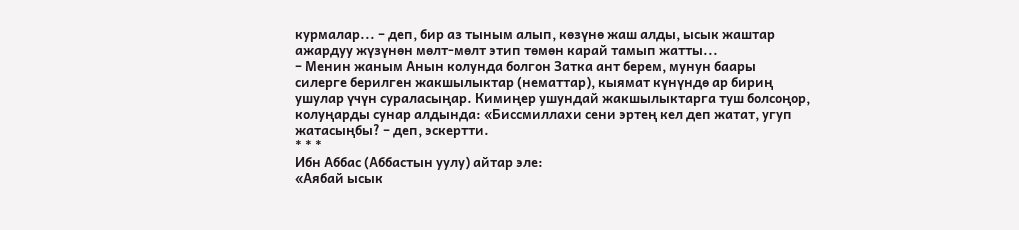курмалар... – деп, бир аз тыным алып, көзүнө жаш алды, ысык жаштар ажардуу жүзүнөн мөлт-мөлт этип төмөн карай тамып жатты...
– Менин жаным Анын колунда болгон Затка ант берем, мунун баары силерге берилген жакшылыктар (нематтар), кыямат күнүндө ар бириң ушулар үчүн сураласыңар. Кимиңер ушундай жакшылыктарга туш болсоңор, колуңарды сунар алдында: «Биссмиллахи сени эртең кел деп жатат, угуп жатасыңбы? – деп, эскертти.
* * *
Ибн Аббас (Аббастын уулу) айтар эле:
«Аябай ысык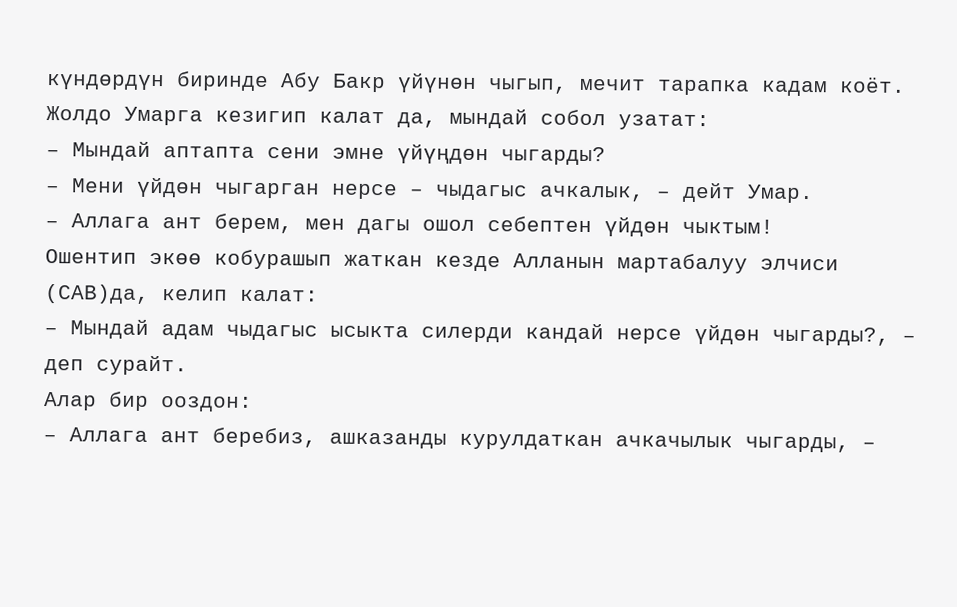күндөрдүн биринде Абу Бакр үйүнөн чыгып, мечит тарапка кадам коёт. Жолдо Умарга кезигип калат да, мындай собол узатат:
– Мындай аптапта сени эмне үйүңдөн чыгарды?
– Мени үйдөн чыгарган нерсе – чыдагыс ачкалык, – дейт Умар.
– Аллага ант берем, мен дагы ошол себептен үйдөн чыктым!
Ошентип экөө кобурашып жаткан кезде Алланын мартабалуу элчиси (САВ)да, келип калат:
– Мындай адам чыдагыс ысыкта силерди кандай нерсе үйдөн чыгарды?, – деп сурайт.
Алар бир ооздон:
– Аллага ант беребиз, ашказанды курулдаткан ачкачылык чыгарды, –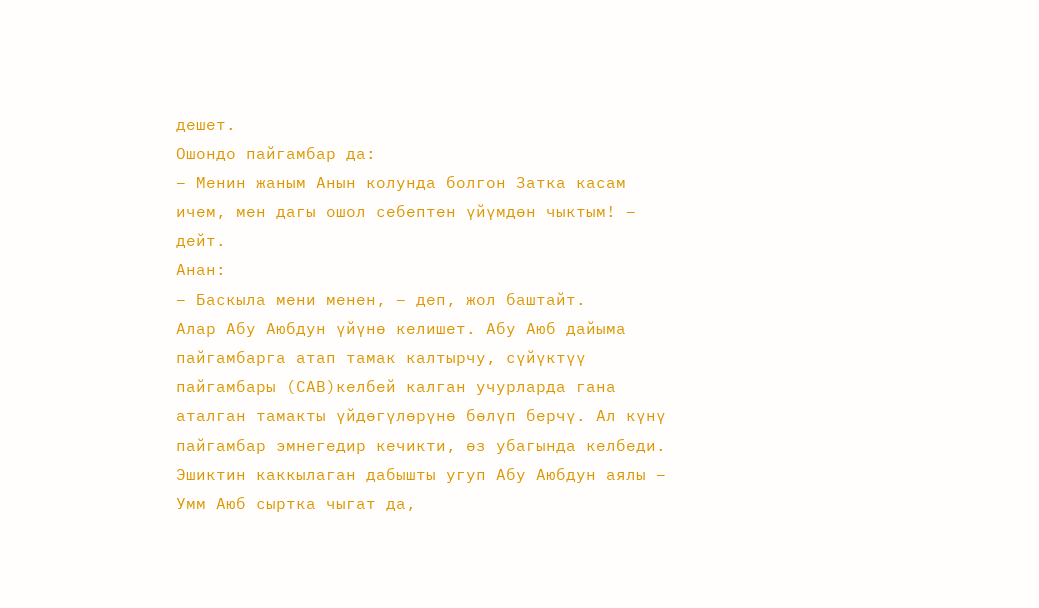дешет.
Ошондо пайгамбар да:
– Менин жаным Анын колунда болгон Затка касам ичем, мен дагы ошол себептен үйүмдөн чыктым! – дейт.
Анан:
– Баскыла мени менен, – деп, жол баштайт.
Алар Абу Аюбдун үйүнө келишет. Абу Аюб дайыма пайгамбарга атап тамак калтырчу, сүйүктүү пайгамбары (САВ)келбей калган учурларда гана аталган тамакты үйдөгүлөрүнө бөлүп берчү. Ал күнү пайгамбар эмнегедир кечикти, өз убагында келбеди.
Эшиктин каккылаган дабышты угуп Абу Аюбдун аялы – Умм Аюб сыртка чыгат да,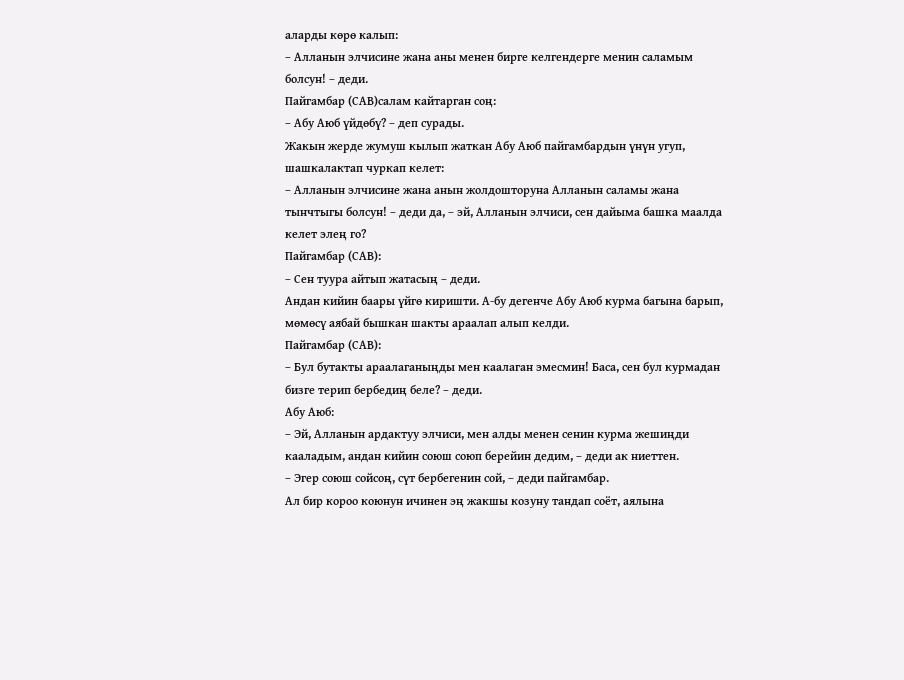аларды көрө калып:
– Алланын элчисине жана аны менен бирге келгендерге менин саламым болсун! – деди.
Пайгамбар (САВ)салам кайтарган соң:
– Абу Аюб үйдөбү? – деп сурады.
Жакын жерде жумуш кылып жаткан Абу Аюб пайгамбардын үнүн угуп, шашкалактап чуркап келет:
– Алланын элчисине жана анын жолдошторуна Алланын саламы жана тынчтыгы болсун! – деди да, – эй, Алланын элчиси, сен дайыма башка маалда келет элең го?
Пайгамбар (САВ):
– Сен туура айтып жатасың – деди.
Андан кийин баары үйгө киришти. А-бу дегенче Абу Аюб курма багына барып, мөмөсү аябай бышкан шакты араалап алып келди.
Пайгамбар (САВ):
– Бул бутакты араалаганыңды мен каалаган эмесмин! Баса, сен бул курмадан бизге терип бербедиң беле? – деди.
Абу Аюб:
– Эй, Алланын ардактуу элчиси, мен алды менен сенин курма жешиңди кааладым, андан кийин союш союп берейин дедим, – деди ак ниеттен.
– Эгер союш сойсоң, сүт бербегенин сой, – деди пайгамбар.
Ал бир короо коюнун ичинен эң жакшы козуну тандап соёт, аялына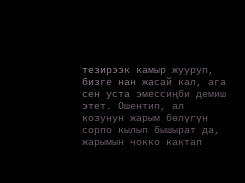тезирээк камыр жууруп, бизге нан жасай кал, ага сен уста эмессиңби демиш этет. Ошентип, ал козунун жарым бөлүгүн сорпо кылып бышырат да, жарымын чокко кактап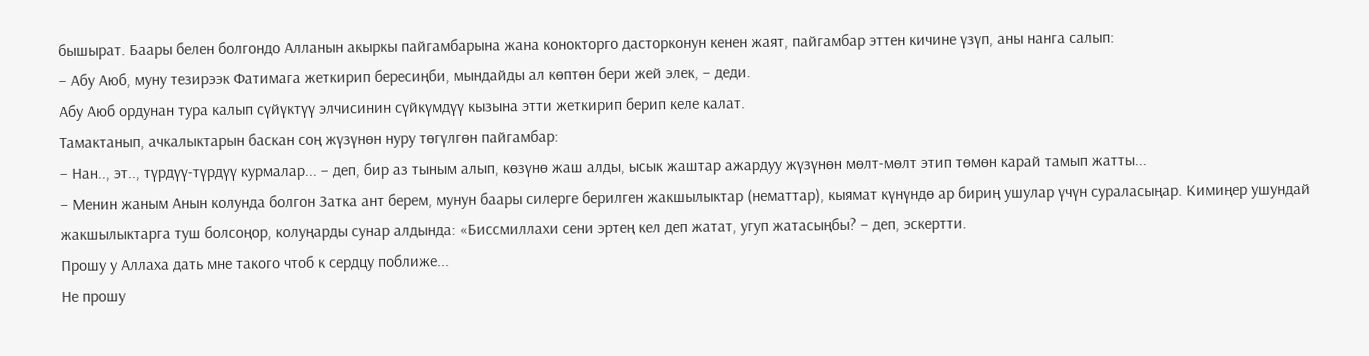бышырат. Баары белен болгондо Алланын акыркы пайгамбарына жана конокторго дасторконун кенен жаят, пайгамбар эттен кичине үзүп, аны нанга салып:
– Абу Аюб, муну тезирээк Фатимага жеткирип бересиңби, мындайды ал көптөн бери жей элек, – деди.
Абу Аюб ордунан тура калып сүйүктүү элчисинин сүйкүмдүү кызына этти жеткирип берип келе калат.
Тамактанып, ачкалыктарын баскан соң жүзүнөн нуру төгүлгөн пайгамбар:
– Нан.., эт.., түрдүү-түрдүү курмалар... – деп, бир аз тыным алып, көзүнө жаш алды, ысык жаштар ажардуу жүзүнөн мөлт-мөлт этип төмөн карай тамып жатты...
– Менин жаным Анын колунда болгон Затка ант берем, мунун баары силерге берилген жакшылыктар (нематтар), кыямат күнүндө ар бириң ушулар үчүн сураласыңар. Кимиңер ушундай жакшылыктарга туш болсоңор, колуңарды сунар алдында: «Биссмиллахи сени эртең кел деп жатат, угуп жатасыңбы? – деп, эскертти.
Прошу у Аллаха дать мне такого чтоб к сердцу поближе...
Не прошу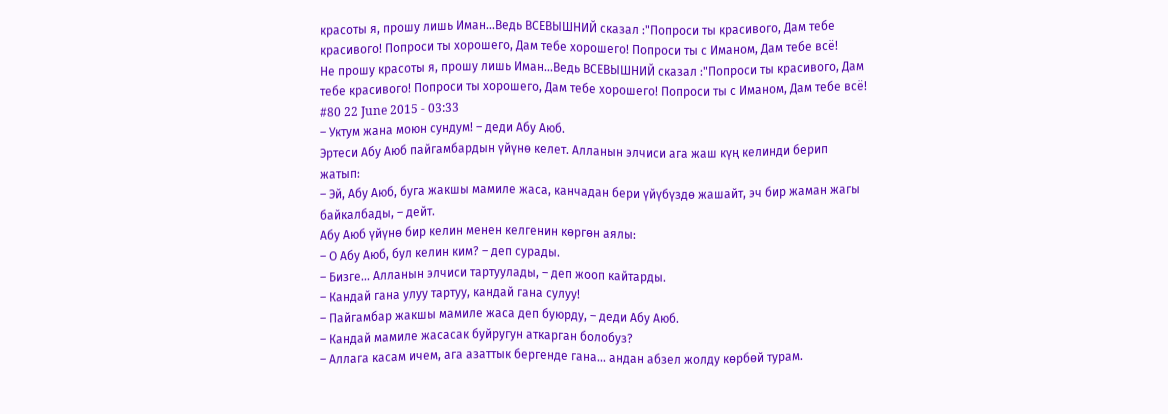красоты я, прошу лишь Иман...Ведь ВСЕВЫШНИЙ сказал :"Попроси ты красивого, Дам тебе красивого! Попроси ты хорошего, Дам тебе хорошего! Попроси ты с Иманом, Дам тебе всё!
Не прошу красоты я, прошу лишь Иман...Ведь ВСЕВЫШНИЙ сказал :"Попроси ты красивого, Дам тебе красивого! Попроси ты хорошего, Дам тебе хорошего! Попроси ты с Иманом, Дам тебе всё!
#80 22 June 2015 - 03:33
– Уктум жана моюн сундум! – деди Абу Аюб.
Эртеси Абу Аюб пайгамбардын үйүнө келет. Алланын элчиси ага жаш күң келинди берип жатып:
– Эй, Абу Аюб, буга жакшы мамиле жаса, канчадан бери үйүбүздө жашайт, эч бир жаман жагы байкалбады, – дейт.
Абу Аюб үйүнө бир келин менен келгенин көргөн аялы:
– О Абу Аюб, бул келин ким? – деп сурады.
– Бизге... Алланын элчиси тартуулады, – деп жооп кайтарды.
– Кандай гана улуу тартуу, кандай гана сулуу!
– Пайгамбар жакшы мамиле жаса деп буюрду, – деди Абу Аюб.
– Кандай мамиле жасасак буйругун аткарган болобуз?
– Аллага касам ичем, ага азаттык бергенде гана... андан абзел жолду көрбөй турам.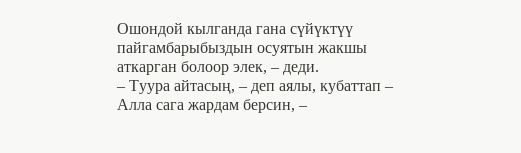Ошондой кылганда гана сүйүктүү пайгамбарыбыздын осуятын жакшы аткарган болоор элек, – деди.
– Туура айтасың, – деп аялы, кубаттап – Алла сага жардам берсин, –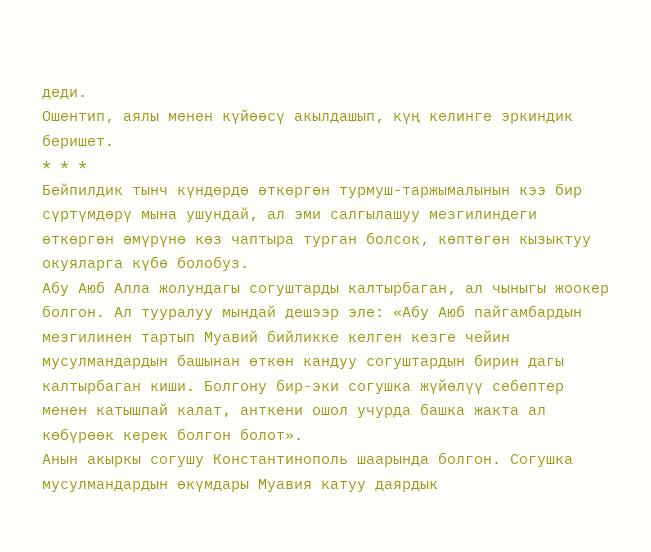деди.
Ошентип, аялы менен күйөөсү акылдашып, күң келинге эркиндик беришет.
* * *
Бейпилдик тынч күндөрдө өткөргөн турмуш-таржымалынын кээ бир сүртүмдөрү мына ушундай, ал эми салгылашуу мезгилиндеги өткөргөн өмүрүнө көз чаптыра турган болсок, көптөгөн кызыктуу окуяларга күбө болобуз.
Абу Аюб Алла жолундагы согуштарды калтырбаган, ал чыныгы жоокер болгон. Ал тууралуу мындай дешээр эле: «Абу Аюб пайгамбардын мезгилинен тартып Муавий бийликке келген кезге чейин мусулмандардын башынан өткөн кандуу согуштардын бирин дагы калтырбаган киши. Болгону бир-эки согушка жүйөлүү себептер менен катышпай калат, анткени ошол учурда башка жакта ал көбүрөөк керек болгон болот».
Анын акыркы согушу Константинополь шаарында болгон. Согушка мусулмандардын өкүмдары Муавия катуу даярдык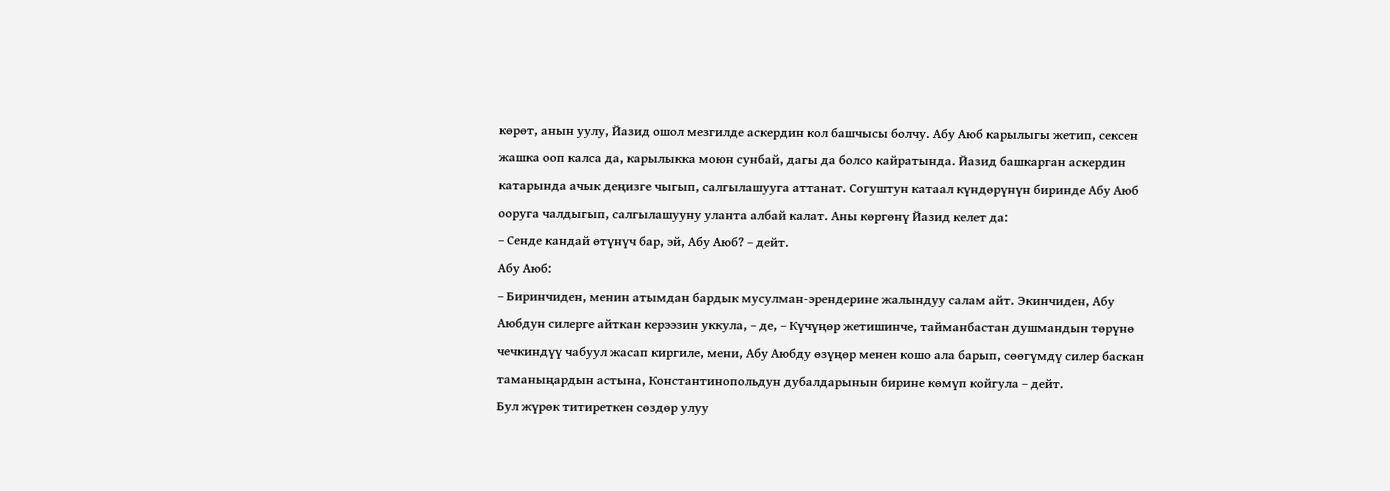көрөт, анын уулу, Йазид ошол мезгилде аскердин кол башчысы болчу. Абу Аюб карылыгы жетип, сексен жашка ооп калса да, карылыкка моюн сунбай, дагы да болсо кайратында. Йазид башкарган аскердин катарында ачык деңизге чыгып, салгылашууга аттанат. Согуштун катаал күндөрүнүн биринде Абу Аюб ооруга чалдыгып, салгылашууну уланта албай калат. Аны көргөнү Йазид келет да:
– Сенде кандай өтүнүч бар, эй, Абу Аюб? – дейт.
Абу Аюб:
– Биринчиден, менин атымдан бардык мусулман-эрендерине жалындуу салам айт. Экинчиден, Абу Аюбдун силерге айткан керээзин уккула, – де, – Күчүңөр жетишинче, тайманбастан душмандын төрүнө чечкиндүү чабуул жасап киргиле, мени, Абу Аюбду өзүңөр менен кошо ала барып, сөөгүмдү силер баскан таманыңардын астына, Константинопольдун дубалдарынын бирине көмүп койгула – дейт.
Бул жүрөк титиреткен сөздөр улуу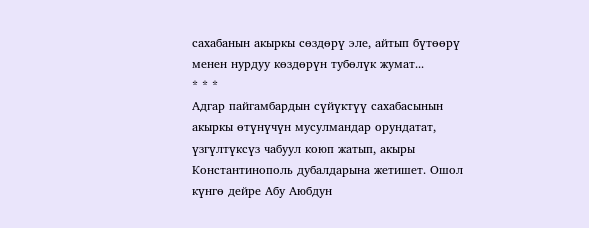сахабанын акыркы сөздөрү эле, айтып бүтөөрү менен нурдуу көздөрүн тубөлүк жумат...
* * *
Адгар пайгамбардын сүйүктүү сахабасынын акыркы өтүнүчүн мусулмандар орундатат, үзгүлтүксүз чабуул коюп жатып, акыры Константинополь дубалдарына жетишет. Ошол күнгө дейре Абу Аюбдун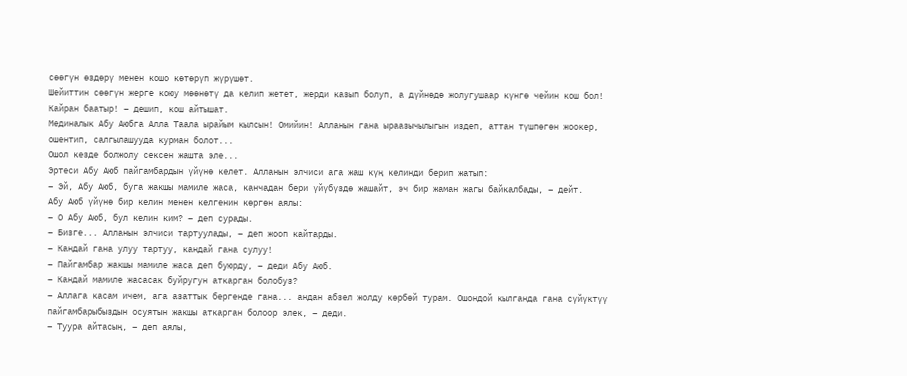сөөгүн өздөрү менен кошо көтөрүп жүрүшөт.
Шейиттин сөөгүн жерге коюу мөөнөтү да келип жетет, жерди казып болуп, а дүйнөдө жолугушаар күнгө чейин кош бол! Кайран баатыр! – дешип, кош айтышат.
Мединалык Абу Аюбга Алла Таала ырайым кылсын! Омийин! Алланын гана ыраазычылыгын издеп, аттан түшпөгөн жоокер, ошентип, салгылашууда курман болот...
Ошол кезде болжолу сексен жашта эле...
Эртеси Абу Аюб пайгамбардын үйүнө келет. Алланын элчиси ага жаш күң келинди берип жатып:
– Эй, Абу Аюб, буга жакшы мамиле жаса, канчадан бери үйүбүздө жашайт, эч бир жаман жагы байкалбады, – дейт.
Абу Аюб үйүнө бир келин менен келгенин көргөн аялы:
– О Абу Аюб, бул келин ким? – деп сурады.
– Бизге... Алланын элчиси тартуулады, – деп жооп кайтарды.
– Кандай гана улуу тартуу, кандай гана сулуу!
– Пайгамбар жакшы мамиле жаса деп буюрду, – деди Абу Аюб.
– Кандай мамиле жасасак буйругун аткарган болобуз?
– Аллага касам ичем, ага азаттык бергенде гана... андан абзел жолду көрбөй турам. Ошондой кылганда гана сүйүктүү пайгамбарыбыздын осуятын жакшы аткарган болоор элек, – деди.
– Туура айтасың, – деп аялы,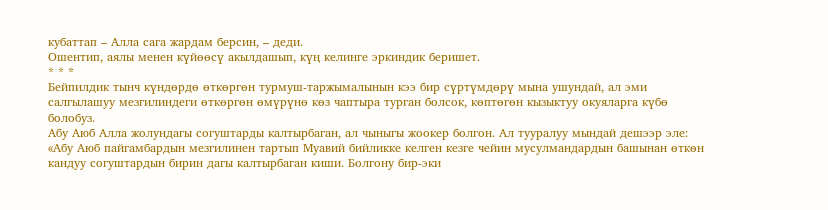кубаттап – Алла сага жардам берсин, – деди.
Ошентип, аялы менен күйөөсү акылдашып, күң келинге эркиндик беришет.
* * *
Бейпилдик тынч күндөрдө өткөргөн турмуш-таржымалынын кээ бир сүртүмдөрү мына ушундай, ал эми салгылашуу мезгилиндеги өткөргөн өмүрүнө көз чаптыра турган болсок, көптөгөн кызыктуу окуяларга күбө болобуз.
Абу Аюб Алла жолундагы согуштарды калтырбаган, ал чыныгы жоокер болгон. Ал тууралуу мындай дешээр эле: «Абу Аюб пайгамбардын мезгилинен тартып Муавий бийликке келген кезге чейин мусулмандардын башынан өткөн кандуу согуштардын бирин дагы калтырбаган киши. Болгону бир-эки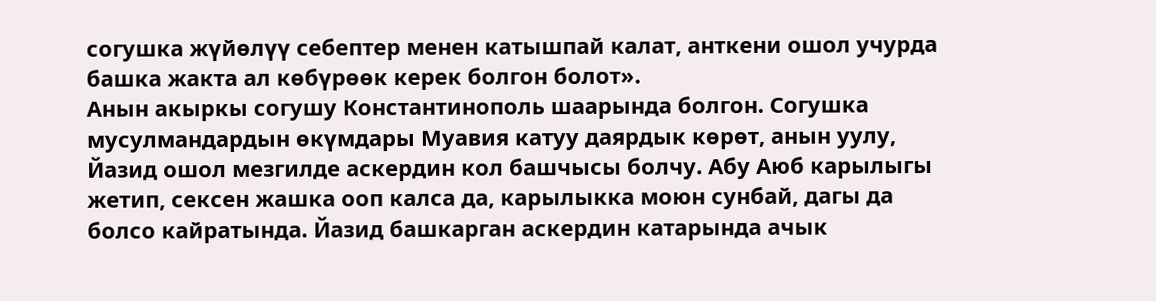согушка жүйөлүү себептер менен катышпай калат, анткени ошол учурда башка жакта ал көбүрөөк керек болгон болот».
Анын акыркы согушу Константинополь шаарында болгон. Согушка мусулмандардын өкүмдары Муавия катуу даярдык көрөт, анын уулу, Йазид ошол мезгилде аскердин кол башчысы болчу. Абу Аюб карылыгы жетип, сексен жашка ооп калса да, карылыкка моюн сунбай, дагы да болсо кайратында. Йазид башкарган аскердин катарында ачык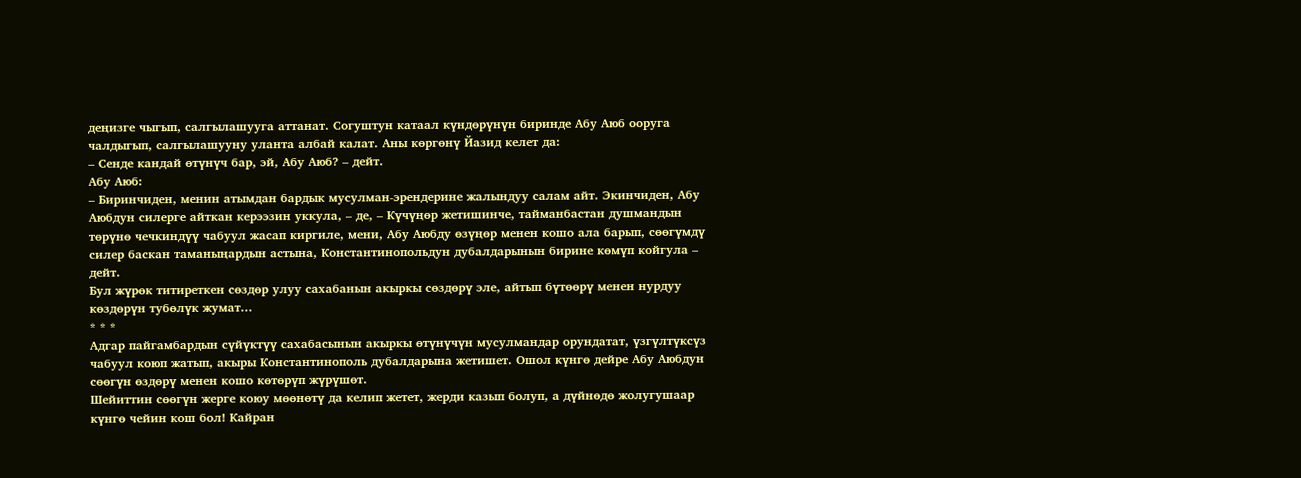деңизге чыгып, салгылашууга аттанат. Согуштун катаал күндөрүнүн биринде Абу Аюб ооруга чалдыгып, салгылашууну уланта албай калат. Аны көргөнү Йазид келет да:
– Сенде кандай өтүнүч бар, эй, Абу Аюб? – дейт.
Абу Аюб:
– Биринчиден, менин атымдан бардык мусулман-эрендерине жалындуу салам айт. Экинчиден, Абу Аюбдун силерге айткан керээзин уккула, – де, – Күчүңөр жетишинче, тайманбастан душмандын төрүнө чечкиндүү чабуул жасап киргиле, мени, Абу Аюбду өзүңөр менен кошо ала барып, сөөгүмдү силер баскан таманыңардын астына, Константинопольдун дубалдарынын бирине көмүп койгула – дейт.
Бул жүрөк титиреткен сөздөр улуу сахабанын акыркы сөздөрү эле, айтып бүтөөрү менен нурдуу көздөрүн тубөлүк жумат...
* * *
Адгар пайгамбардын сүйүктүү сахабасынын акыркы өтүнүчүн мусулмандар орундатат, үзгүлтүксүз чабуул коюп жатып, акыры Константинополь дубалдарына жетишет. Ошол күнгө дейре Абу Аюбдун сөөгүн өздөрү менен кошо көтөрүп жүрүшөт.
Шейиттин сөөгүн жерге коюу мөөнөтү да келип жетет, жерди казып болуп, а дүйнөдө жолугушаар күнгө чейин кош бол! Кайран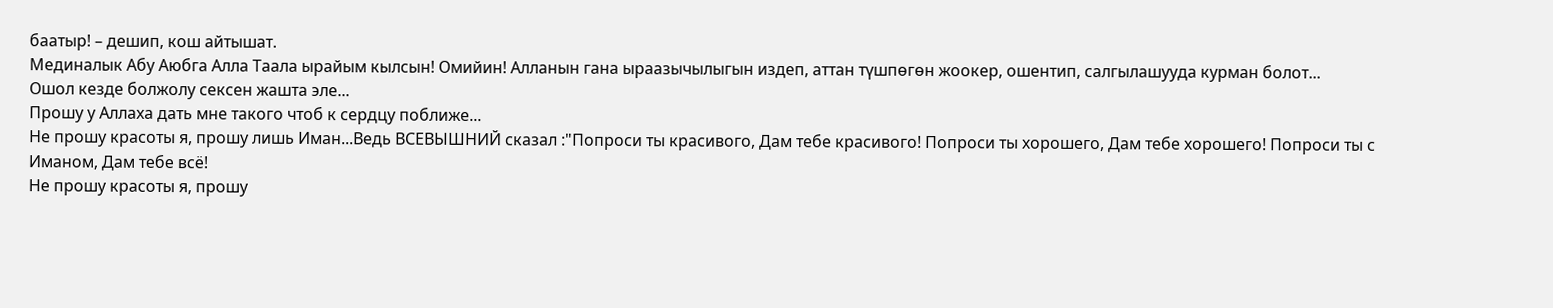баатыр! – дешип, кош айтышат.
Мединалык Абу Аюбга Алла Таала ырайым кылсын! Омийин! Алланын гана ыраазычылыгын издеп, аттан түшпөгөн жоокер, ошентип, салгылашууда курман болот...
Ошол кезде болжолу сексен жашта эле...
Прошу у Аллаха дать мне такого чтоб к сердцу поближе...
Не прошу красоты я, прошу лишь Иман...Ведь ВСЕВЫШНИЙ сказал :"Попроси ты красивого, Дам тебе красивого! Попроси ты хорошего, Дам тебе хорошего! Попроси ты с Иманом, Дам тебе всё!
Не прошу красоты я, прошу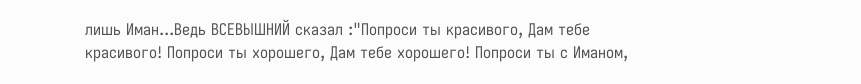лишь Иман...Ведь ВСЕВЫШНИЙ сказал :"Попроси ты красивого, Дам тебе красивого! Попроси ты хорошего, Дам тебе хорошего! Попроси ты с Иманом,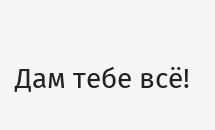Дам тебе всё!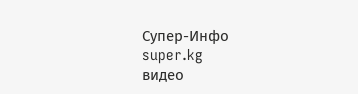Супер-Инфо
super.kg
видео